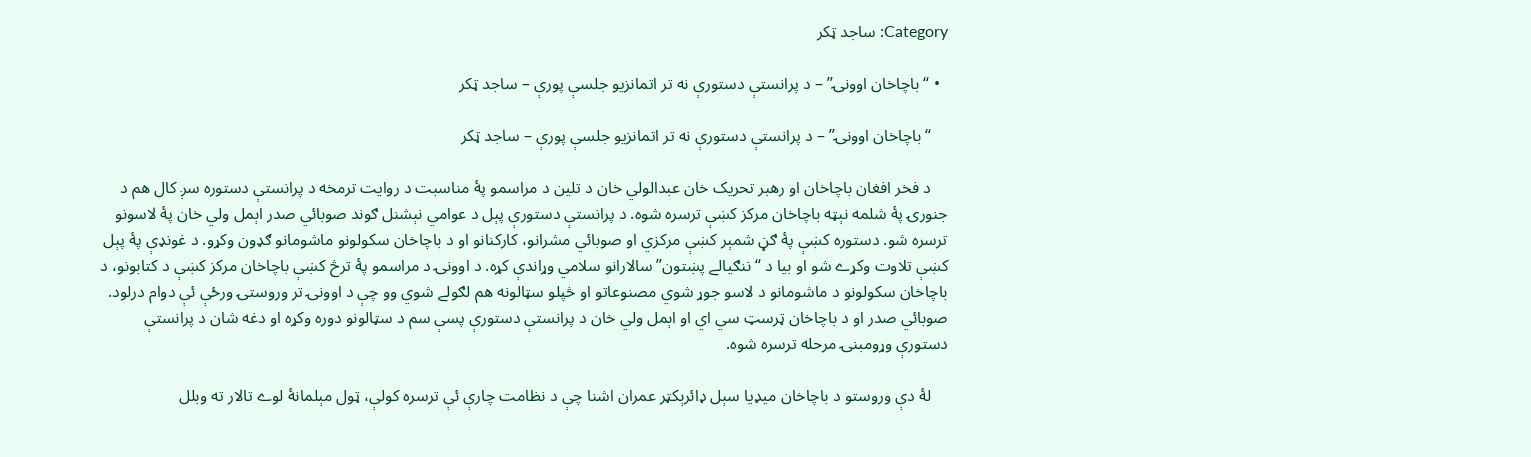Category: ساجد ټکر

  • “باچاخان اوونۍ” – د پرانستې دستورې نه تر اتمانزيو جلسې پورې – ساجد ټکر

    “باچاخان اوونۍ” – د پرانستې دستورې نه تر اتمانزيو جلسې پورې – ساجد ټکر

    د فخر افغان باچاخان او رهبر تحريک خان عبدالولي خان د تلين د مراسمو پۀ مناسبت د روايت ترمخه د پرانستې دستوره سږ کال هم د جنورۍ پۀ شلمه نېټه باچاخان مرکز کښې ترسره شوه. د پرانستې دستورې پېل د عوامي نېشنل ګوند صوبائي صدر اېمل ولي خان پۀ لاسونو ترسره شو. دستوره کښې پۀ ګڼ شمېر کښې مرکزي او صوبائي مشرانو، کارکنانو او د باچاخان سکولونو ماشومانو ګډون وکړو. د غونډې پۀ پېل کښې تلاوت وکړے شو او بيا د “ننګيالے پښتون” سالارانو سلامي وړاندې کړه. د اوونۍ د مراسمو پۀ ترڅ کښې باچاخان مرکز کښې د کتابونو، د باچاخان سکولونو د ماشومانو د لاسو جوړ شوي مصنوعاتو او څپلو سټالونه هم لګولے شوي وو چې د اوونۍ تر وروستۍ ورځې ئې دوام درلود. صوبائي صدر او د باچاخان ټرسټ سي اي او اېمل ولي خان د پرانستې دستورې پسې سم د سټالونو دوره وکړه او دغه شان د پرانستې دستورې وړومبنۍ مرحله ترسره شوه.

    لۀ دې وروستو د باچاخان ميډيا سېل ډائرېکټر عمران اشنا چې د نظامت چارې ئې ترسره کولې، ټول مېلمانۀ لوے تالار ته وبلل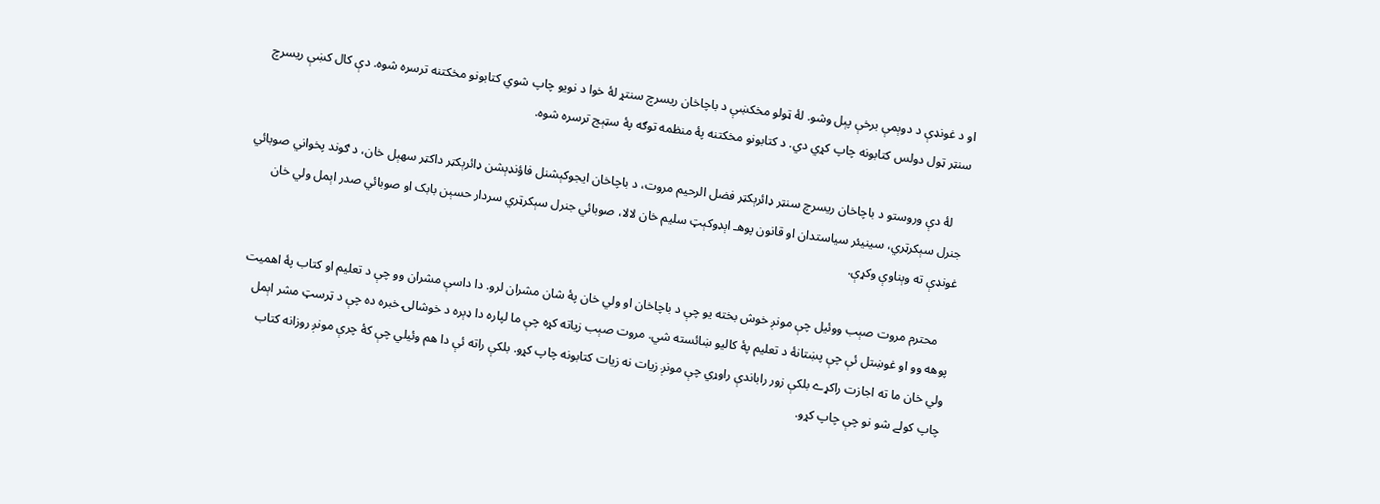او د غونډې د دوېمې برخې پېل وشو. لۀ ټولو مخکښې د باچاخان ريسرچ سنتړ لۀ خوا د نويو چاپ شوي کتابونو مخکتنه ترسره شوه. دې کال کښې ريسرچ سنټر ټول دولس کتابونه چاپ کړي دي. د کتابونو مخکتنه پۀ منظمه توګه پۀ سټېج ترسره شوه.

    لۀ دې وروستو د باچاخان ريسرچ سنټر ډائرېکټر فضل الرحيم مروت، د باچاخان ايجوکېشنل فاؤنډېشن ډائرېکټر داکټر سهېل خان، د ګوند پخواني صوبائي جنرل سېکرټري، سينيئر سياستدان او قانون پوهـ اېډوکېټ سليم خان لالا، صوبائي جنرل سېکرټري سردار حسېن بابک او صوبائي صدر اېمل ولي خان غونډې ته وېناوې وکړې.

    محترم مروت صېب ووئيل چې مونږ خوش بخته يو چې د باچاخان او ولي خان پۀ شان مشران لرو. دا داسې مشران وو چې د تعليم او کتاب پۀ اهميت پوهه وو او غوښتل ئې چې پښتانۀ د تعليم پۀ کاليو ښائسته شي. مروت صېب زياته کړه چې ما لپاره دا ډېره د خوشالۍ خبره ده چې د ټرسټ مشر اېمل ولي خان ما ته اجازت راکړے بلکې زور راباندې راوړي چې مونږ زيات نه زيات کتابونه چاپ کړو. بلکې راته ئې دا هم وئيلي چې کۀ چرې مونږ روزانه کتاب چاپ کولے شو نو چې چاپ کړو.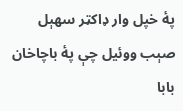پۀ خپل وار ډاکټر سهېل صېب ووئيل چې پۀ باچاخان بابا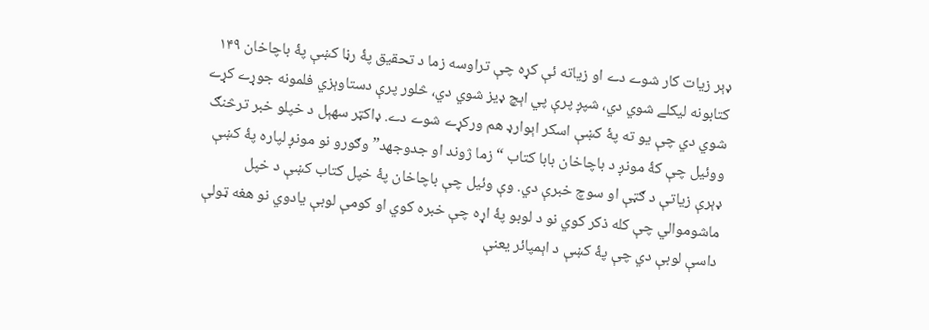ډېر زيات کار شوے دے او زياته ئې کړه چې تراوسه زما د تحقيق پۀ رڼا کښې پۀ باچاخان ۱۴۹ کتابونه ليکلے شوي دي، شپږ پرې پي اېچ ډيز شوي دي، څلور پرې دستاوېزي فلمونه جوړے کړے شوي دي چې يو ته پۀ کښې اسکر اېوارډ هم ورکړے شوے دے. ډاکټر سهېل د خپلو خبر ترڅنګ ووئيل چې کۀ مونږ د باچاخان بابا کتاب “زما ژوند او جدوجهد” وګورو نو مونږ لپاره پۀ کښې ډېرې زياتې د ګټې او سوچ خبرې دي. وې وئيل چې باچاخان پۀ خپل کتاب کښې د خپل ماشوموالي چې کله ذکر کوي نو د لوبو پۀ اړه چې خبره کوي او کومې لوبې يادوي نو هغه ټولې داسې لوبې دي چې پۀ کښې د اېمپائر يعنې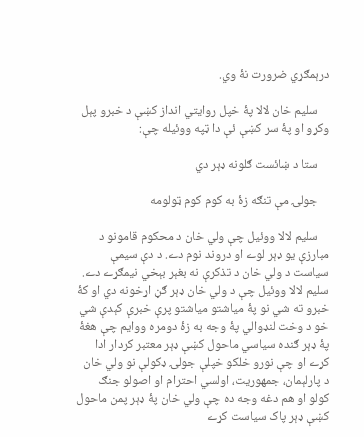درېمګړي ضرورت نۀ وي.

    سليم خان لالا پۀ خپل روايتي انداز کښې د خبرو پېل وکړو او پۀ سر کښې ئې دا ټپه ووئيله چې:

    ستا د ښائست ګلونه ډېر دي

    جولۍ مې تنګه زۀ به کوم کوم ټولومه

    سليم لالا ووئيل چې ولي خان د محکوم قامونو د مبارزې يو ډېر لوے او دروند نوم دے. د دې سيمې سياست د ولي خان د تذکرې نه بغېر بېخي نيمګړے دے. سليم لالا ووئيل چې د ولي خان ډېر ګڼ اړخونه دي او کۀ خبرو ته شي نو پۀ مياشتو مياشتو پرې خبرې کېدې شي خو د وخت لنډوالي پۀ وجه به زۀ دومره ووايم چې هغۀ پۀ ډېر ګنده سياسي ماحول کښې ډېر معتبر کردار ادا کړے او چې نورو خلکو خپلې جولۍ ډکولې نو ولي خان د پارلېمان، جمهوريت، اولسي احترام او اصولو جنګ کولو او هم دغه وجه ده چې ولي خان پۀ ډېر پمن ماحول کښې ډېر پاک سياست کړے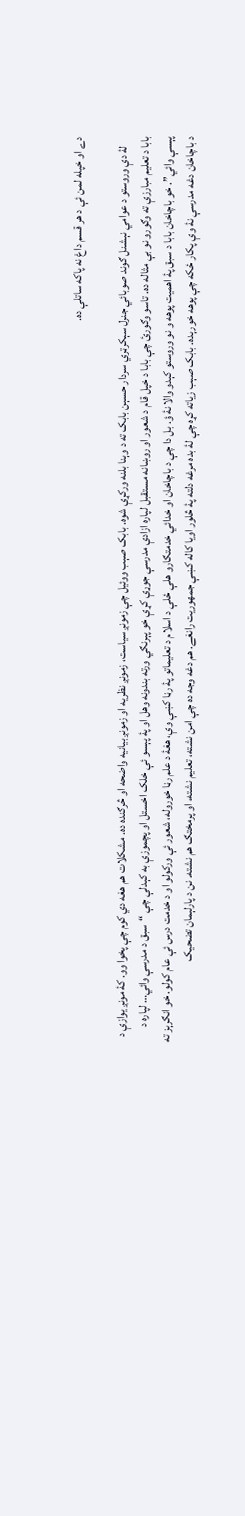دے او خپله لمن ئې د هر قسم داغ نه پاکه ساتلې ده.

    لۀ دې وروستو د عوامي نېشنل ګوند صوبائي جنرل سېکرټري سردار حسېن بابک ته د وېنا بلنه ورکړې شوه. بابک صېب ووئيل چې زمونږ سياست، زمونږ نظريه او زمونږ بيانيه واضحه او څرګنده ده. مشکلات هم هغه دي کوم چې پخوا وو. کۀ مونږ يوازې د بابا د تعليم مبارزې ته وګورو نو بې مثاله ده. تاسو وګورئ چې بابا د خپل قام د شعور او روښانه مستقبل لپاره ازادې مدرسې جوړې کړې خو پېرنګي ورته بندونه وهل او پۀ پېسو ئې خلک اخستل او پچموزې به کېدلې چې “سبق د مدرسې وائي… لپاره د پېسې وائي”. خو باچاخان بابا د سبق پۀ اهميت پوهه و نو وروستو کېدو والا نۀ ؤ. بل دا چې د باچاخان او خدائي خدمتګارو هلې ځلې د اسلام د تعليماتو پۀ رڼا کښې وې، هغۀ د علم رڼا خوروله، شعور ئې ورکولو او د خدمت درس ئې عام کولو. خو انګرېز ته د باچاخان دغه مدرسې نۀ وې پکار ځکه چې پوهه خورېده. بابک صېب زياته کړه چې لۀ بده مرغه دلته پۀ څلور اويا کاله کښې جمهوريت رانغے. هم دغه وجه ده چې امن نشته، تعليم نشته، او پرمختګ هم نشته. نن د پارلېمان تضحيک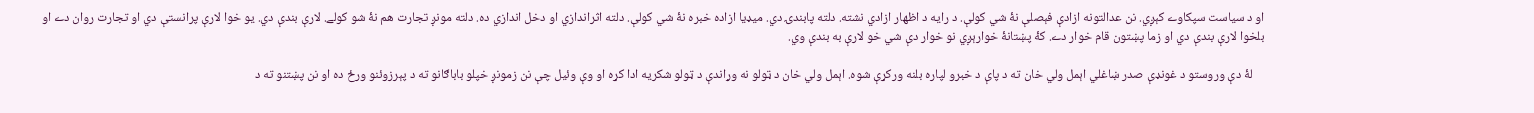او د سياست سپکاوے کېږي. نن عدالتونه ازادې فېصلې نۀ شي کولې. د رايه د اظهار ازادي نشته. دلته پابندۍ دي. ميډيا ازاده خبره نۀ شي کولې. دلته اثراندازي او دخل اندازي ده. دلته مونږ تجارت هم نۀ شو کولے. لارې بندې دي. يو خوا لارې پرانستې دي او تجارت روان دے او بلخوا لارې بندې دي او زما پښتون قام خوار دے. کۀ پښتانۀ خوارېږي نو خوار دې شي خو لارې به بندې وي.

    لۀ دې وروستو د غونډې صدر ښاغلي اېمل ولي خان ته د پاې د خبرو لپاره بلنه ورکړې شوه. اېمل ولي خان د ټولو نه وړاندې د ټولو شکريه ادا کړه او وې وئيل چې نن زمونږ خپلو باباګانو ته د پېرزوئنو ورځ ده او نن پښتنو ته د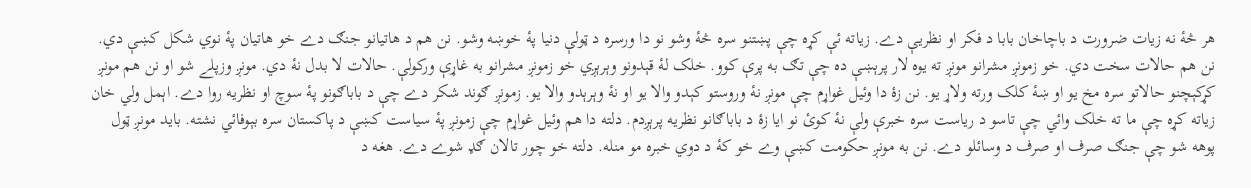هر څۀ نه زيات ضرورت د باچاخان بابا د فکر او نظريې دے. زياته ئې کړه چې پښتنو سره څۀ وشو نو دا ورسره د ټولې دنيا پۀ خوښه وشو. نن هم د هاتيانو جنګ دے خو هاتيان پۀ نوي شکل کښې دي. نن هم حالات سخت دي. خو زمونږ مشرانو مونږ ته يوه لار پرېښې ده چې تګ به پرې کوو. خلک لۀ قېدونو وېرېږي خو زمونږ مشرانو به غاړې ورکولې. حالات لا بدل نۀ دي. مونږ وزپلے شو او نن هم مونږ کړکېچنو حالاتو سره مخ يو او ښۀ کلک ورته ولاړ يو. نن زۀ دا وئيل غواړم چې مونږ نۀ وروستو کېدو والا يو او نۀ وېرېدو والا يو. زمونږ ګوند شکر دے چې د باباګونو پۀ سوچ او نظريه روا دے. اېمل ولي خان زياته کړه چې ما ته خلک وائي چې تاسو د رياست سره خبرې ولې نۀ کوئ نو ايا زۀ د باباګانو نظريه پرېږدم. دلته دا هم وئيل غواړم چې زمونږ پۀ سياست کښې د پاکستان سره بېوفائي نشته. بايد مونږ ټول پوهه شو چې جنګ صرف او صرف د وسائلو دے. نن به مونږ حکومت کښې وے خو کۀ د دوي خبره مو منله. دلته خو چور تالان ګډ شوے دے. هغه د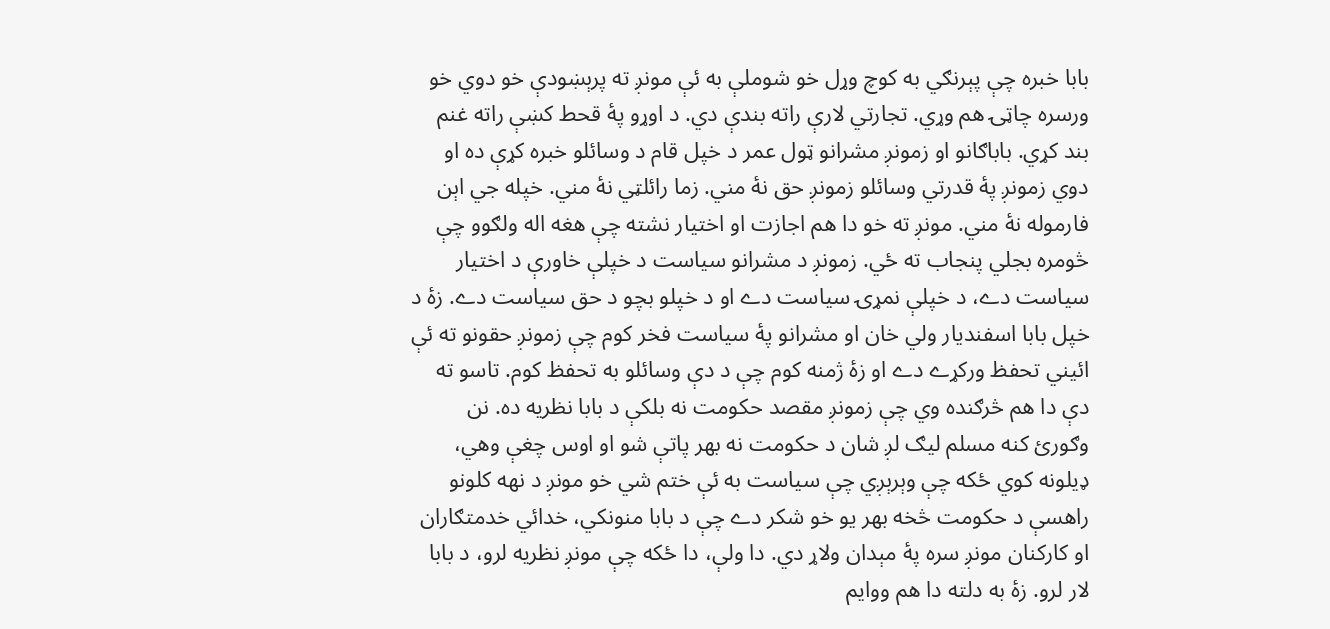بابا خبره چې پېرنګي به کوچ وړل خو شوملې به ئې مونږ ته پرېښودې خو دوي خو ورسره چاټۍ هم وړي. تجارتي لارې راته بندې دي. د اوړو پۀ قحط کښې راته غنم بند کړي. باباګانو او زمونږ مشرانو ټول عمر د خپل قام د وسائلو خبره کړې ده او دوي زمونږ پۀ قدرتي وسائلو زمونږ حق نۀ مني. زما رائلټي نۀ مني. خپله جي اېن فارموله نۀ مني. مونږ ته خو دا هم اجازت او اختيار نشته چې هغه اله ولګوو چې څومره بجلي پنجاب ته ځي. زمونږ د مشرانو سياست د خپلې خاورې د اختيار سياست دے، د خپلې نمړۍ سياست دے او د خپلو بچو د حق سياست دے. زۀ د خپل بابا اسفنديار ولي خان او مشرانو پۀ سياست فخر کوم چې زمونږ حقونو ته ئې ائيني تحفظ ورکړے دے او زۀ ژمنه کوم چې د دې وسائلو به تحفظ کوم. تاسو ته دې دا هم څرګنده وي چې زمونږ مقصد حکومت نه بلکې د بابا نظريه ده. نن وګورئ کنه مسلم ليګ لږ شان د حکومت نه بهر پاتې شو او اوس چغې وهي، ډيلونه کوي ځکه چې وېرېږي چې سياست به ئې ختم شي خو مونږ د نهه کلونو راهسې د حکومت څخه بهر يو خو شکر دے چې د بابا منونکي، خدائي خدمتګاران او کارکنان مونږ سره پۀ مېدان ولاړ دي. دا ولې، دا ځکه چې مونږ نظريه لرو، د بابا لار لرو. زۀ به دلته دا هم ووايم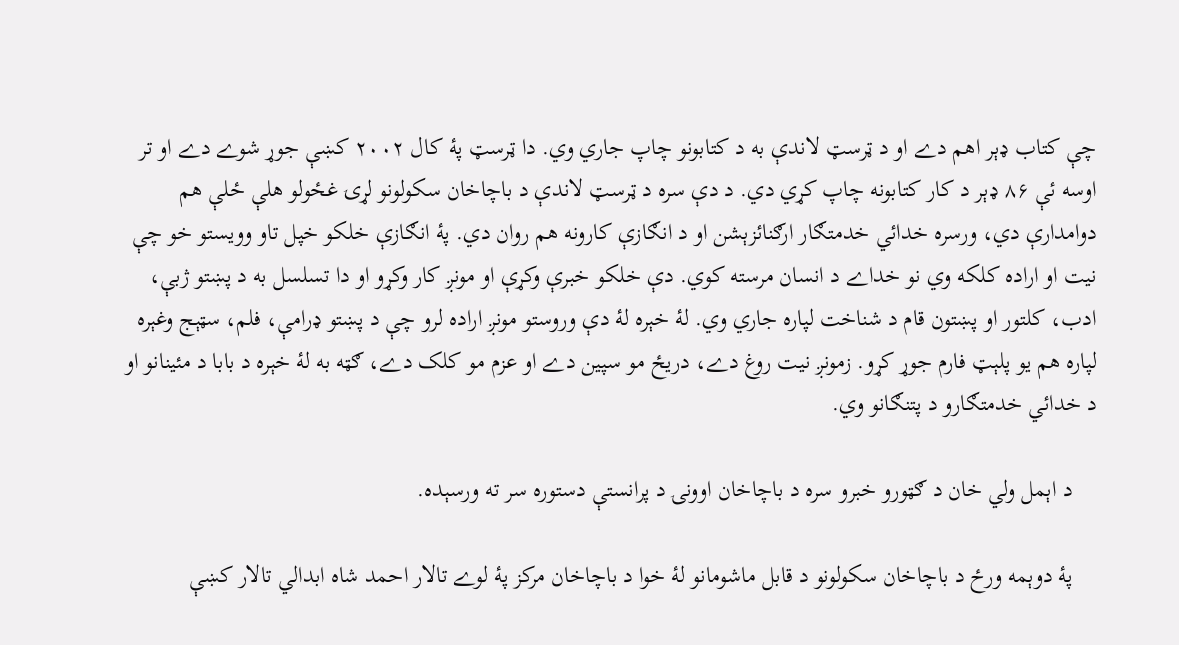چې کتاب ډېر اهم دے او د ټرسټ لاندې به د کتابونو چاپ جاري وي. دا ټرسټ پۀ کال ۲۰۰۲ کښې جوړ شوے دے او تر اوسه ئې ۸۶ ډېر د کار کتابونه چاپ کړي دي. د دې سره د ټرسټ لاندې د باچاخان سکولونو لړۍ غځولو هلې ځلې هم دوامدارې دي، ورسره خدائي خدمتګار ارګنائزېشن او د انګازې کارونه هم روان دي. پۀ انګازې خلکو خپل تاو وويستو خو چې نيت او اراده کلکه وي نو خداے د انسان مرسته کوي. دې خلکو خبرې وکړې او مونږ کار وکړو او دا تسلسل به د پښتو ژ‌‌بې، ادب، کلتور او پښتون قام د شناخت لپاره جاري وي. لۀ خېره لۀ دې وروستو مونږ اراده لرو چې د پښتو ډرامې، فلم، سټېج وغېره لپاره هم يو پلېټ فارم جوړ کړو. زمونږ نيت روغ دے، دريځ مو سپين دے او عزم مو کلک دے، ګټه به لۀ خېره د بابا د مئينانو او د خدائي خدمتګارو د پتنګانو وي.

    د اېمل ولي خان د ګټورو خبرو سره د باچاخان اوونۍ د پرانستې دستوره سر ته ورسېده.

    پۀ دوېمه ورځ د باچاخان سکولونو د قابل ماشومانو لۀ خوا د باچاخان مرکز پۀ لوے تالار احمد شاه ابدالي تالار کښې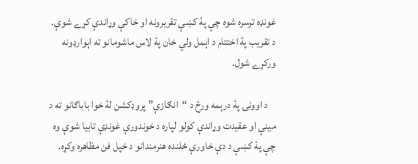غونډه ترسره شوه چې پۀ کښې تقريرونه او خاکې وړاندې کړے شوې. د تقريب پۀ اختتام د اېمل ولي خان پۀ لاس ماشومانو ته اېوارډونه ورکړے شول.

    د اوونۍ پۀ درېمه ورځ د “انګازې” پروډکشن لۀ خوا باباګانو ته د مينې او عقيدت وړاندې کولو لپاره د خوندورې غونډې تابيا شوې وه چې پۀ کښې د دې خاورې ځلنده هنرمندانو د خپل فن مظاهره وکړه.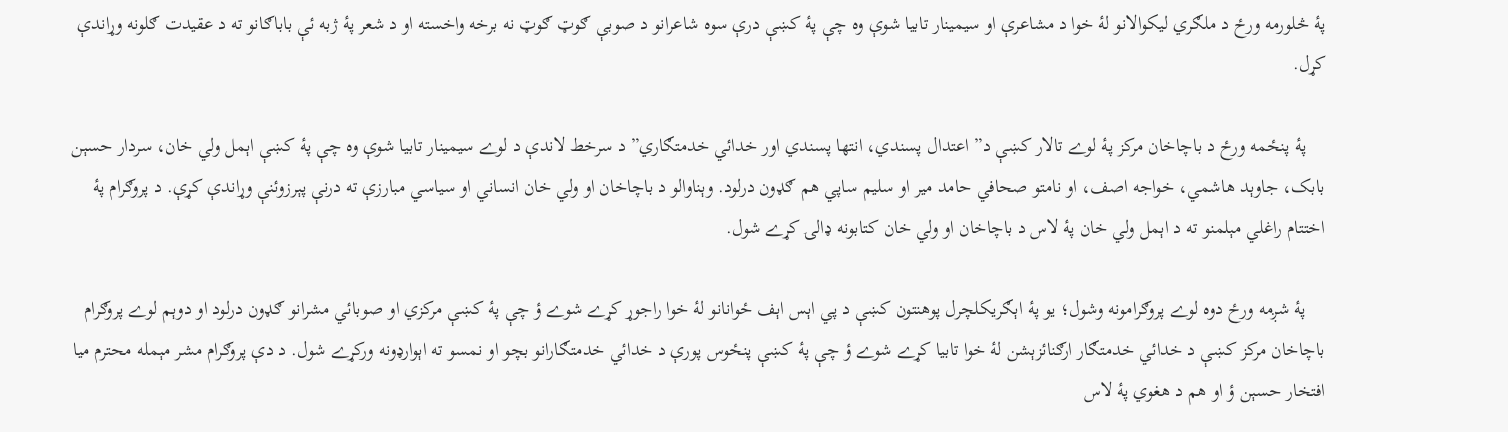پۀ څلورمه ورځ د ملګري ليکوالانو لۀ خوا د مشاعرې او سيمينار تابيا شوې وه چې پۀ کښې درې سوه شاعرانو د صوبې ګوټ ګوټ نه برخه واخسته او د شعر پۀ ژبه ئې باباګانو ته د عقيدت ګلونه وړاندې کړل.

    پۀ پنځمه ورځ د باچاخان مرکز پۀ لوے تالار کښې د” اعتدال پسندي، انتها پسندي اور خدائي خدمتګاري” د سرخط لاندې د لوے سيمينار تابيا شوې وه چې پۀ کښې اېمل ولي خان، سردار حسېن بابک، جاوېد هاشمي، خواجه اصف، او نامتو صحافي حامد مير او سليم ساپي هم ګډون درلود. وېناوالو د باچاخان او ولي خان انساني او سياسي مبارزې ته درنې پېرزوئنې وړاندې کړې. د پروګرام پۀ اختتام راغلي مېلمنو ته د اېمل ولي خان پۀ لاس د باچاخان او ولي خان کتابونه ډالۍ کړے شول.

    پۀ شږمه ورځ دوه لوے پروګرامونه وشول؛ يو پۀ اېګريکلچرل پوهنتون کښې د پي اېس اېف ځوانانو لۀ خوا راجوړ کړے شوے ؤ چې پۀ کښې مرکزي او صوبائي مشرانو ګډون درلود او دوېم لوے پروګرام باچاخان مرکز کښې د خدائي خدمتګار ارګنائزېشن لۀ خوا تابيا کړے شوے ؤ چې پۀ کښې پنځوس پورې د خدائي خدمتګارانو بچو او نمسو ته اېوارډونه ورکړے شول. د دې پروګرام مشر مېمله محترم ميا افتخار حسېن ؤ او هم د هغوي پۀ لاس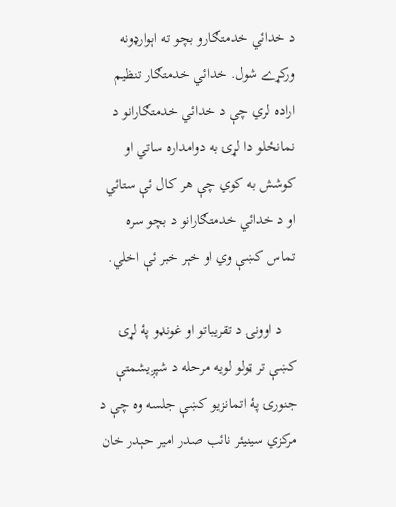د خدائي خدمتګارو بچو ته اېوارډونه ورکړے شول. خدائي خدمتګار تنظيم اراده لري چې د خدائي خدمتګارانو د نمانځلو دا لړۍ به دوامداره ساتي او کوشش به کوي چې هر کال ئې ستائي او د خدائي خدمتګارانو د بچو سره تماس کښې وي او خېر خبر ئې اخلي.

    د اوونۍ د تقريباتو او غونډو پۀ لړۍ کښې تر ټولو لويه مرحله د شپږيشمتې جنورۍ پۀ اتمانزيو کښې جلسه وه چې د مرکزي سينيئر نائب صدر امير حېدر خان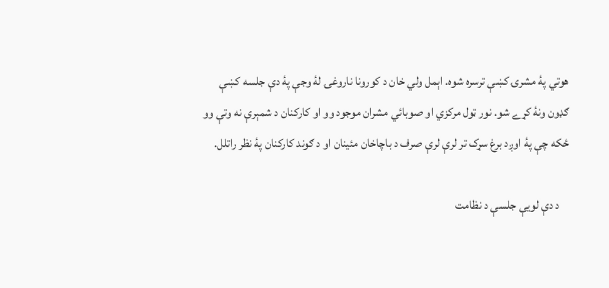هوتي پۀ مشرۍ کښې ترسره شوه. اېمل ولي خان د کورونا ناروغۍ لۀ وجې پۀ دې جلسه کښې ګډون ونۀ کړے شو. نور ټول مرکزي او صوبائي مشران موجود وو او کارکنان د شمېرې نه وتې وو ځکه چې پۀ اوږد برغ سړک تر لرې لرې صرف د باچاخان مئينان او د ګوند کارکنان پۀ نظر راتلل.

    د دې لويې جلسې د نظامت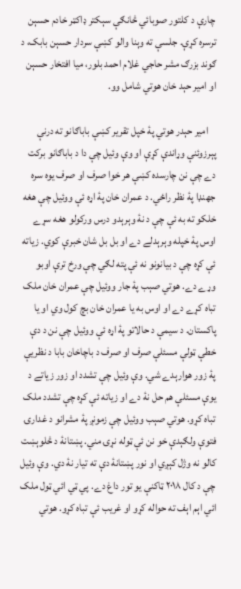چارې د کلتور صوبائي څانګې سېکتر ډاکټر خادم حسېن ترسره کړې. جلسې ته وېنا والو کښې سردار حسېن بابک، د ګوند بزرګ مشر حاجي غلام احمد بلور، ميا افتخار حسېن او امير حېد خان هوتي شامل وو.

    امير حېدر هوتي پۀ خپل تقرير کښې باباګانو ته درنې پېرزوئنې وړاندې کړې او وې وئيل چې دا د باباګانو برکت دے چې نن چارسده کښې هر خوا صرف او صرف يوه سره جهنډا پۀ نظر راځي. د عمران خان پۀ اړه ئې ووئيل چې هغه خلکو ته به ئې چې د نۀ وېرېدو درس ورکولو هغه سړے اوس پۀ خپله وېرېدلے دے او بل بل شان خبرې کوي. زياته ئې کړه چې د بيانونو نه ئې پته لګي چې ورخ ترې اوبو وړے دے. هوتي صېب پۀ جار ووئيل چې عمران خان ملک تباه کړے دے او اوس به يا عمران خان بچ کول وي او يا پاکستان. د سيمې د حالاتو پۀ اړه ئې ووئيل چې نن د دې خطې ټولې مسئلې صرف او صرف د باچاخان بابا د نظريې پۀ زور هوارېدے شي. وې وئيل چې تشدد او زور زياتے د يوې مسئلې هم حل نۀ دے او زياته ئې کړه چې تشدد ملک تباه کړو. هوتي صېب ووئيل چې زمونږ پۀ مشرانو د غدارۍ فتوې ولګېدې خو نن ئې ټوله نړۍ مني. پښتانۀ د څلوېښت کالو نه وژل کېږي او نور پښتانۀ دې ته تيار نۀ دي. وې وئيل چې د کال ۲۰۱۸ ټاکنې يو تور داغ دے. پي ټي ائي ټول ملک ائي اېم اېف ته حواله کړو او غريب ئې تباه کړو. هوتي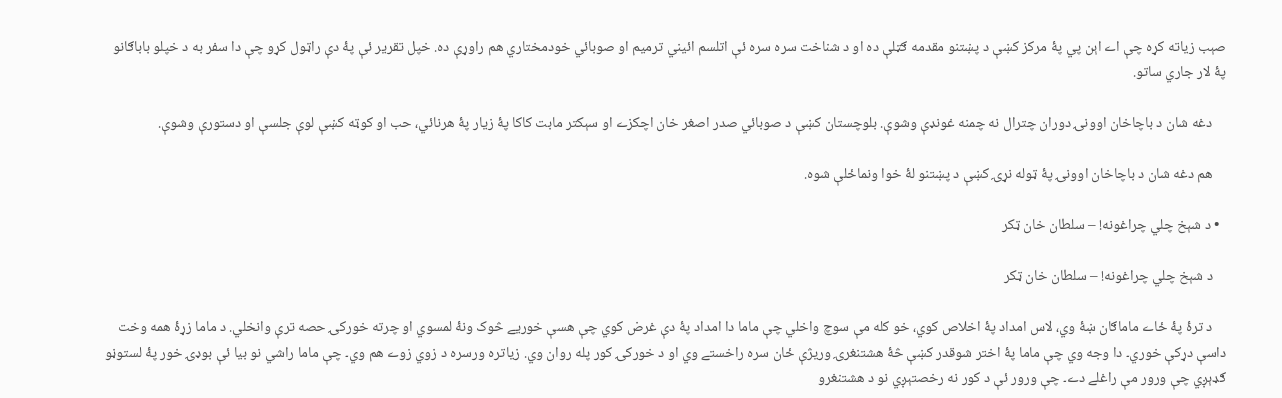صېب زياته کړه چې اے اېن پي پۀ مرکز کښې د پښتنو مقدمه ګټلې ده او د شناخت سره سره ئې اتلسم ائيني ترميم او صوبائي خودمختاري هم راوړې ده. خپل تقرير ئې پۀ دې راټول کړو چې دا سفر به د خپلو باباګانو پۀ لار جاري ساتو.

    دغه شان د باچاخان اوونۍ دوران چترال نه چمنه غونډې وشوې. بلوچستان کښې د صوبائي صدر اصغر خان اچکزے او سېکتر مابت کاکا پۀ زيار پۀ هرنائي، حب او کوټه کښې لوې جلسې او دستورې وشوې.

    هم دغه شان د باچاخان اوونۍ پۀ ټوله نړۍ کښې د پښتنو لۀ خوا ونماځلې شوه.

  • د شېخ چلي چراغونه! – سلطان خان ټکر

    د شېخ چلي چراغونه! – سلطان خان ټکر

    د ترۀ پۀ ځاے ماماګان ښۀ وي، لاس امداد پۀ اخلاص کوي، خو کله مې سوچ واخلي چې ماما دا امداد پۀ دې غرض کوي چې هسې خوريے څوک ونۀ لمسوي او چرته خورکۍ حصه ترې وانخلي. د ماما زړۀ همه وخت داسې دړکې خوري۔ دا وجه وي چې ماما پۀ اختر شوقدر کښې څۀ هشتنغرۍ وريژې ځان سره راخستے وي او د خورکۍ کور پله روان وي. زياتره ورسره د زوي زوے هم وي۔ چې ماما راشي نو بيا ئې بوډۍ خور پۀ لستوڼو ګډېږي چې ورور مې راغلے دے۔ چې ورور ئې د کور نه رخصتېږي نو د هشتنغرو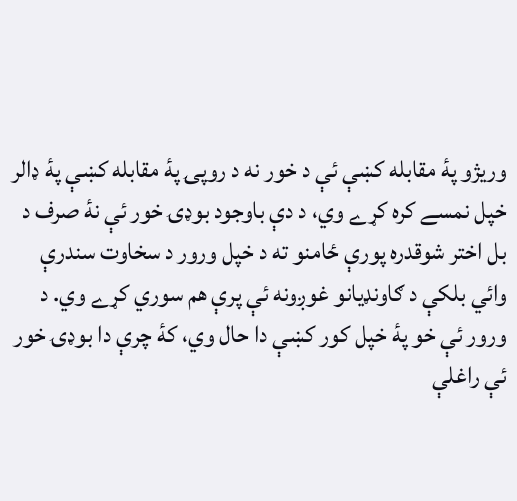وريژو پۀ مقابله کښې ئې د خور نه د روپۍ پۀ مقابله کښې پۀ ډالر خپل نمسے کره کړے وي، د دې باوجود بوډۍ خور ئې نۀ صرف د بل اختر شوقدره پورې ځامنو ته د خپل ورور د سخاوت سندرې وائي بلکې د ګاونډيانو غوږونه ئې پرې هم سوري کړے وي. د ورور ئې خو پۀ خپل کور کښې دا حال وي، کۀ چرې دا بوډۍ خور ئې راغلې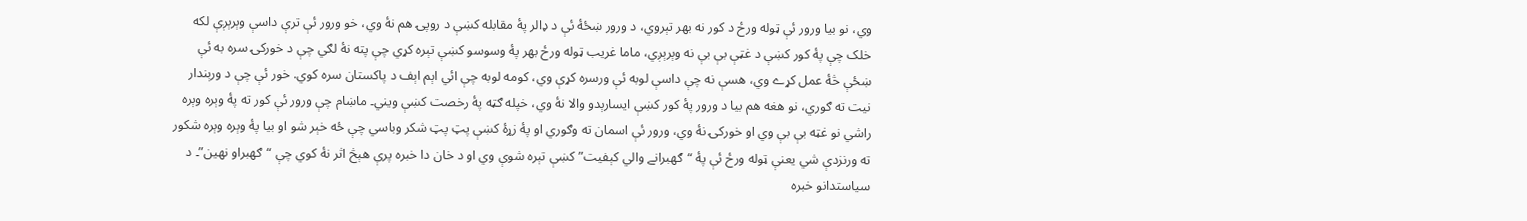وي، نو بيا ورور ئې ټوله ورځ د کور نه بهر تېروي، د ورور ښځۀ ئې د ډالر پۀ مقابله کښې د روپۍ هم نۀ وي، خو ورور ئې ترې داسې وېرېږې لکه خلک چې پۀ کور کښې د غټې بې بې نه وېرېږي، ماما غريب ټوله ورځ بهر پۀ وسوسو کښې تېره کړي چې پته نۀ لګي چې د خورکۍ سره به ئې ښځې څۀ عمل کړے وي، هسې نه چې داسې لوبه ئې ورسره کړې وي، کومه لوبه چې ائي اېم اېف د پاکستان سره کوي. خور ئې چې د ورېندار نيت ته ګوري، نو هغه هم بيا د ورور پۀ کور کښې ايسارېدو والا نۀ وي، خپله ګټه پۀ رخصت کښې ويني۔ ماښام چې ورور ئې کور ته پۀ وېره وېره راشي نو غټه بې بې وي او خورکۍ نۀ وي، ورور ئې اسمان ته وګوري او پۀ زړۀ کښې پټ پټ شکر وباسي چې ځه خېر شو او بيا پۀ وېره وېره شکور ته ورنزدې شي يعنې ټوله ورځ ئې پۀ “ګهبرانے والي کېفيت” کښې تېره شوې وي او د خان دا خبره پرې هېڅ اثر نۀ کوي چې “ګهبراو نهين”۔ د سياستدانو خبره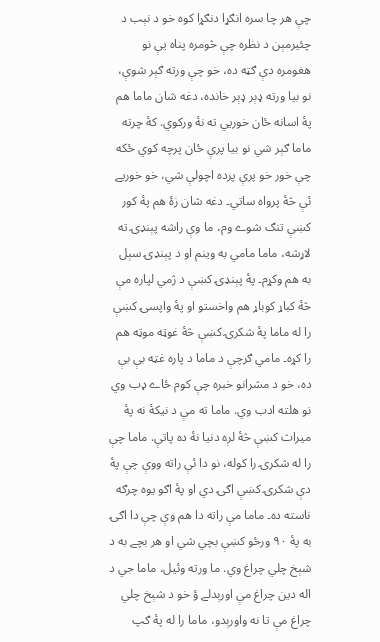چې هر چا سره انګړا دنګړا کوه خو د نېب د چئيرمېن د نظره چې څومره پناه يې نو هغومره دې ګټه ده، خو چې ورته ګېر شوې، نو بيا ورته ډېر ډېر خانده، دغه شان ماما هم پۀ اسانه ځان خوريي ته نۀ ورکوي. کۀ چرته ماما ګېر شي نو بيا پرې ځان پرچه کوي ځکه چې خور خو پرې پرده اچولې شي، خو خوريے ئې څۀ پرواه ساتي۔ دغه شان زۀ هم پۀ کور کښې تنګ شوے وم، ما وې راشه پېنډۍ ته لاړشه، ماما مامي به وينم او د پېنډۍ سېل به هم وکړم۔ پۀ پېنډۍ کښې د ژمي لپاره مې څۀ کباړ کوباړ هم واخستو او پۀ واپسۍ کښې را له ماما پۀ شکرۍ کښې څۀ غوټه موټه هم را کړه۔ مامي ګرچې د ماما د پاره غټه بې بې ده، خو د مشرانو خبره چې کوم ځاے ډب وي نو هلته ادب وي. ماما ته مې د نيکۀ نه پۀ ميراث کښې څۀ لږه دنيا نۀ ده پاتې. ماما چې را له شکرۍ را کوله، نو دا ئې راته ووې چې پۀ دې شکرۍ کښې اګۍ دي او پۀ اګو يوه چرګه ناسته ده۔ ماما مې راته دا هم وې چې دا اګۍ به پۀ ۹۰ ورځو کښې بچي شي او هر بچے به د شېخ چلي چراغ وي. ما ورته وئيل، ماما جي د اله دين چراغ مې اورېدلے ؤ خو د شېخ چلي چراغ مې تا نه واورېدو، ماما را له پۀ ګپ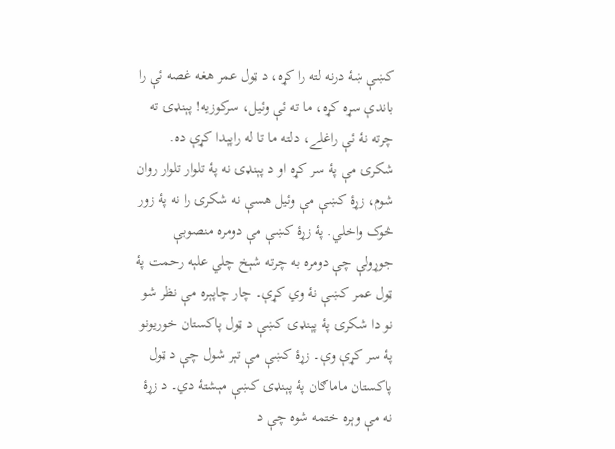کښې ښۀ درنه لته را کړه، د ټول عمر هغه غصه ئې را باندې سړه کړه، ما ته ئې وئيل، سرکوزيه! پېنډۍ ته چرته نۀ ئې راغلے، دلته ما تا له راپېدا کړې ده. شکرۍ مې پۀ سر کړه او د پېنډۍ نه پۀ تلوار تلوار روان شوم، زړۀ کښې مې وئيل هسې نه شکرۍ را نه پۀ زور څوک واخلي. پۀ زړۀ کښې مې دومره منصوبې جوړولې چې دومره به چرته شېخ چلي علېه رحمت پۀ ټول عمر کښې نۀ وي کړې۔ چار چاپېره مې نظر شو نو دا شکرۍ پۀ پېنډۍ کښې د ټول پاکستان خوريونو پۀ سر کړې وې۔ زړۀ کښې مې تېر شول چې د ټول پاکستان ماماګان پۀ پېنډۍ کښې مېشتۀ دي۔ د زړۀ نه مې وېره ختمه شوه چې د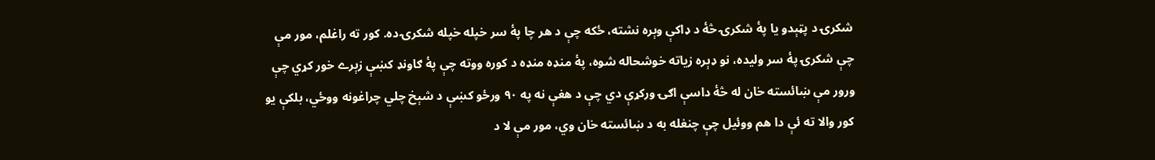شکرۍ د پټېدو يا پۀ شکرۍ څۀ د ډاکې وېره نشته، ځکه چې د هر چا پۀ سر خپله خپله شکرۍ ده. کور ته راغلم، مور مې چې شکرۍ پۀ سر وليده، نو ډېره زياته خوشحاله شوه، پۀ منډه منډه د کوره ووته چې پۀ ګاونډ کښې زېرے خور کړي چې ورور مې ښائسته خان له څۀ داسې اګۍ ورکړې دي چې د هغې نه په ۹۰ ورځو کښې د شېخ چلي چراغونه ووځي، بلکې يو کور والا ته ئې دا هم ووئيل چې چنغله به د ښائسته خان وي، مور مې لا د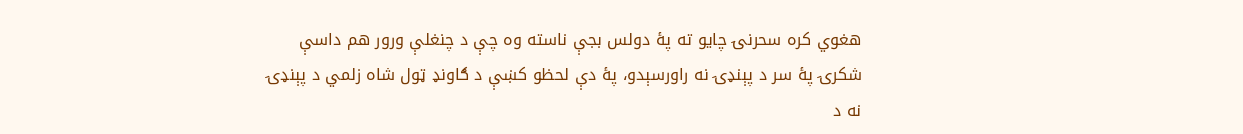هغوي کره سحرنۍ چايو ته پۀ دولس بجې ناسته وه چې د چنغلې ورور هم داسې شکرۍ پۀ سر د پېنډۍ نه راورسېدو، پۀ دې لحظو کښې د ګاونډ ټول شاه زلمي د پېنډۍ نه د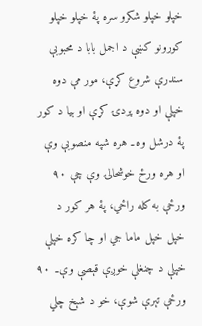خپلو خپلو شکرو سره پۀ خپلو خپلو کورونو کښې د اجمل بابا د محبوبې سندرې شروع کړې، مور مې دوه خپلې او دوه پردۍ کړې او بيا د کور پۀ درشل وه۔ هره شپه منصوبې وې او هره ورځ خوشحالۍ وې چې ۹۰ ورځې به کله راځي، پۀ هر کور د خپل خپل ماما جي او چا کره خپلې خپلې د چنغلې خوږې قېصې وې۔ ۹۰ ورځې تېرې شوې، خو د شېخ چلي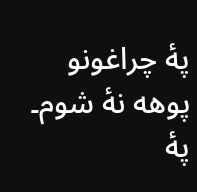پۀ چراغونو پوهه نۀ شوم۔ پۀ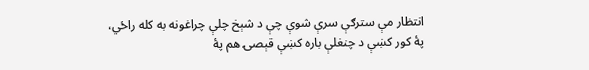انتظار مې سترګې سرې شوې چې د شېخ چلې چراغونه به کله راځي، پۀ کور کښې د چنغلې باره کښې قېصۍ هم پۀ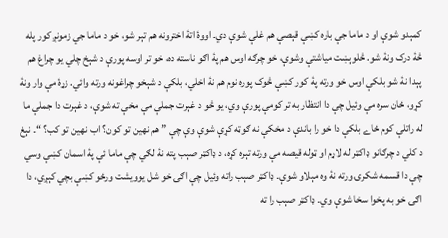کمېدو شوې او د ماما جې باره کښې قېصې هم غلې شوې دي۔ اووۀ اتۀ اخترونه هم تېر شو، خو د ماما جي زمونږ کور پله څۀ درک ونۀ شو. څلوېښت مياشتې وشوې، خو چرګه اوس هم پۀ اګو ناسته ده، خو تر اوسه پورې د شېخ چلي يو چراغ هم پېدا نۀ شو بلکې اوس خو ورته پۀ کور کښې څوک پوره نوم هم نۀ اخلي، بلکې د شېخو چراغونه ورته وائي. زړۀ مې وار ونۀ کړو، ځان سره مې وئيل چې دا انتظار به تر کومې پورې وي، يو څو د غېرت جملې مې مخې ته شوې، د غېرت دا جملې ما له راتلې کوم ځاے بلکې دا خو را باندې د مخکې نه ګوټه کړې شوې وې چې ” هم نهين تو کون؟ اب نهين تو کب؟ “۔ نېغ د کلي د چرګانو ډاکټر له لاړم او ټوله قيصه مې ورته تېره کړه، د ډاکټر صېب پته نۀ لګي چې ماما ئې پۀ اسمان کښې وسي چې دا قسمه شکرۍ ورته نۀ وه مېلاو شوې۔ ډاکټر صېب راته وئيل چې اګۍ خو شل يوويشت ورځو کښې بچي کېږي، دا اګۍ خو به پخوا سخا شوې وي۔ ډاکټر صېب را ته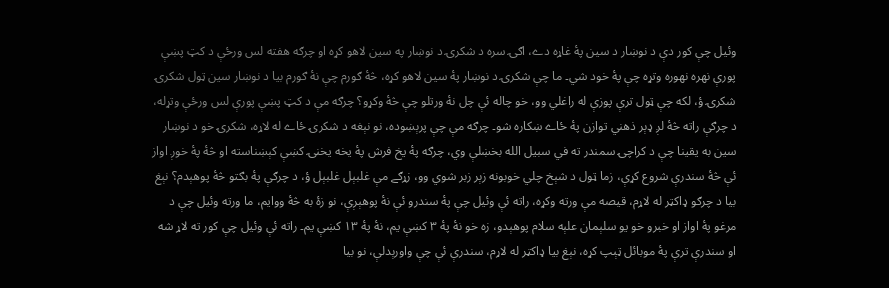وئيل چې کور دې د نوښار د سين پۀ غاړه دے، اګۍ سره د شکرۍ د نوښار په سين لاهو کړه او چرګه هفته لس ورځې د کټ پښې پورې نهره نهوره وتړه چې پۀ خود شي۔ ما چې شکرۍ د نوښار پۀ سين لاهو کړه، څۀ ګورم چې نۀ ګورم بيا د نوښار سين ټول شکرۍ شکرۍ ؤ، لکه چې ټول ترې پوزې له راغلي وو، خو چاله ئې چل نۀ ورتلو چې څۀ وکړو؟ چرګه مې د کټ پښې پورې لس ورځې وتړله، د چرګې راته څۀ لږ ډېر ذهني توازن پۀ ځاے ښکاره شو۔ چرګه مې چې پرېښوده، نو نېغه د شکرۍ ځاے له لاړه، شکرۍ خو د نوښار سين به يقينا چې د کراچۍ سمندر ته في سبيل الله بخښلې وي، چرګه پۀ يخ فرش پۀ يخه يخنۍ کښې کېښناسته او څۀ پۀ خوږ اواز ئې څۀ سندرې شروع کړې، زما ټول د شېخ چلي خوبونه زېر زبر شوي وو، زړګے مې غلبېل غلبېل ؤ، د چرګې پۀ بګتو څۀ پوهېدم؟ نېغ بيا د چرګو ډاکټر له لاړم، قيصه مې ورته وکړه، راته ئې وئيل چې پۀ سندرو ئې نۀ پوهېږې، نو زۀ به څۀ ووايم، ما ورته وئيل چې د مرغو پۀ اواز او خبرو خو يو سلېمان علېه سلام پوهېدو، زه خو نۀ پۀ ۳ کښې يم، نۀ پۀ ۱۳ کښې يم۔ راته ئې وئيل چې کور ته لاړ شه او سندرې ترې پۀ موبائل ټېپ کړه، نېغ بيا ډاکټر له لاړم، سندرې ئې چې واورېدلې، نو بيا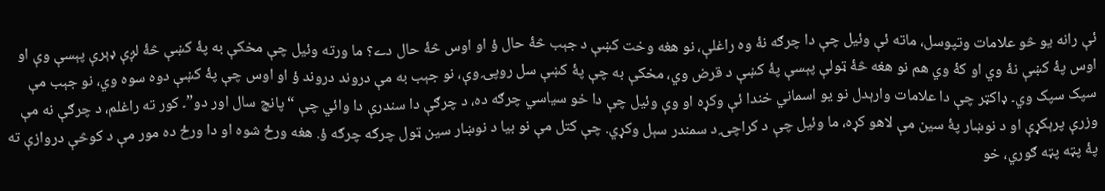ئې رانه يو څو علامات وتپوسل، ماته ئې وئيل چې دا چرګه نۀ وه راغلې، نو هغه وخت کښې د جېب څۀ حال ؤ او اوس څۀ حال دے؟ ما ورته وئيل چې مخکې به پۀ کښې څۀ لږې ډېرې پېسې وې او اوس پۀ کښې نۀ وي او کۀ وي هم نو هغه څۀ ټولې پېسې پۀ کښې د قرض وي، مخکې به چې پۀ کښې سل روپۍ وې، نو جېب به مې دروند دروند ؤ او اوس چې پۀ کښې دوه سوه وي، نو جېب مې سپک سپک وي۔ ډاکټر چې دا علامات وارېدل نو يو اسماني خندا ئې وکړه او وې وئيل چې دا خو سياسي چرګه ده، د چرګې دا سندرې دا وائي چې “پانچ سال اور دو”۔ کور ته راغلم، د چرګې نه مې وزرې پرېکړې او د نوښار پۀ سين مې لاهو کړه، ما وئيل چې د کراچۍ د سمندر سېل وکړي. چې کتل مې نو بيا د نوښار سين ټول چرګه چرګه ؤ. هغه ورځ شوه او دا ورځ ده مور مې د کوڅې دروازې ته پۀ پټه پټه ګوري، خو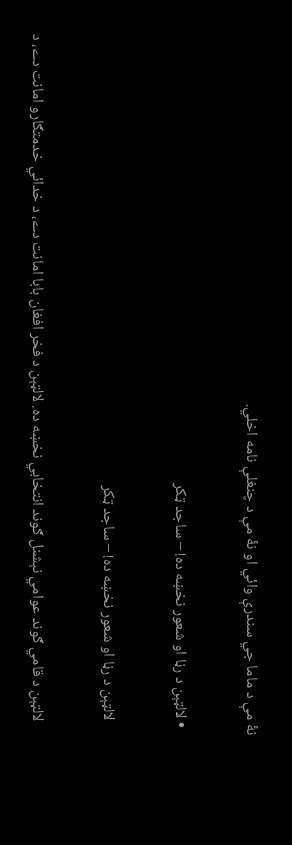نۀ مې د ماما جي سندرې وائي او نۀ مې د چنغلې نامه اخلي.

  • لالټېن د رڼا او شعور نخښه ده! – ساجد ټکر

    لالټېن د رڼا او شعور نخښه ده! – ساجد ټکر

    لالټېن د قامي ګوند عوامي نېشنل ګوند انتخابي نخښه ده. لالټېن د فخر افغان بابا امانت دے، د خدائي خدمتګارو امانت دے، د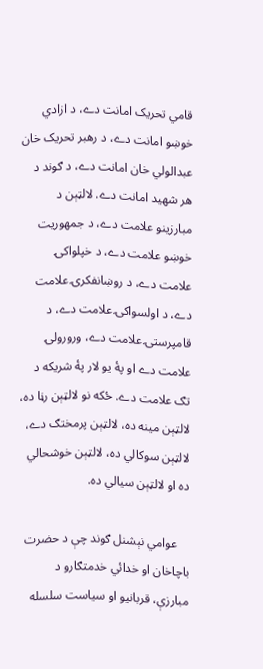قامي تحريک امانت دے، د ازادي خوښو امانت دے، د رهبر تحريک خان عبدالولي خان امانت دے، د ګوند د هر شهيد امانت دے. لالټېن د مبارزينو علامت دے، د جمهوريت خوښو علامت دے، د خپلواکۍ علامت دے، د روښانفکرۍ علامت دے، د اولسواکۍ علامت دے، د قامپرستۍ علامت دے، ورورولۍ علامت دے او پۀ يو لار پۀ شريکه د تګ علامت دے. ځکه نو لالټېن رڼا ده، لالټېن مينه ده، لالټېن پرمختګ دے، لالټېن سوکالي ده، لالټېن خوشحالي ده او لالټېن سيالي ده.

    عوامي نېشنل ګوند چې د حضرت باچاخان او خدائي خدمتګارو د مبارزې، قربانيو او سياست سلسله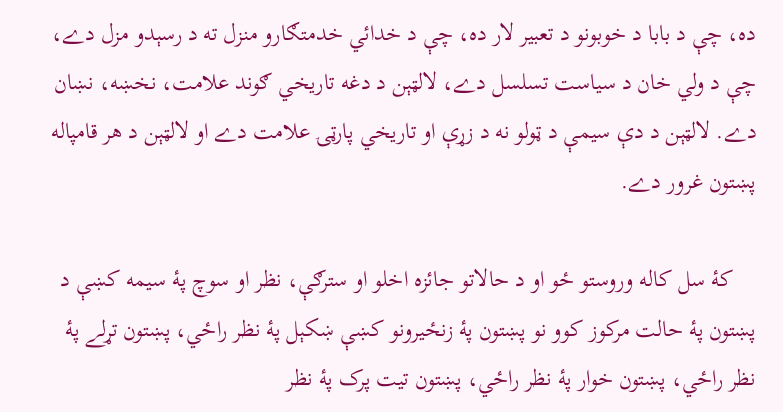ده، چې د بابا د خوبونو د تعبير لار ده، چې د خدائي خدمتګارو منزل ته د رسېدو مزل دے، چې د ولي خان د سياست تسلسل دے، لالټېن د دغه تاريخي ګوند علامت، نخښه، نښان دے. لالټېن د دې سيمې د ټولو نه د زړې او تاريخي پارټۍ علامت دے او لالټېن د هر قامپاله پښتون غرور دے.

    کۀ سل کاله وروستو ځو او د حالاتو جائزه اخلو او سترګې، نظر او سوچ پۀ سيمه کښې د پښتون پۀ حالت مرکوز کوو نو پښتون پۀ زنځيرونو کښې ښکېل پۀ نظر راځي، پښتون تړلے پۀ نظر راځي، پښتون خوار پۀ نظر راځي، پښتون تيت پرک پۀ نظر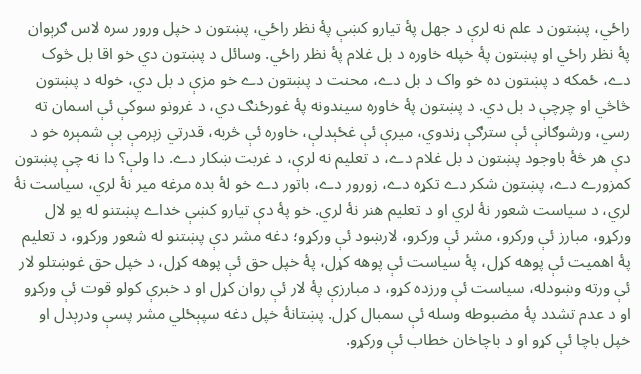راځي، پښتون د علم نه لرې د جهل پۀ تيارو کښې پۀ نظر راځي، پښتون د خپل ورور سره لاس ګرېوان پۀ نظر راځي او پښتون پۀ خپله خاوره د بل غلام پۀ نظر راځي. وسائل د پښتون دي خو اقا بل څوک دے، ځمکه د پښتون ده خو واک د بل دے، محنت د پښتون دے خو مزې د بل دي، خوله د پښتون څاڅي او چرچې د بل دي. د پښتون پۀ خاوره سيندونه پۀ غورځنګ دي، د غرونو سوکې ئې اسمان ته رسي، ورشوګانې ئې سترګې ړندوي، ميرې ئې غځېدلې، خاوره ئې څربه، قدرتي زېرمې بې شمېره خو د دې هر څۀ باوجود پښتون د بل غلام دے، د تعليم نه لرې، د غربت ښکار دے. دا ولې؟ دا نه چې پښتون کمزورے دے، پښتون شکر دے تکړه دے، زورور دے، باتور دے خو لۀ بده مرغه مير نۀ لري، سياست نۀ لري، د سياست شعور نۀ لري او د تعليم هنر نۀ لري. خو پۀ دې تيارو کښې خداے پښتنو له يو لال ورکړو، مبارز ئې ورکرو، مشر ئې ورکرو، لارښود ئې ورکړو؛ دغه مشر دې پښتنو له شعور ورکړو، د تعليم پۀ اهميت ئې پوهه کړل، پۀ سياست ئې پوهه کړل، پۀ خپل حق ئې پوهه کړل، د خپل حق غوښتلو لار ئې ورته وښودله، سياست ئې ورزده کړو، د مبارزې پۀ لار ئې روان کړل او د خبرې کولو قوت ئې ورکړو او د عدم تشدد پۀ مضبوطه وسله ئې سمبال کړل. پښتانۀ خپل دغه سپېځلي مشر پسې ودرېدل او خپل باچا ئې کړو او د باچاخان خطاب ئې ورکړو.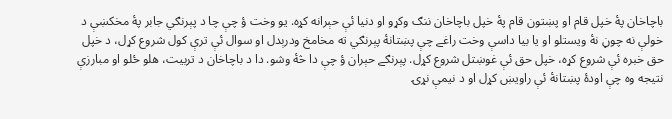باچاخان پۀ خپل قام او پښتون قام پۀ خپل باچاخان ننګ وکړو او دنيا ئې حېرانه کړه. يو وخت ؤ چې چا د پېرنګي جابر پۀ مخکښې د خولې نه چوڼ نۀ ويستلو او يا بيا داسې وخت راغے چې پښتانۀ پېرنګي ته مخامخ ودرېدل او سوال ئې ترې کول شروع کړل، د خپل حق خبره ئې شروع کړه، خپل حق ئې غوښتل شروع کړل. پېرنګے حېران ؤ چې دا څۀ وشو. دا د باچاخان د تربيت، هلو ځلو او مبارزې نتيجه وه چې اودۀ پښتانۀ ئې راويښ کړل او د نيمې نړۍ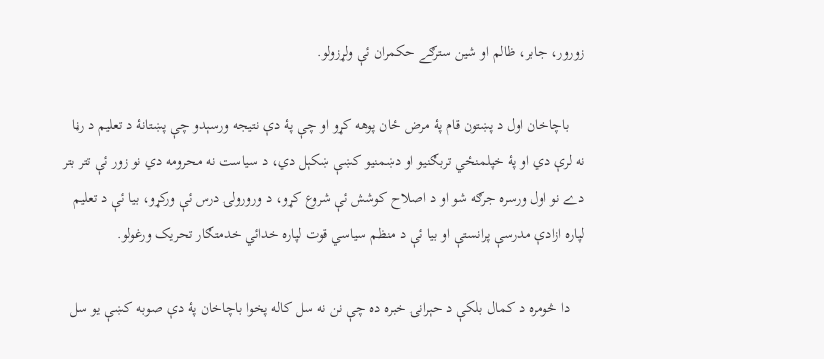زورور، جابر، ظالم او شين سترګے حکمران ئې ولړزولو.

    باچاخان اول د پښتون قام پۀ مرض ځان پوهه کړو او چې پۀ دې نتيجه ورسېدو چې پښتانۀ د تعليم د رڼا نه لرې دي او پۀ خپلمنځي تربګنيو او دښمنيو کښې ښکېل دي، د سياست نه محرومه دي نو زور ئې تتر بتر دے نو اول ورسره جرګه شو او د اصلاح کوشش ئې شروع کړو، د ورورولۍ درس ئې ورکړو، بيا ئې د تعليم لپاره ازادې مدرسې پرانستې او بيا ئې د منظم سياسي قوت لپاره خدائي خدمتګار تحريک ورغولو.

    دا څومره د کمال بلکې د حېرانۍ خبره ده چې نن نه سل کاله پخوا باچاخان پۀ دې صوبه کښې يو سل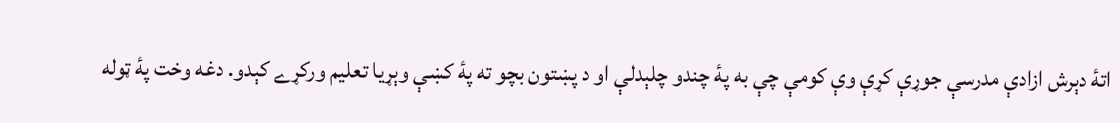اتۀ دېرش ازادې مدرسې جوړې کړې وې کومې چې به پۀ چندو چلېدلې او د پښتون بچو ته پۀ کښې وېړيا تعليم ورکړے کېدو. دغه وخت پۀ ټوله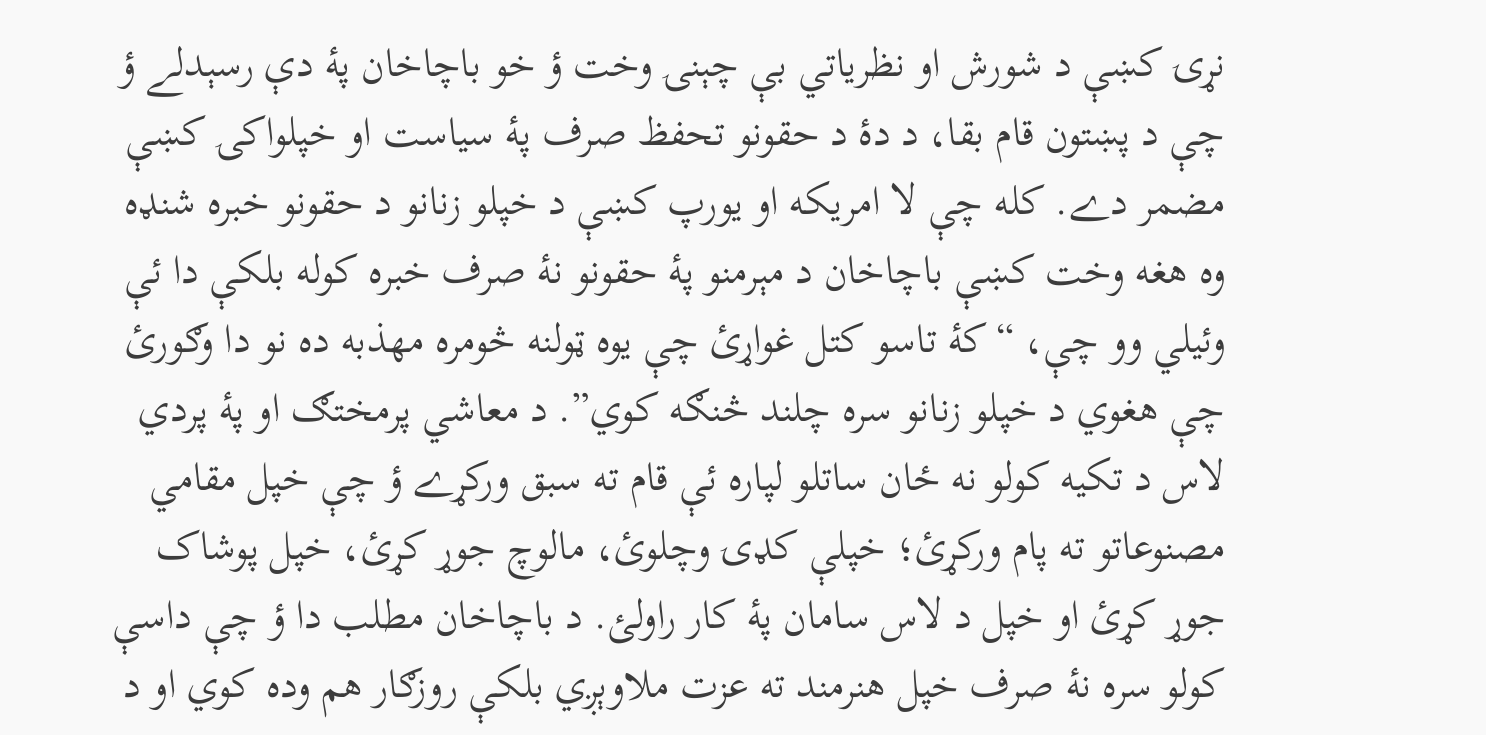نړۍ کښې د شورش او نظرياتي بې چېنۍ وخت ؤ خو باچاخان پۀ دې رسېدلے ؤ چې د پښتون قام بقا، د دۀ د حقونو تحفظ صرف پۀ سياست او خپلواکۍ کښې مضمر دے. کله چې لا امريکه او يورپ کښې د خپلو زنانو د حقونو خبره شنډه وه هغه وخت کښې باچاخان د مېرمنو پۀ حقونو نۀ صرف خبره کوله بلکې دا ئې وئيلي وو چې، “کۀ تاسو کتل غواړئ چې يوه ټولنه څومره مهذبه ده نو دا وګورئ چې هغوي د خپلو زنانو سره چلند څنګه کوي”. د معاشي پرمختګ او پۀ پردي لاس د تکيه کولو نه ځان ساتلو لپاره ئې قام ته سبق ورکړے ؤ چې خپل مقامي مصنوعاتو ته پام ورکړئ؛ خپلې کډۍ وچلوئ، مالوچ جوړ کړئ، خپل پوشاک جوړ کړئ او خپل د لاس سامان پۀ کار راولئ. د باچاخان مطلب دا ؤ چې داسې کولو سره نۀ صرف خپل هنرمند ته عزت ملاوېږي بلکې روزګار هم وده کوي او د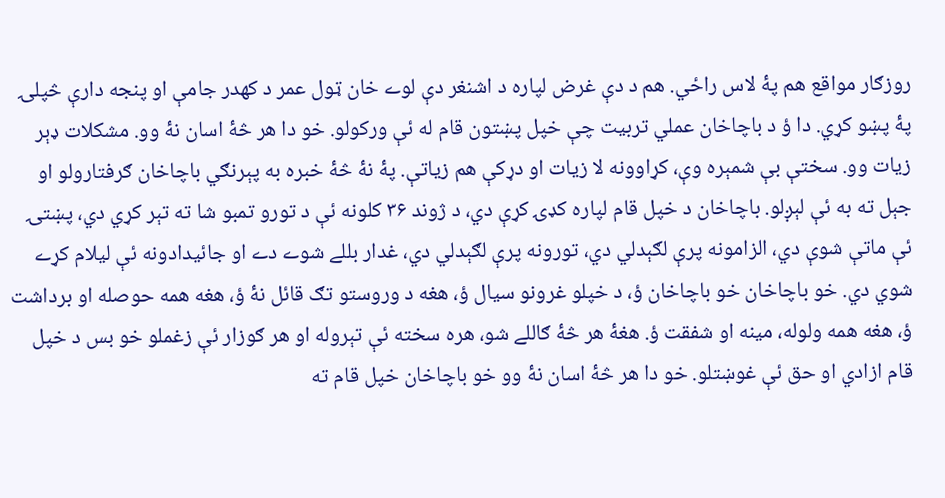روزګار مواقع هم پۀ لاس راځي. هم د دې غرض لپاره د اشنغر دې لوے خان ټول عمر د کهدر جامې او پنجه دارې څپلۍ پۀ پښو کړي. دا ؤ د باچاخان عملي تربيت چې خپل پښتون قام له ئې ورکولو. خو دا هر څۀ اسان نۀ وو. مشکلات ډېر زيات وو. سختې بې شمېره وې، کړاوونه لا زيات او دړکې هم زياتې. پۀ نۀ څۀ خبره به پېرنګي باچاخان ګرفتارولو او جېل ته به ئې لېږلو. باچاخان د خپل قام لپاره کډۍ کړې دي، د ژوند ۳۶ کلونه ئې د تورو تمبو شا ته تېر کړي دي، پښتۍ ئې ماتې شوې دي، الزامونه پرې لګېدلي دي، تورونه پرې لګېدلي دي، غدار بللے شوے دے او جائيدادونه ئې ليلام کړے شوي دي. خو باچاخان خو باچاخان ؤ، د خپلو غرونو سيال ؤ، هغه د وروستو تګ قائل نۀ ؤ، هغه همه حوصله او برداشت ؤ، هغه همه ولوله، مينه او شفقت ؤ. هغۀ هر څۀ ګاللے شو، هره سخته ئې تېروله او هر ګوزار ئې زغملو خو بس د خپل قام ازادي او حق ئې غوښتلو. خو دا هر څۀ اسان نۀ وو خو باچاخان خپل قام ته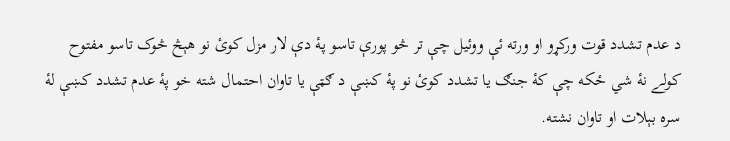د عدم تشدد قوت ورکړو او ورته ئې ووئيل چې تر څو پورې تاسو پۀ دې لار مزل کوئ نو هېڅ څوک تاسو مفتوح کولے نۀ شي ځکه چې کۀ جنګ يا تشدد کوئ نو پۀ کښې د ګټې يا تاوان احتمال شته خو پۀ عدم تشدد کښې لۀ سره بېلات او تاوان نشته.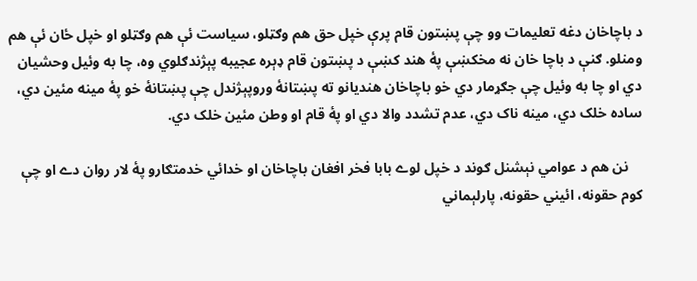د باچاخان دغه تعليمات وو چې پښتون قام پرې خپل حق هم وګټلو، سياست ئې هم وګټلو او خپل ځان ئې هم ومنلو. ګنې د باچا خان نه مخکښې پۀ هند کښې د پښتون قام ډېره عجيبه پېژندګلوي وه، چا به وئيل وحشيان دي او چا به وئيل چې جګړمار دي خو باچاخان هنديانو ته پښتانۀ وروپېژندل چې پښتانۀ خو پۀ مينه مئين دي، ساده خلک دي، مينه ناک دي، عدم تشدد والا دي او پۀ قام او وطن مئين خلک دي.

    نن هم د عوامي نېشنل ګوند د خپل لوے بابا فخر افغان باچاخان او خدائي خدمتګارو پۀ لار روان دے او چې کوم حقونه، ائيني حقونه، پارلېماني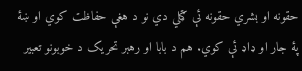حقونه او بشري حقونه ئې ګټلي دي نو د هغې حفاظت کوي او ښۀ پۀ جار او ډاډ ئې کوي. هم د بابا او رهبر تحريک د خوبونو تعبير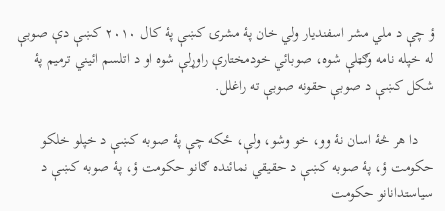ؤ چې د ملي مشر اسفنديار ولي خان پۀ مشرۍ کښې پۀ کال ۲۰۱۰ کښې دې صوبې له خپله نامه وګټلې شوه، صوبائي خودمختارې راوړلې شوه او د اتلسم ائيني ترميم پۀ شکل کښې د صوبې حقونه صوبې ته راغلل.

    دا هر څۀ اسان نۀ وو، خو وشو، ولې، ځکه چې پۀ صوبه کښې د خپلو خلکو حکومت ؤ، پۀ صوبه کښې د حقيقي نمائنده ګانو حکومت ؤ، پۀ صوبه کښې د سياستدانانو حکومت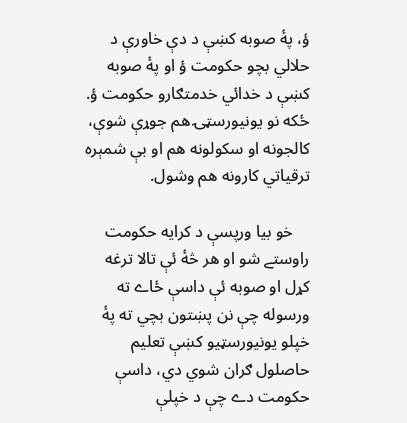ؤ، پۀ صوبه کښې د دې خاورې د حلالي بچو حکومت ؤ او پۀ صوبه کښې د خدائي خدمتګارو حکومت ؤ. ځکه نو يونيورسټۍ هم جوړې شوې، کالجونه او سکولونه هم او بې شمېره ترقياتي کارونه هم وشول.

    خو بيا ورپسې د کرايه حکومت راوستے شو او هر څۀ ئې تالا ترغه کړل او صوبه ئې داسې ځاے ته ورسوله چې نن پښتون بچي ته پۀ خپلو يونيورسټيو کښې تعليم حاصلول ګران شوي دي، داسې حکومت دے چې د خپلې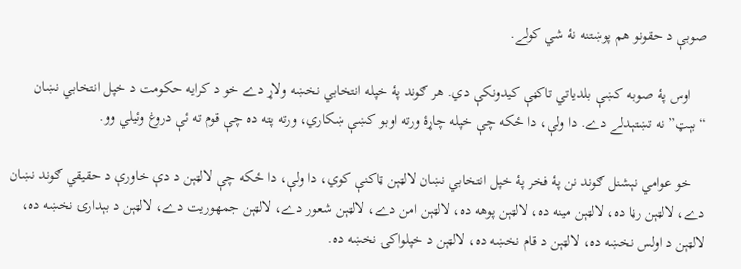صوبې د حقونو هم پوښتنه نۀ شي کولے.

    اوس پۀ صوبه کښې بلدياتي تاکڼې کيدونکې دي. هر ګوند پۀ خپله انتخابي نخښه ولاړ دے خو د کرايه حکومت د خپل انتخابي نښان “بېټ” نه تښتېدلے دے. دا ولې، دا ځکه چې خپله چاړۀ ورته اوبو کښې ښکاري، ورته پته ده چې قوم ته ئې دروغ وئيلي وو.

    خو عوامي نېشنل ګوند نن پۀ فخر پۀ خپل انتخابي نښان لالټېن ټاکنې کوي، دا ولې، دا ځکه چې لالټېن د دې خاورې د حقيقي ګوند نښان دے، لالټېن رڼا ده، لالټېن مينه ده، لالټېن پوهه ده، لالټېن امن دے، لالټېن شعور دے، لالټېن جمهوريت دے، لالټېن د بېدارۍ نخښه ده، لالټېن د اولس نخښه ده، لالټېن د قام نخښه ده، لالټېن د خپلواکۍ نخښه ده.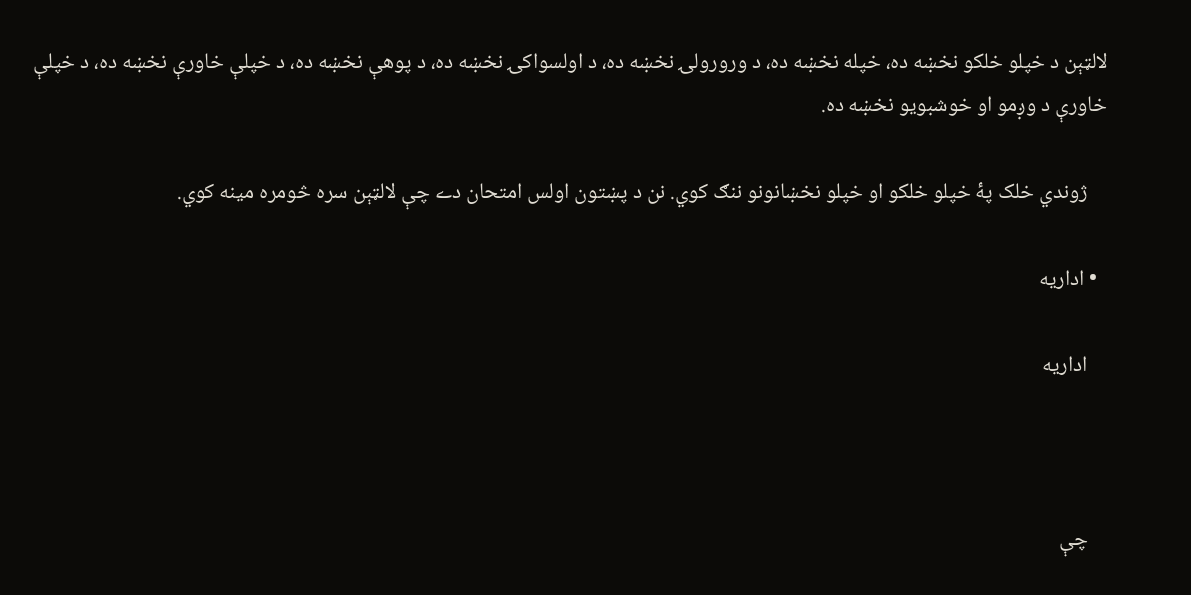لالټېن د خپلو خلکو نخښه ده، خپله نخښه ده، د ورورولۍ نخښه ده، د اولسواکۍ نخښه ده، د پوهې نخښه ده، د خپلې خاورې نخښه ده، د خپلې خاورې د وږمو او خوشبويو نخښه ده.

    ژوندي خلک پۀ خپلو خلکو او خپلو نخښانونو ننګ کوي. نن د پښتون اولس امتحان دے چې لالټېن سره څومره مينه کوي.

  • اداريه

    اداريه



    چې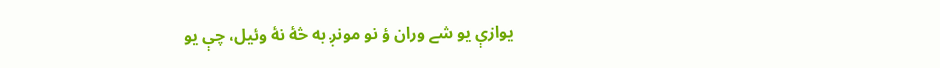يوازې يو شے وران ؤ نو مونږ به څۀ نۀ وئيل، چې يو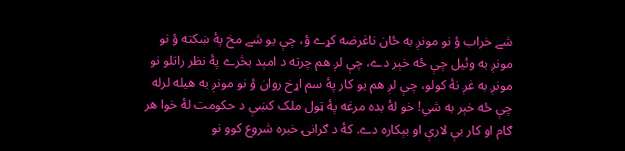شے خراب ؤ نو مونږ به ځان ناغرضه کړے ؤ، چې يو شے مخ پۀ ښکته ؤ نو مونږ به وئيل چې ځه خېر دے، چې لږ هم چرته د امېد بڅرے پۀ نظر راتلو نو مونږ به غږ نۀ کولو، چې لږ هم يو کار پۀ سم اړخ روان ؤ نو مونږ به هيله لرله چې ځه خېر به شي! خو لۀ بده مرغه پۀ ټول ملک کښې د حکومت لۀ خوا هر ګام او کار بې لارې او بېکاره دے. کۀ د ګرانۍ خبره شروع کوو نو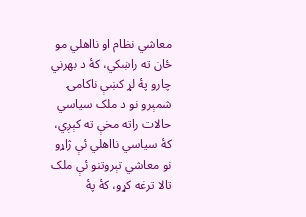معاشي نظام او نااهلي مو ځان ته راښکي، کۀ د بهرني چارو پۀ لړ کښې ناکامۍ شمېرو نو د ملک سياسي حالات راته مخې ته کېږي، کۀ سياسي نااهلي ئې ژاړو نو معاشي تېروتنو ئې ملک تالا ترغه کړو، کۀ پۀ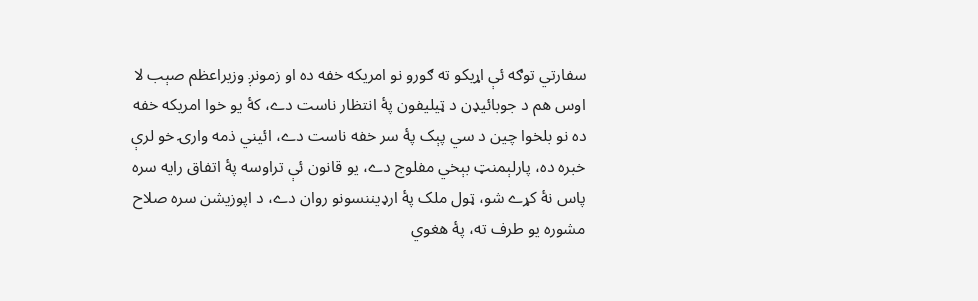سفارتي توګه ئې اړيکو ته ګورو نو امريکه خفه ده او زمونږ وزيراعظم صېب لا اوس هم د جوبائيډن د ټيليفون پۀ انتظار ناست دے، کۀ يو خوا امريکه خفه ده نو بلخوا چين د سي پېک پۀ سر خفه ناست دے، ائيني ذمه وارۍ خو لرې خبره ده، پارلېمنټ بېخي مفلوج دے، يو قانون ئې تراوسه پۀ اتفاق رايه سره پاس نۀ کړے شو، ټول ملک پۀ ارډيننسونو روان دے، د اپوزيشن سره صلاح مشوره يو طرف ته، پۀ هغوي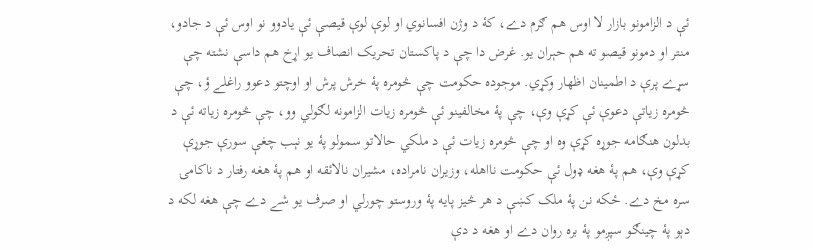ئې د الزامونو بازار لا اوس هم ګرم دے، کۀ د وژن افسانوي او لوې لوې قيصې ئې يادوو نو اوس ئې د جادو، منتر او دمونو قيصو ته هم حېران يو. غرض دا چې د پاکستان تحريک انصاف يو اړخ هم داسې نشته چې سړے پرې د اطمينان اظهار وکړي. موجوده حکومت چې څومره پۀ خرش پرش او اوچتو دعوو راغلے ؤ، چې څومره زياتې دعوې ئې کړې وې، چې پۀ مخالفينو ئې څومره زيات الزامونه لګولي وو، چې څومره زياته ئې د بدلون هنګامه جوړه کړې وه او چې څومره زيات ئې د ملکي حالاتو سمولو پۀ يو نېب چغې سورې جوړې کړې وې، هم پۀ هغه ډول ئې حکومت نااهله، وزيران نامراده، مشيران نالائقه او هم پۀ هغه رفتار د ناکامۍ سره مخ دے. ځکه نن پۀ ملک کښې د هر څيز پايه پۀ وروستو چورلي او صرف يو شے دے چې هغه لکه د دېو پۀ چينګو سپږمو پۀ بره روان دے او هغه د دې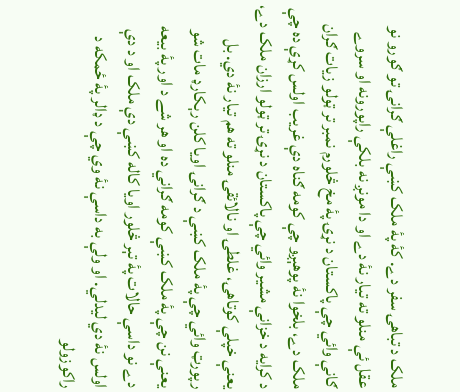ملک د تباهۍ سفر دے. کۀ پۀ ملک کښې راغلې ګرانۍ تو ګورو نو عقل ئې منلو ته تيار نۀ دے او دا مونږ نه بلکې راپورونه او سروے ګانې وائي چې پاکستان د نړۍ پۀ مخ څلورم نمبر تر ټولو زيات ګران ملک دے، بلخوا نۀ پوهېږو چې کومه ګناه دې غريب اولس کړې ده چې د کرايه د خزانې مشير وائي چې پاکستان د نړۍ تر ټولو ارزان ملک دے، يعنې خپلې کوتاهۍ، غلطۍ او نالائقۍ منلو ته هم تيار نۀ دي. بل رپورټ وائي چې پۀ ملک کښې د ګرانۍ اويا کلن رېکارډ مات شو يعنې نن چې پۀ ملک کښې کومه ګراني ده او هر شے د اور پۀ بيعه دے نو داسې حالات پۀ تېر څلور اويا کاله کښې دې ملک او د دې اولس نۀ دي ليدلي. او ولې به داسې نۀ وي چې د ډالر پۀ ځمکه د راکوزولو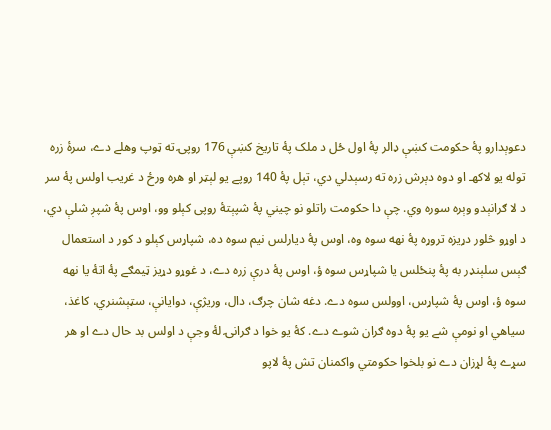دعوېدارو پۀ حکومت کښې ډالر پۀ اول ځل د ملک پۀ تاريخ کښې 176 روپۍ ته ټوپ وهلے دے، سرۀ زره توله يو لاکهـ او دوه دېرش زره ته رسېدلي دي، تېل پۀ 140 روپے يو لېټر او هره ورځ د غريب اولس پۀ سر د لا ګرانېدو وېره سوره وي. چې دا حکومت راتلو نو چيني پۀ شپېتۀ روپی کېلو وو، اوس پۀ شپږ شلې دي، د اوړو څلور دړيزه تروړه پۀ نهه سوه وه، اوس پۀ ديارلس نيم سوه ده، شپاړس کېلو د کور د استعمال ګېس سلېنډر به پۀ پنځلس يا شپاړس سوه ؤ، اوس پۀ درې زره دے، د غوړو دړيز ټيمګے پۀ اتۀ يا نهه سوه ؤ، اوس پۀ شپاړس، اوولس سوه دے. دغه شان چرګ، دال، وريژې، دوايانې، سټېشنري، کاغذ، سياهي او نومې شے يو پۀ دوه ګران شوے دے. کۀ يو خوا د ګرانۍ لۀ وجې د اولس بد حال دے او هر سړے پۀ لړزان دے نو بلخوا حکومتي واکمنان تش پۀ لاپو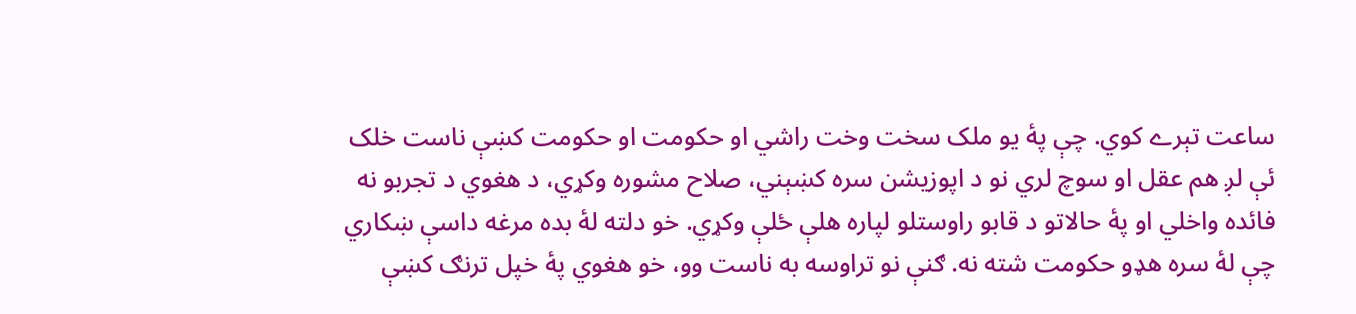ساعت تېرے کوي. چې پۀ يو ملک سخت وخت راشي او حکومت او حکومت کښې ناست خلک ئې لږ هم عقل او سوچ لري نو د اپوزيشن سره کښېني، صلاح مشوره وکړي، د هغوي د تجربو نه فائده واخلي او پۀ حالاتو د قابو راوستلو لپاره هلې ځلې وکړي. خو دلته لۀ بده مرغه داسې ښکاري چې لۀ سره هډو حکومت شته نه. ګنې نو تراوسه به ناست وو، خو هغوي پۀ خپل ترنګ کښې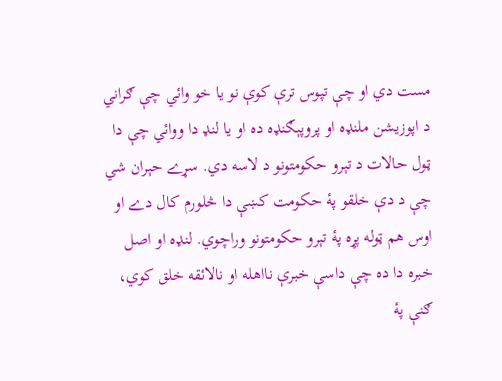مست دي او چې تپوس ترې کوې نو يا خو وائي چې ګراني د اپوزيشن ملنډه او پروپېګنډه ده او يا لنډ دا ووائي چې دا ټول حالات د تېرو حکومتونو د لاسه دي. سړے حېران شي چې د دې خلقو پۀ حکومت کښې دا څلورم کال دے او اوس هم ټوله پړه پۀ تېرو حکومتونو وراچوي. لنډه او اصل خبره دا ده چې داسې خبرې نااهله او نالائقه خلق کوي، ګنې پۀ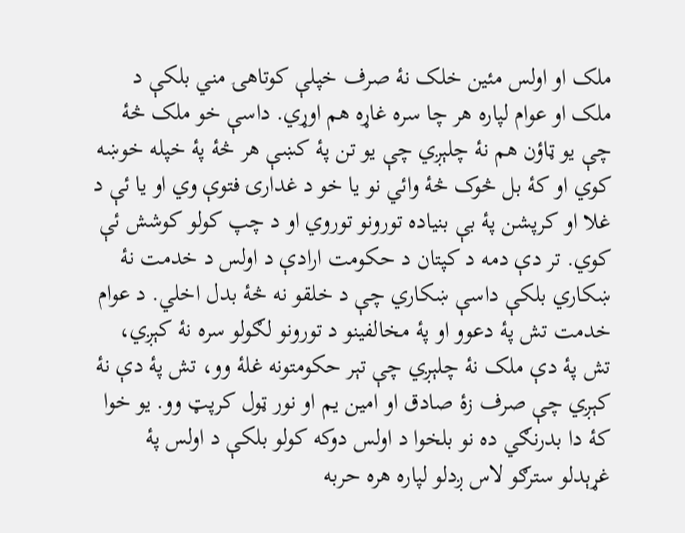ملک او اولس مئين خلک نۀ صرف خپلې کوتاهۍ مني بلکې د ملک او عوام لپاره هر چا سره غاړه هم اوړي. داسې خو ملک څۀ چې يو ټاؤن هم نۀ چلېږي چې يو تن پۀ کښې هر څۀ پۀ خپله خوښه کوي او کۀ بل څوک څۀ وائي نو يا خو د غدارۍ فتوې وي او يا ئې د غلا او کرپشن پۀ بې بنياده تورونو توروي او د چپ کولو کوشش ئې کوي. تر دې دمه د کپتان د حکومت ارادې د اولس د خدمت نۀ ښکاري بلکې داسې ښکاري چې د خلقو نه څۀ بدل اخلي. د عوام خدمت تش پۀ دعوو او پۀ مخالفينو د تورونو لګولو سره نۀ کېږي، تش پۀ دې ملک نۀ چلېږي چې تېر حکومتونه غلۀ وو، تش پۀ دې نۀ کېږي چې صرف زۀ صادق او امين يم او نور ټول کرپټ وو. يو خوا کۀ دا بدرنګي ده نو بلخوا د اولس دوکه کولو بلکې د اولس پۀ غړېدلو سترګو لاس ږدلو لپاره هره حربه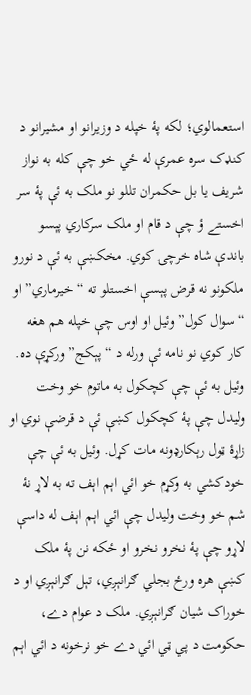استعمالوي؛ لکه پۀ خپله د وزيرانو او مشيرانو د کنډک سره عمرې له ځي خو چې کله به نواز شريف يا بل حکمران تللو نو ملک به ئې پۀ سر اخستے ؤ چې د قام او ملک سرکاري پېسو باندې شاه خرچۍ کوي. مخکښې به ئې د نورو ملکونو نه قرض پېسې اخستلو ته “خيرماري” او “سوال کول” وئيل او اوس چې خپله هم هغه کار کوي نو نامه ئې ورله د “پېکج” ورکړې ده. وئيل به ئې چې کچکول به ماتوم خو وخت وليدل چې پۀ کچکول کښې ئې د قرضې نوي او زاړۀ ټول رېکارډونه مات کړل. وئيل به ئې چې خودکشي به وکړم خو ائي اېم اېف ته به لاړ نۀ شم خو وخت وليدل چې ائي اېم اېف له داسې لاړو چې پۀ نخرو نخرو او ځکه نن پۀ ملک کښې هره ورځ بجلي ګرانېږي، تېل ګرانېږي او د خوراک شيان ګرانېږي. ملک د عوام دے، حکومت د پي ټي ائي دے خو نرخونه د ائي اېم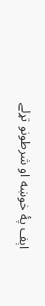اېف پۀ خوښه او شرطونو تړلے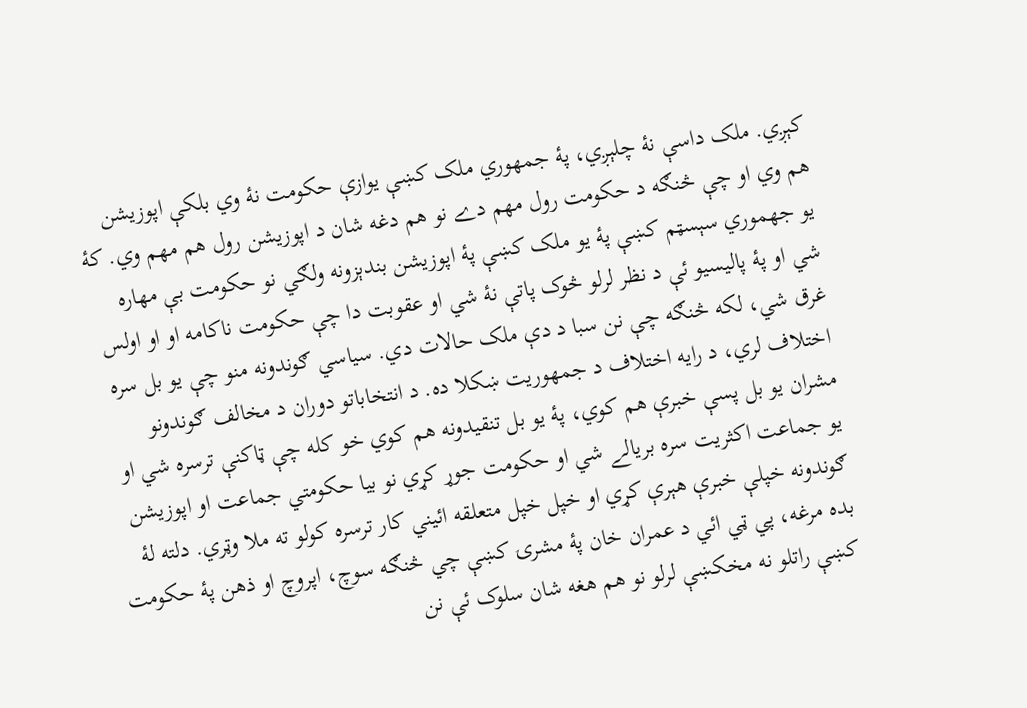کېږي. ملک داسې نۀ چلېږي، پۀ جمهوري ملک کښې يوازې حکومت نۀ وي بلکې اپوزيشن هم وي او چې څنګه د حکومت رول مهم دے نو هم دغه شان د اپوزيشن رول هم مهم وي. کۀ يو جهموري سېسټم کښې پۀ يو ملک کښې پۀ اپوزيشن بندېزونه ولګي نو حکومت بې مهاره شي او پۀ پاليسيو ئې د نظر لرلو څوک پاتې نۀ شي او عقوبت دا چې حکومت ناکامه او او اولس غرق شي، لکه څنګه چې نن سبا د دې ملک حالات دي. سياسي ګوندونه منو چې يو بل سره اختلاف لري، د رايه اختلاف د جمهوريت ښکلا ده. د انتخاباتو دوران د مخالف ګوندونو مشران يو بل پسې خبرې هم کوي، پۀ يو بل تنقيدونه هم کوي خو کله چې ټاکنې ترسره شي او يو جماعت اکثريت سره بريالے شي او حکومت جوړ کړي نو بيا حکومتي جماعت او اپوزيشن ګوندونه خپلې خبرې هېرې کړي او خپل خپل متعلقه ائيني کار ترسره کولو ته ملا وټري. دلته لۀ بده مرغه، پي ټي ائي د عمران خان پۀ مشرۍ کښې چي څنګه سوچ، اپروچ او ذهن پۀ حکومت کښې راتلو نه مخکښې لرلو نو هم هغه شان سلوک ئې نن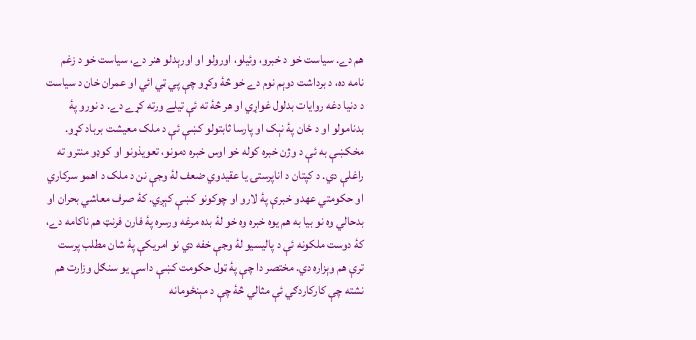هم دے. سياست خو د خبرو، وئيلو، اورولو او اورېدلو هنر دے، سياست خو د زغم نامه ده، د برداشت دوېم نوم دے خو څۀ وکړو چې پي ټي ائي او عمران خان د سياست د دنيا دغه روايات بدلول غواړي او هر څۀ ته ئې تيلے ورته کړے دے. د نورو پۀ بدنامولو او د ځان پۀ نېک او پارسا ثابتولو کښې ئې د ملک معيشت برباد کړو. مخکښې به ئې د وژن خبره کوله خو اوس خبره دمونو، تعويذونو او کوډو منترو ته راغلې دي. د کپتان د اناپرستۍ يا عقيدوي ضعف لۀ وجې نن د ملک د اهمو سرکاري او حکومتي عهدو خبرې پۀ لارو او چوکونو کښې کېږي. کۀ صرف معاشي بحران او بدحالي وه نو بيا به هم يوه خبره وه خو لۀ بده مرغه ورسره پۀ فارن فرنټ هم ناکامه دے، کۀ دوست ملکونه ئې د پاليسيو لۀ وجې خفه دي نو امريکې پۀ شان مطلب پرست ترې هم وېزاره دي. مختصر دا چې پۀ ټول حکومت کښې داسې يو سنګل وزارت هم نشته چې کارکاردګي ئې مثالي څۀ چې د مېنځومانه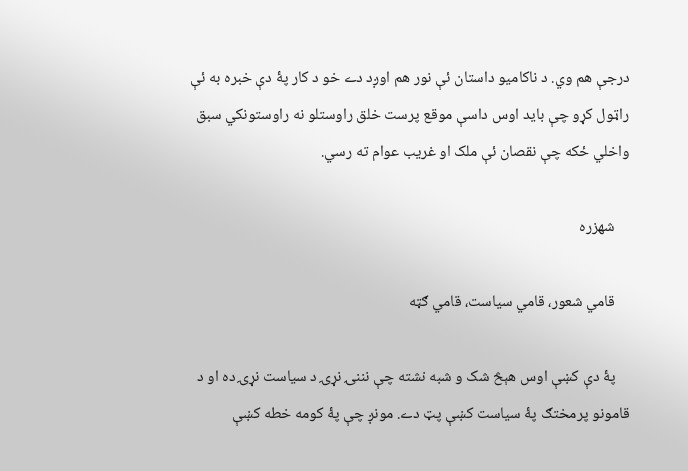درجې هم وي. د ناکاميو داستان ئې نور هم اوږد دے خو د کار پۀ دې خبره به ئې راټول کړو چې بايد اوس داسې موقع پرست خلق راوستلو نه راوستونکي سبق واخلي ځکه چې نقصان ئې ملک او غريب عوام ته رسي.

    شهزره

    قامي شعور، قامي سياست، قامي ګټه

    پۀ دې کښې اوس هېڅ شک و شبه نشته چې نننۍ نړۍ د سياست نړۍ ده او د قامونو پرمختګ پۀ سياست کښې پټ دے. مونږ چې پۀ کومه خطه کښې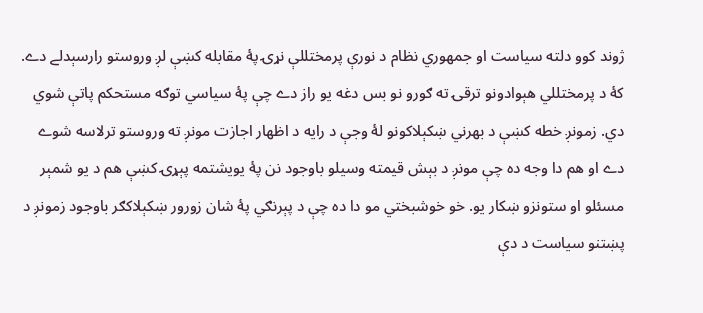ژوند کوو دلته سياست او جمهوري نظام د نورې پرمختللې نړۍ پۀ مقابله کښې لږ وروستو رارسېدلے دے. کۀ د پرمختللي هېوادونو ترقۍ ته ګورو نو بس دغه يو راز دے چې پۀ سياسي توګه مستحکم پاتې شوي دي. زمونږ خطه کښې د بهرني ښکېلاکونو لۀ وجې د رايه د اظهار اجازت مونږ ته وروستو ترلاسه شوے دے او هم دا وجه ده چې مونږ د بېش قيمته وسيلو باوجود نن پۀ يويشتمه پېړۍ کښې هم د يو شمېر مسئلو او ستونزو ښکار يو. خو خوشبختي مو دا ده چې د پېرنګي پۀ شان زورور ښکېلاکګر باوجود زمونږ د پښتنو سياست د دې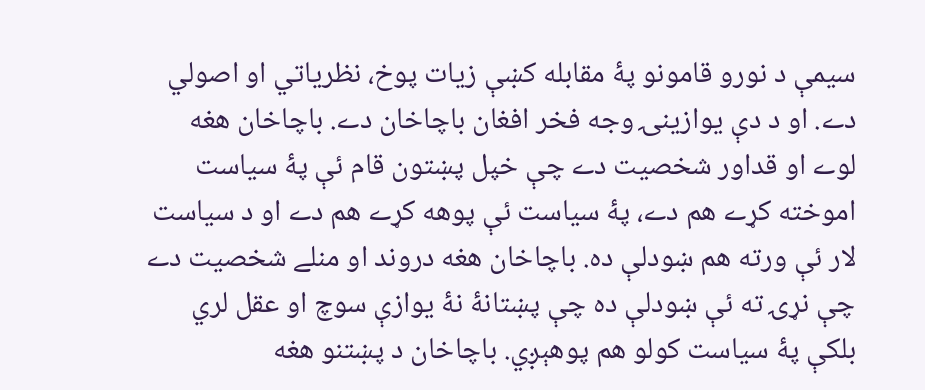سيمې د نورو قامونو پۀ مقابله کښې زيات پوخ، نظرياتي او اصولي دے. او د دې يوازينۍ وجه فخر افغان باچاخان دے. باچاخان هغه لوے او قداور شخصيت دے چې خپل پښتون قام ئې پۀ سياست اموخته کړے هم دے، پۀ سياست ئې پوهه کړے هم دے او د سياست لار ئې ورته هم ښودلې ده. باچاخان هغه دروند او منلے شخصيت دے چې نړۍ ته ئې ښودلې ده چې پښتانۀ نۀ يوازې سوچ او عقل لري بلکې پۀ سياست کولو هم پوهېږي. باچاخان د پښتنو هغه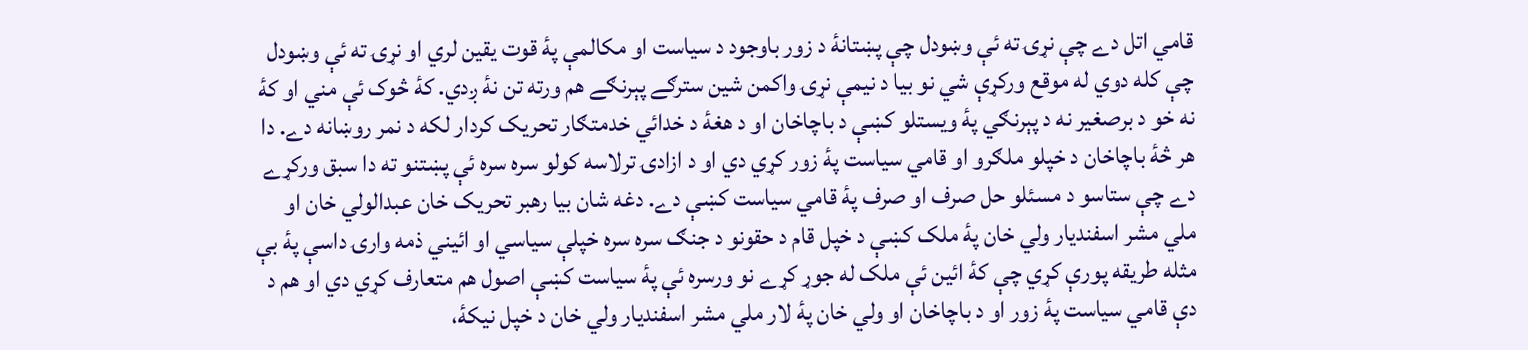قامي اتل دے چې نړۍ ته ئې وښودل چې پښتانۀ د زور باوجود د سياست او مکالمې پۀ قوت يقين لري او نړۍ ته ئې وښودل چې کله دوي له موقع ورکړې شي نو بيا د نيمې نړۍ واکمن شين سترګے پېرنګے هم ورته تن نۀ ږدي. کۀ څوک ئې مني او کۀ نه خو د برصغير نه د پېرنګي پۀ ويستلو کښې د باچاخان او د هغۀ د خدائي خدمتګار تحريک کردار لکه د نمر روښانه دے. دا هر څۀ باچاخان د خپلو ملګرو او قامي سياست پۀ زور کړي دي او د ازادۍ ترلاسه کولو سره سره ئې پښتنو ته دا سبق ورکړے دے چې ستاسو د مسئلو حل صرف او صرف پۀ قامي سياست کښې دے. دغه شان بيا رهبر تحريک خان عبدالولي خان او ملي مشر اسفنديار ولي خان پۀ ملک کښې د خپل قام د حقونو د جنګ سره سره خپلې سياسي او ائيني ذمه وارۍ داسې پۀ بې مثله طريقه پورې کړي چې کۀ ائين ئې ملک له جوړ کړے نو ورسره ئې پۀ سياست کښې اصول هم متعارف کړي دي او هم د دې قامي سياست پۀ زور او د باچاخان او ولي خان پۀ لار ملي مشر اسفنديار ولي خان د خپل نيکۀ،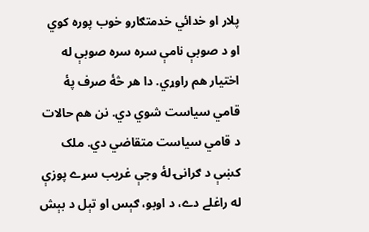پلار او خدائي خدمتګارو خوب پوره کوي او د صوبې نامې سره سره صوبې له اختيار هم راوړي. دا هر څۀ صرف پۀ قامي سياست شوي دي. نن هم حالات د قامي سياست متقاضي دي. ملک کښې د ګرانۍ لۀ وجې غريب سړے پوزې له راغلے دے، د اوبو، ګېس او تېل د بېش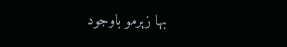بها زېرمو باوجود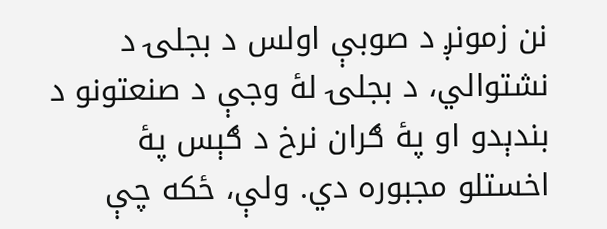نن زمونږ د صوبې اولس د بجلۍ د نشتوالي، د بجلۍ لۀ وجې د صنعتونو د بندېدو او پۀ ګران نرخ د ګېس پۀ اخستلو مجبوره دي. ولې، ځکه چې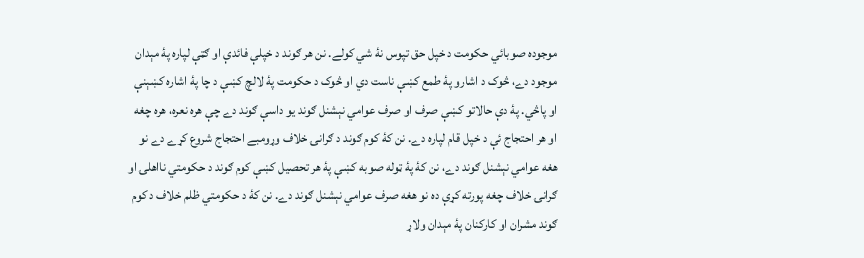موجوده صوبائي حکومت د خپل حق تپوس نۀ شي کولے. نن هر ګوند د خپلې فائدې او ګټې لپاره پۀ مېدان موجود دے، څوک د اشارو پۀ طمع کښې ناست دي او څوک د حکومت پۀ لالچ کښې د چا پۀ اشاره کښېنې او پاڅي. پۀ دې حالاتو کښې صرف او صرف عوامي نېشنل ګوند يو داسې ګوند دے چې هره نعره، هره چغه او هر احتجاج ئې د خپل قام لپاره دے. نن کۀ کوم ګوند د ګرانۍ خلاف وړومبے احتجاج شروع کړے دے نو هغه عوامي نېشنل ګوند دے، نن کۀ پۀ ټوله صوبه کښې پۀ هر تحصيل کښې کوم ګوند د حکومتي نااهلۍ او ګرانۍ خلاف چغه پورته کړې ده نو هغه صرف عوامي نېشنل ګوند دے. نن کۀ د حکومتي ظلم خلاف د کوم ګوند مشران او کارکنان پۀ مېدان ولاړ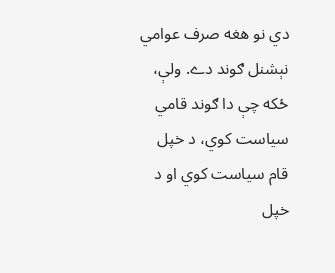دي نو هغه صرف عوامي نېشنل ګوند دے. ولې، ځکه چې دا ګوند قامي سياست کوي، د خپل قام سياست کوي او د خپل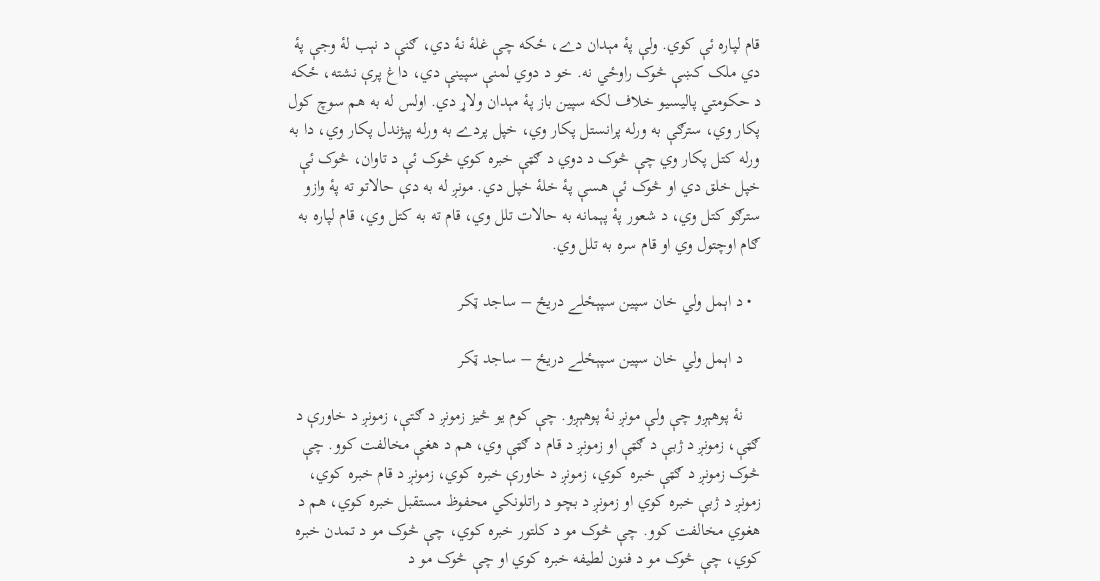قام لپاره ئې کوي. ولې پۀ مېدان دے، ځکه چې غلۀ نۀ دي، ګنې د نېب لۀ وجې پۀ دي ملک کښې څوک راوځي نه. خو د دوي لمنې سپينې دي، داغ پرې نشته، ځکه د حکومتي پاليسيو خلاف لکه سپين باز پۀ مېدان ولاړ دي. اولس له به هم سوچ کول پکار وي، سترګې به ورله پرانستل پکار وي، خپل پردے به ورله پېژندل پکار وي، دا به ورله کتل پکار وي چې څوک د دوي د ګټې خبره کوي څوک ئې د تاوان، څوک ئې خپل خلق دي او څوک ئې هسې پۀ خلۀ خپل دي. مونږ له به دې حالاتو ته پۀ وازو سترګو کتل وي، د شعور پۀ پېمانه به حالات تلل وي، قام ته به کتل وي، قام لپاره به ګام اوچتول وي او قام سره به تلل وي.

  • د اېمل ولي خان سپين سپېځلے دريځ – ساجد ټکر

    د اېمل ولي خان سپين سپېځلے دريځ – ساجد ټکر

    نۀ پوهېږو چې ولې مونږ نۀ پوهېږو. چې کوم يو څيز زمونږ د ګتې، زمونږ د خاورې د ګټې، زمونږ د ژبې د ګټې او زمونږ د قام د ګټې وي، هم د هغې مخالفت کوو. چې څوک زمونږ د ګټې خبره کوي، زمونږ د خاورې خبره کوي، زمونږ د قام خبره کوي، زمونږ د ژبې خبره کوي او زمونږ د بچو د راتلونکي محفوظ مستقبل خبره کوي، هم د هغوي مخالفت کوو. چې څوک مو د کلتور خبره کوي، چې څوک مو د تمدن خبره کوي، چې څوک مو د فنون لطيفه خبره کوي او چې څوک مو د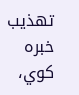تهذيب خبره کوي،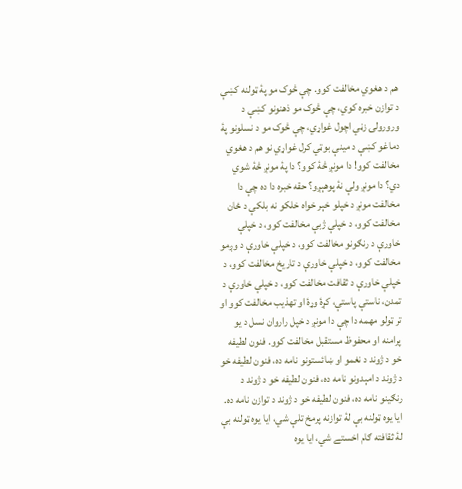هم د هغوي مخالفت کوو. چې څوک مو پۀ ټولنه کښې د توازن خبره کوي، چې څوک مو ذهنونو کښې د ورورولۍ زڼي اچول غواړي، چې څوک مو د نسلونو پۀ دماغو کښې د مينې بوټي کرل غواړي نو هم د هغوي مخالفت کوو! دا مونږ څۀ کوو؟ دا پۀ مونږ څۀ شوي دي؟ دا مونږ ولې نۀ پوهېږو؟ حقه خبره دا ده چې دا مخالفت مونږ د خپلو خېر خواه خلکو نه بلکې د ځان مخالفت کوو، د خپلې ژبې مخالفت کوو، د خپلې خاورې د رنګونو مخالفت کوو، د خپلې خاورې د وږمو مخالفت کوو، د خپلې خاورې د تاريخ مخالفت کوو، د خپلې خاورې د ثقافت مخالفت کوو، د خپلې خاورې د تمدن، ناستې پاستې، کړۀ وړۀ او تهذيب مخالفت کوو او تر ټولو مهمه دا چې دا مونږ د خپل راروان نسل د يو پرامنه او محفوظ مستقبل مخالفت کوو. فنون لطيفه خو د ژوند د نغمو او ښائستونو نامه ده، فنون لطيفه خو د ژوند د امېدونو نامه ده، فنون لطيفه خو د ژوند د رنګينو نامه ده، فنون لطيفه خو د ژوند د توازن نامه ده. ايا يوه ټولنه بې لۀ توازنه پرمخ تلې شي، ايا يوه ټولنه بې لۀ ثقافته ګام اخستے شي، ايا يوه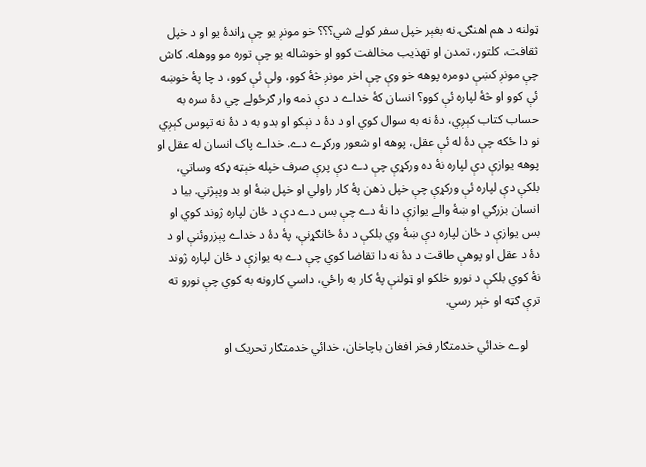ټولنه د هم اهنګۍ نه بغېر خپل سفر کولے شي؟؟؟ خو مونږ يو چې ړاندۀ يو او د خپل ثقافت، کلتور، تمدن او تهذيب مخالفت کوو او خوشاله يو چې توره مو ووهله. کاش چې مونږ کښې دومره پوهه خو وې چې اخر مونږ څۀ کوو، ولې ئې کوو، د چا پۀ خوښه ئې کوو او څۀ لپاره ئې کوو؟ انسان کۀ خداے د دې ذمه وار ګرځولے چي دۀ سره به حساب کتاب کېږي، دۀ نه به سوال کوي او د دۀ د نېکو او بدو به د دۀ نه تپوس کېږي نو دا ځکه چې دۀ له ئې عقل، پوهه او شعور ورکړے دے. خداے پاک انسان له عقل او پوهه يوازې دې لپاره نۀ ده ورکړې چې دے دې پرې صرف خپله خېټه ډکه وساتي، بلکې دې لپاره ئې ورکړې چې خپل ذهن پۀ کار راولي او خپل ښۀ او بد وپېژني. بيا د انسان بزرګي او ښۀ والے يوازې دا نۀ دے چې بس دے دې د ځان لپاره ژوند کوي او بس يوازې د ځان لپاره دې ښۀ وي بلکې د دۀ ځانګړنې، پۀ دۀ د خداے پېزروئنې او د دۀ د عقل او پوهې طاقت د دۀ نه دا تقاضا کوي چې دے به يوازې د ځان لپاره ژوند نۀ کوي بلکې د نورو خلکو او ټولنې پۀ کار به راځي، داسي کارونه به کوي چې نورو ته ترې ګټه او خېر رسي.

    لوے خدائي خدمتګار فخر افغان باچاخان، خدائي خدمتګار تحريک او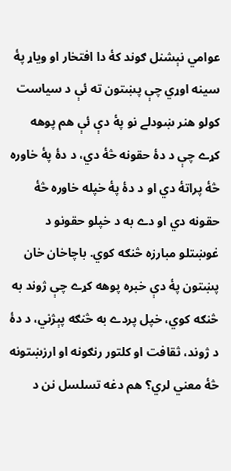عوامي نېشنل ګوند کۀ دا افتخار او وياړ پۀ سينه اوړي چې پښتون ته ئې د سياست کولو هنر ښودلے نو پۀ دې ئې هم پوهه کړے چې د دۀ حقونه څۀ دي، د دۀ پۀ خاوره څۀ پراتۀ دي او د دۀ پۀ خپله خاوره څۀ حقونه دي او دے به د خپلو حقونو د غوښتلو مبارزه څنګه کوي. باچاخان خان پښتون پۀ دې خبره پوهه کړے چې ژوند به څنګه کوي، خپل پردے به څنګه پېژني، د دۀ د ژوند، ثقافت او کلتور رنګونه او ارزښتونه څۀ معني لري؟ هم دغه تسلسل نن د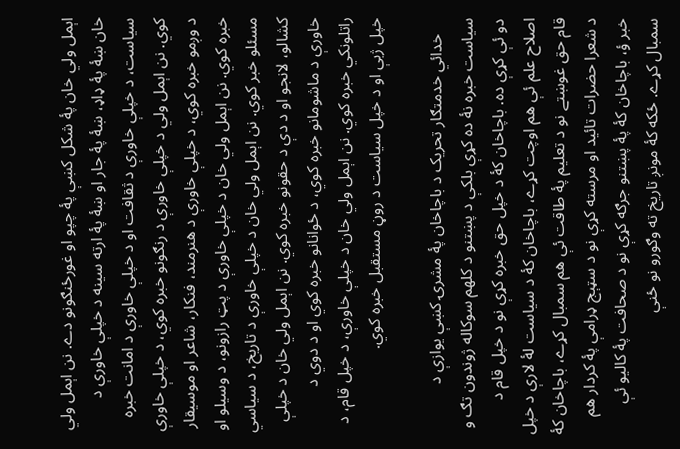اېمل ولي خان پۀ شکل کښې پۀ چپو او غورځنګونو دے. نن اېمل ولي خان ښۀ پۀ ډاډ، ښۀ پۀ جار او ښۀ پۀ ارته سينه د خپلې خاورې د سياست، د خپلې خاورې د ثقافت او د خپلې خاورې د امانت خبره کوي. نن اېمل ولي د خپلې خاورې د رنګونو خبره کوي، د خپلې خاورې د وږمو خبره کوي، د خپلې خاورې د هنرمند، فنکار، شاعر او موسيقار خبره کوي. نن اېمل ولي خان د خپلې خاورې د پټ رازونو، د وسيلو او مسئلو خبر کوي. نن اېمل ولي خان د خپلې خاورې د تاريخ، د سياسي کشالو، لانجو او د دې د حقونو خبره کوي. نن اېمل ولي خان د خپلې خاورې د ماشومانو خبره کوي، د ځوانانو خبره کوي او د دوي د راتلونکي خبره کوي. نن اېمل ولي خان د خپلې خاورې، د خپل قام، د خپل ژبې او د خپل سياست د روڼ مستقبل خبره کوي.

    خدائي خدمتګار تحريک د باچاخان پۀ مشرۍ کښې يوازې د سياست خبره نۀ ده کړې بلکې د پښتنو د کلهم سوکاله ژوندون تګ و دو ئې کړې ده. باچاخان کۀ د خپل حق خبره کړې نو د خپل قام د اصلاح علم ئې هم اوچت کړے، باچاخان کۀ د سياست لۀ لارې د خپل قام حق غوښتے نو د تعليم پۀ طاقت ئې هم سمبال کړے، باچاخان کۀ د شعرا حضرات تائيد او مرسته کړې نو د سټېج ډرامې پۀ کردار هم خبر ؤ، باچاخان کۀ پۀ پښتنو جرګه کړې نو د صحافت پۀ کاليو ئې سمبال کړے. ځکه کۀ مونږ تاريخ ته وګورو نو ځنې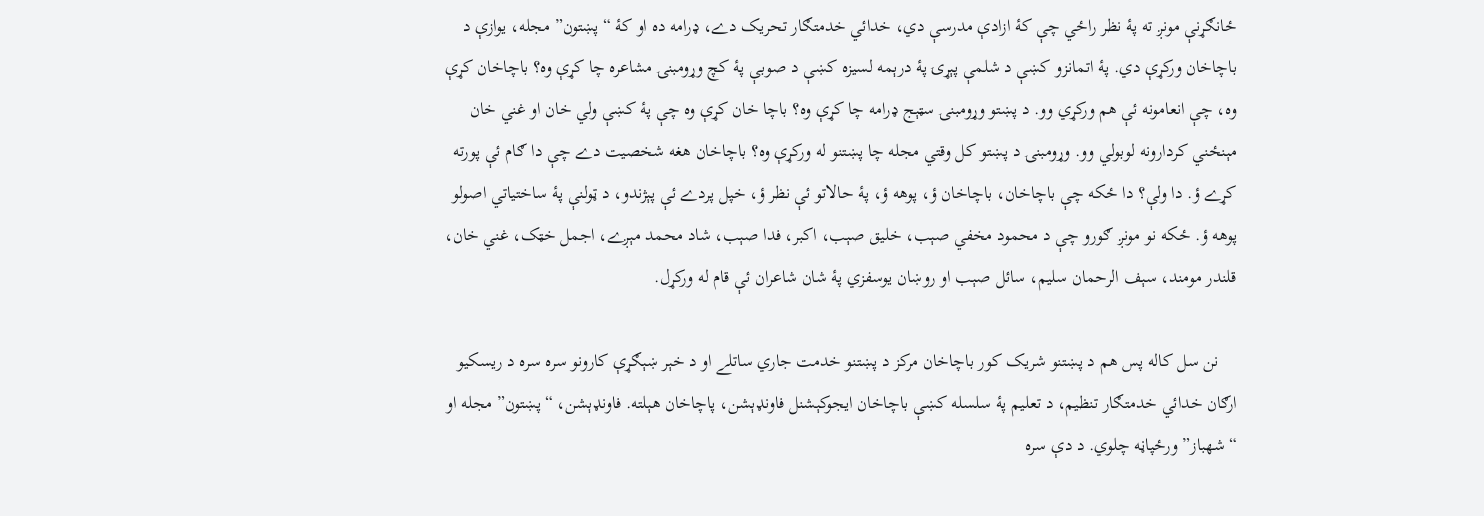ځانګړنې مونږ ته پۀ نظر راځي چې کۀ ازادې مدرسې دي، خدائي خدمتګار تحريک دے، ډرامه ده او کۀ “پښتون” مجله، يوازې د باچاخان ورکړې دي. پۀ اتمانزو کښې د شلمې پېړۍ پۀ درېمه لسيزه کښې د صوبې پۀ کچ وړومبنۍ مشاعره چا کړې وه؟ باچاخان کړې وه، چې انعامونه ئې هم ورکړي وو. د پښتو وړومبنۍ سټېج ډرامه چا کړې وه؟ باچا خان کړې وه چې پۀ کښې ولي خان او غني خان مېنځني کردارونه لوبولي وو. وړومبنۍ د پښتو کل وقتي مجله چا پښتنو له ورکړې وه؟ باچاخان هغه شخصيت دے چې دا ګام ئې پورته کړے ؤ. دا ولې؟ دا ځکه چې باچاخان، باچاخان ؤ، پوهه ؤ، پۀ حالاتو ئې نظر ؤ، خپل پردے ئې پېژندو، د ټولنې پۀ ساختياتي اصولو پوهه ؤ. ځکه نو مونږ ګورو چې د محمود مخفي صېب، خليق صېب، اکبر، فدا صېب، شاد محمد مېږے، اجمل خټک، غني خان، قلندر مومند، سېف الرحمان سليم، سائل صېب او روښان يوسفزي پۀ شان شاعران ئې قام له ورکړل.

    نن سل کاله پس هم د پښتنو شريک کور باچاخان مرکز د پښتنو خدمت جاري ساتلے او د خېر ښېګړې کارونو سره سره د ريسکيو ارګان خدائي خدمتګار تنظيم، د تعليم پۀ سلسله کښې باچاخان ايجوکېشنل فاونډېشن، پاچاخان هېلته. فاونډېشن، “پښتون” مجله او “شهباز” ورځپاڼه چلوي. د دې سره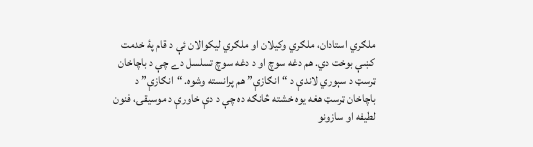ملګري استادان، ملګري وکيلان او ملګري ليکوالان ئې د قام پۀ خدمت کښې بوخت دي. هم دغه سوچ او د دغه سوچ تسلسل دے چې د باچاخان ټرسټ د سېوري لاندې د “انګازې” هم پرانسته وشوه. “انګازې” د باچاخان ټرسټ هغه يوه خشته څانګه ده چې د دې خاورې د موسيقۍ، فنون لطيفه او سازونو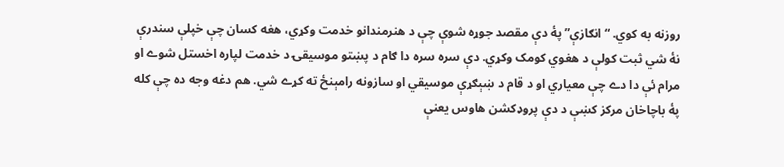روزنه به کوي. “انګازې” پۀ دې مقصد جوړه شوې چې د هنرمندانو خدمت وکړي، هغه کسان چې خپلې سندرې نۀ شي ثبت کولې د هغوي کومک وکړي. دې سره سره دا ګام د پښتو موسيقۍ د خدمت لپاره اخستل شوے او مرام ئې دا دے چې معياري او د قام د ښېګړې موسيقي او سازونه رامېنځ ته کړے شي. هم دغه وجه ده چې کله پۀ باچاخان مرکز کښې د دې پروډکشن هاوس يعنې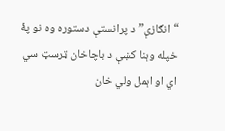“انګازې” د پرانستې دستوره وه نو پۀ خپله وېنا کښې د باچاخان ټرسټ سي اي او اېمل ولي خان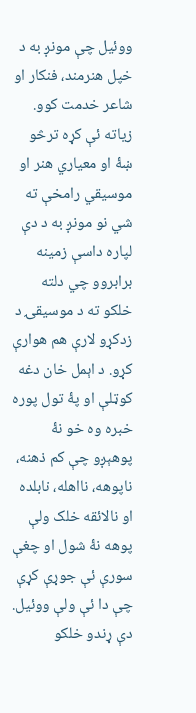ووئيل چې مونږ به د خپل هنرمند، فنکار او شاعر خدمت کوو. زياته ئې کړه ترڅو ښۀ او معياري هنر او موسيقي رامخې ته شي نو مونږ به د دې لپاره داسې زمينه برابروو چي دلته خلکو ته د موسيقۍ د زدکړو لارې هم هوارې کړو. د اېمل خان دغه کوټلې او پۀ تول پوره خبره وه خو نۀ پوهېږو چې کم ذهنه، ناپوهه، نااهله، نابلده او نالائقه خلک ولې پوهه نۀ شول او چغې سورې ئې جوړې کړې چې دا ئې ولې ووئيل. دې ړندو خلکو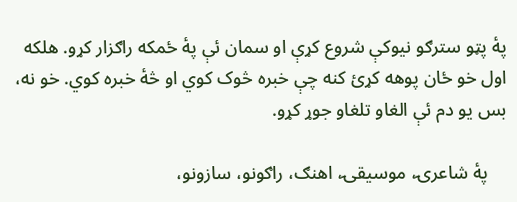پۀ پټو سترګو نيوکې شروع کړې او سمان ئې پۀ ځمکه راګزار کړو. هلکه اول خو ځان پوهه کړئ کنه چې خبره څوک کوي او څۀ خبره کوي. خو نه، بس يو دم ئې الغاو تلغاو جوړ کړو.

    پۀ شاعرۍ، موسيقۍ، اهنګ، راګونو، سازونو،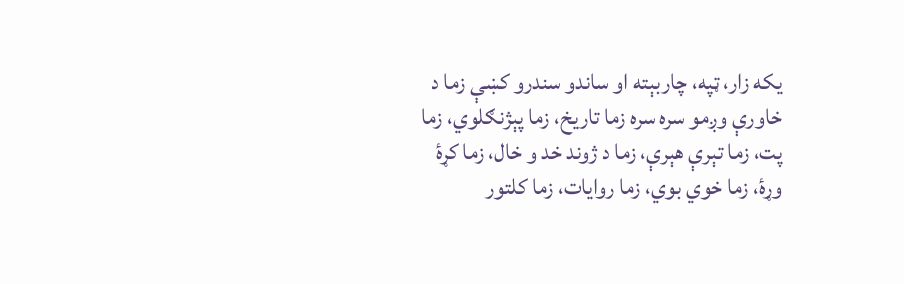يکه زار، ټپه، چاربېته او ساندو سندرو کښې زما د خاورې وږمو سره سره زما تاريخ، زما پېژنګلوي، زما پت، زما تېرې هېرې، زما د ژوند خد و خال، زما کړۀ وړۀ، زما خوي بوي، زما روايات، زما کلتور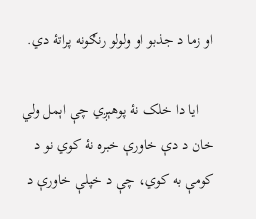او زما د جذبو او ولولو رنګونه پراتۀ دي.

    ايا دا خلک نۀ پوهېږي چې اېمل ولي خان د دې خاورې خبره نۀ کوي نو د کومې به کوي، چې د خپلې خاورې د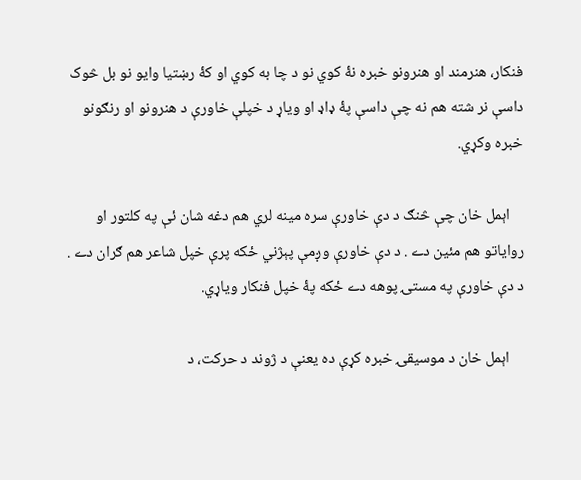فنکار، هنرمند او هنرونو خبره نۀ کوي نو د چا به کوي او کۀ رښتيا وايو نو بل څوک داسې نر شته هم نه چې داسې پۀ ډاډ او وياړ د خپلې خاورې د هنرونو او رنګونو خبره وکړي.

    اېمل خان چې څنګ د دې خاورې سره مينه لري هم دغه شان ئې په کلتور او رواياتو هم مئين دے . د دې خاورې وږمې پېژني ځکه پرې خپل شاعر هم ګران دے . د دې خاورې په مستۍ پوهه دے ځکه پۀ خپل فنکار وياړي.

    اېمل خان د موسيقۍ خبره کړې ده يعنې د ژوند د حرکت، د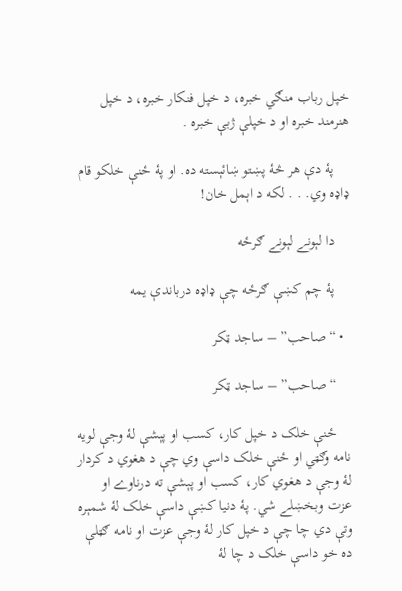خپل رباب منګي خبره، د خپل فنکار خبره، د خپل هنرمند خبره او د خپلې ژبې خبره .

    پۀ دې هر څۀ پښتو ښائېسته ده. او پۀ ځنې خلکو قام ډاډه وي. . . لکه د اېمل خان!

    دا لېونے لېونے ګرځه

    پۀ چم کښې ګرځه چې ډاډه درباندې يمه

  • “صاحب” – ساجد ټکر

    “صاحب” – ساجد ټکر

    ځنې خلک د خپل کار، کسب او پېشې لۀ وجې لويه نامه وګټي او ځنې خلک داسې وي چې د هغوي د کردار لۀ وجې د هغوي کار، کسب او پېشې ته درناوے او عزت وبخښلے شي. پۀ دنيا کښې داسې خلک لۀ شمېره وتې دي چا چې د خپل کار لۀ وجې عزت او نامه ګټلې ده خو داسې خلک د چا لۀ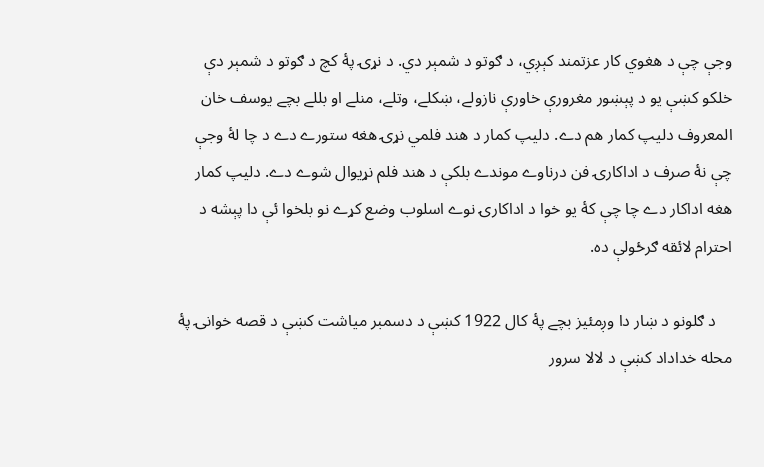وجې چې د هغوي کار عزتمند کېږي، د ګوتو د شمېر دي. د نړۍ پۀ کچ د ګوتو د شمېر دې خلکو کښې يو د پېښور مغرورې خاورې نازولے، ښکلے، وتلے، منلے او بللے بچے يوسف خان المعروف دليپ کمار هم دے. دليپ کمار د هند فلمي نړۍ هغه ستورے دے د چا لۀ وجې چې نۀ صرف د اداکارۍ فن درناوے موندے بلکې د هند فلم نړيوال شوے دے. دليپ کمار هغه اداکار دے چا چې کۀ يو خوا د اداکارۍ نوے اسلوب وضع کړے نو بلخوا ئې دا پېشه د احترام لائقه ګرځولې ده.

    د ګلونو د ښار دا وږمئيز بچے پۀ کال 1922 کښې د دسمبر مياشت کښې د قصه خوانۍ پۀ محله خداداد کښې د لالا سرور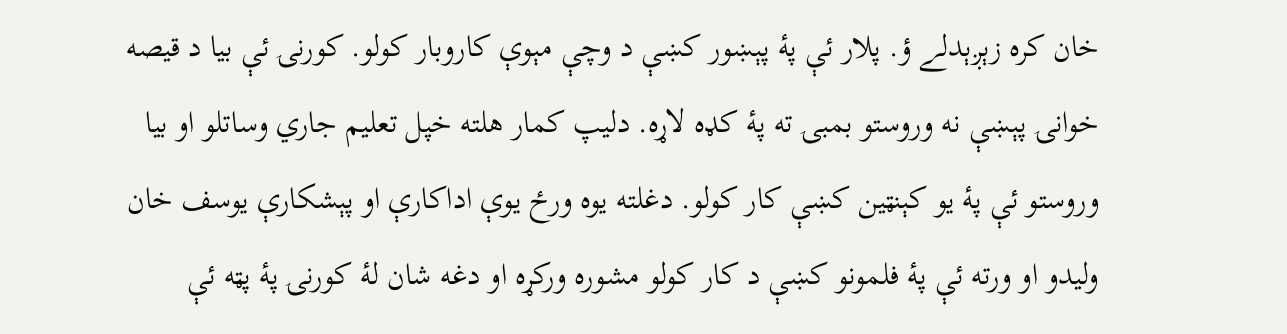خان کره زېږېدلے ؤ. پلار ئې پۀ پېښور کښې د وچې مېوې کاروبار کولو. کورنۍ ئې بيا د قيصه خوانۍ پېښې نه وروستو بمبۍ ته پۀ کډه لاړه. دليپ کمار هلته خپل تعليم جاري وساتلو او بيا وروستو ئې پۀ يو کېنټين کښې کار کولو. دغلته يوه ورځ يوې اداکارې او پېشکارې يوسف خان وليدو او ورته ئې پۀ فلمونو کښې د کار کولو مشوره ورکړه او دغه شان لۀ کورنۍ پۀ پټه ئې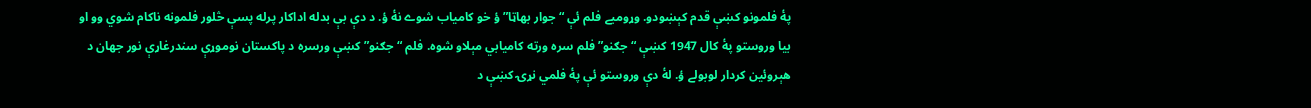پۀ فلمونو کښې قدم کېښودو. وړومبے فلم ئې “جوار بهاټا” ؤ خو کامياب شوے نۀ ؤ. د دې بې بدله اداکار پرله پسې څلور فلمونه ناکام شوي وو او بيا وروستو پۀ کال 1947 کښې “جګنو” فلم سره ورته کاميابي مېلاو شوه. فلم “جګنو” کښې ورسره د پاکستان نوموړې سندرغاړې نور جهان د هېروئين کردار لوبولے ؤ. لۀ دې وروستو ئې پۀ فلمي نړۍ کښې د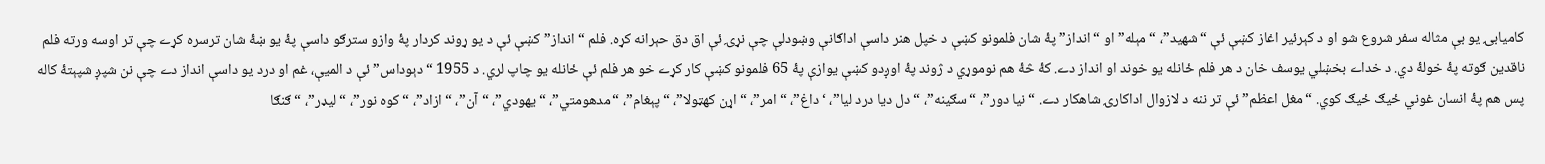کاميابۍ يو بې مثاله سفر شروع شو او د کېرئير اغاز کښې ئې “شهيد”، “مېله” او “انداز” پۀ شان فلمونو کښې د خپل هنر داسې اداګانې وښودلې چې نړۍ ئې اق دق حېرانه کړه. فلم “انداز” کښې ئې د يو ړوند کردار پۀ وازو سترګو داسې پۀ يو ښۀ شان ترسره کړے چې تر اوسه ورته فلم ناقدين ګوته پۀ خولۀ دي. د خداے بخښلي يوسف خان د هر فلم ځانله يو خوند او انداز دے. کۀ څۀ هم نوموړي د ژوند پۀ اوږدو کښې يوازې پۀ 65 فلمونو کښې کار کړے خو هر فلم ئې ځانله يو چاپ لري. د 1955 “دېوداس” ئې د الميې، غم او درد يو داسې انداز دے چې نن شپږ شپېتۀ کاله پس هم پۀ انسان غوني ځيګ ځيګ کوي. “مغل اعظم” ئې تر ننه د لازوال اداکارۍ شاهکار دے. “نيا دور”، “سګينه”، “دل ديا درد ليا”، ‘داغ”، “امر”، “اړن کهټولا”، “پېغام”، “مدهومتي”، “يهودي”، “آن”، “ازاد”، “کوه نور”، “ليډر”، “ګنګا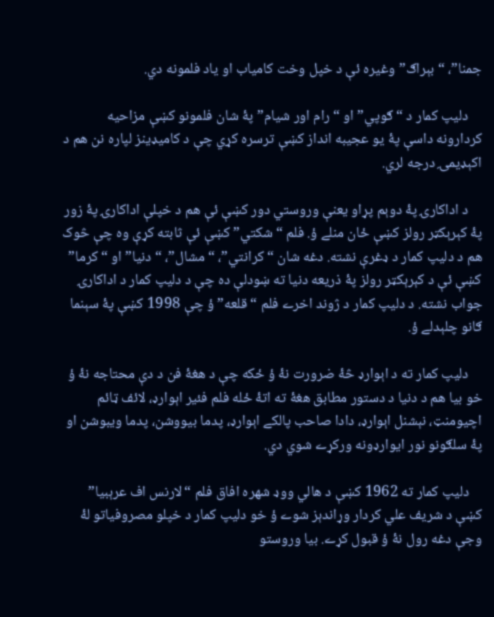جمنا”، “بېراګ” وغيره ئې د خپل وخت کامياب او ياد فلمونه دي.

    دليپ کمار د “ګوپي” او “رام اور شيام” پۀ شان فلمونو کښې مزاحيه کردارونه داسې پۀ يو عجيبه انداز کښې ترسره کړي چې د کاميډينز لپاره نن هم د اکېډيمۍ درجه لري.

    د اداکارۍ پۀ دوېم پړاو يعنې وروستي دور کښې ئې هم د خپلې اداکارۍ پۀ زور پۀ کېرېکټر رولز کښې ځان منلے ؤ. فلم “شکتي” کښې ئې ثابته کړې وه چې څوک هم د دليپ کمار د ډغرې نشته. دغه شان “کرانتي”، “مشال”، “دنيا” او “کرما” کښې ئې د کېرېکټر رولز پۀ ذريعه دنيا ته ښودلې ده چې د دليپ کمار د اداکارۍ جواب نشته. د دليپ کمار د ژوند اخرے فلم “قلعه” ؤ چې 1998 کښې پۀ سېنما ګانو چلېدلے ؤ.

    دليپ کمار ته د اېوارډ څۀ ضرورت نۀ ؤ ځکه چې د هغۀ فن د دې محتاجه نۀ ؤ خو بيا هم د دنيا د دستور مطابق هغۀ ته اتۀ ځله فلم فئير اېوارډ، لائف ټائم اچيومنټ، نېشنل اېوارډ، دادا صاحب پالکے اېوارډ، پدما بيووشن، پدما ويبوشن او پۀ سلګونو نور ايوارډونه ورکړے شوي دي.

    دليپ کمار ته 1962 کښې د هالي ووډ شهره افاق فلم “لارنس اف عرېبيا” کښې د شريف علي کردار وړاندېز شوے ؤ خو دليپ کمار د خپلو مصروفياتو لۀ وجې دغه رول نۀ ؤ قبول کړے. بيا وروستو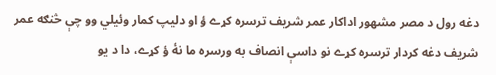دغه رول د مصر مشهور اداکار عمر شريف ترسره کړے ؤ او دليپ کمار وئيلي وو چې څنګه عمر شريف دغه کردار ترسره کړے نو داسې انصاف به ورسره ما نۀ ؤ کړے، دا د يو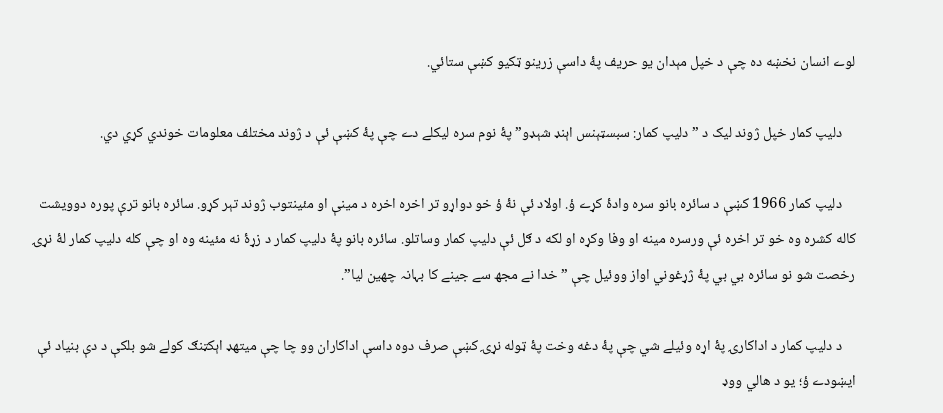لوے انسان نخښه ده چې د خپل مېدان يو حريف پۀ داسې زرينو ټکيو کښې ستائي.

    دليپ کمار خپل ژوند ليک د ” دليپ کمار: سبسټېنس اېنډ شېډو” پۀ نوم سره ليکلے دے چې پۀ کښې ئې د ژوند مختلف معلومات خوندي کړي دي.

    دليپ کمار 1966 کښې د سائره بانو سره وادۀ کړے ؤ. اولاد ئې نۀ ؤ خو دواړو تر اخره اخره د مينې او مئينتوب ژوند تېر کړو. سائره بانو ترې پوره دوويشت کاله کشره وه خو تر اخره ئې ورسره مينه او وفا وکړه او لکه د ګل ئې دليپ کمار وساتلو. سائره بانو پۀ دليپ کمار د زړۀ نه مئينه وه او چې کله دليپ کمار لۀ نړۍ رخصت شو نو سائره بي بي پۀ ژړغوني اواز ووئيل چې ” خدا نے مجھ سے جینے کا بہانہ چھین لیا”.

    د دليپ کمار د اداکارۍ پۀ اړه وئيلے شي چې پۀ دغه وخت پۀ ټوله نړۍ کښې صرف دوه داسې اداکاران وو چا چې ميتهډ اېکټنګ کولے شو بلکې د دې بنياد ئې ايښودے ؤ؛ يو د هالي ووډ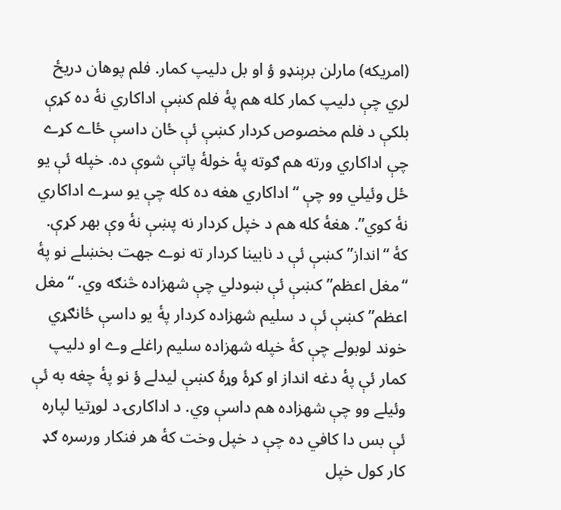(امريکه) مارلن برېنډو ؤ او بل دليپ کمار. فلم پوهان دريځ لري چې دليپ کمار کله هم پۀ فلم کښې اداکاري نۀ ده کړې بلکې د فلم مخصوص کردار کښې ئې ځان داسې ځاے کړے چې اداکاري ورته هم ګوته پۀ خولۀ پاتې شوې ده. خپله ئې يو ځل وئيلي وو چې “اداکاري هغه ده کله چې يو سړے اداکاري نۀ کوي”. هغۀ کله هم د خپل کردار نه پښې نۀ وې بهر کړې. کۀ “انداز” کښې ئې د نابينا کردار ته نوے جهت بخښلے نو پۀ “مغل اعظم” کښې ئې ښودلي چې شهزاده څنګه وي. “مغل اعظم” کښې ئې د سليم شهزاده کردار پۀ يو داسې ځانګړي خوند لوبولے چې کۀ خپله شهزاده سليم راغلے وے او دليپ کمار ئې پۀ دغه انداز او کړۀ وړۀ کښې ليدلے ؤ نو پۀ چغه به ئې وئيلے وو چې شهزاده هم داسې وي. د اداکارۍ د لوړتيا لپاره ئې بس دا کافي ده چې د خپل وخت کۀ هر فنکار ورسره ګډ کار کول خپل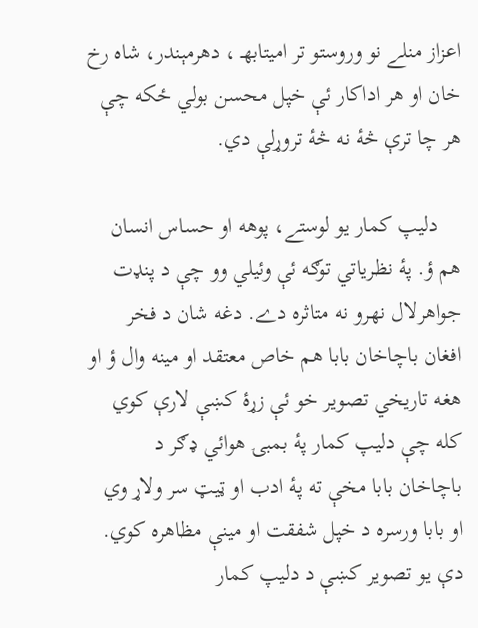اعزاز منلے نو وروستو تر اميتابهـ ، دهرمېندر، شاه رخ خان او هر اداکار ئې خپل محسن بولي ځکه چې هر چا ترې څۀ نه څۀ تروړلې دي.

    دليپ کمار يو لوستے، پوهه او حساس انسان هم ؤ. پۀ نظرياتي توګه ئې وئيلي وو چې د پنډت جواهرلال نهرو نه متاثره دے. دغه شان د فخر افغان باچاخان بابا هم خاص معتقد او مينه وال ؤ او هغه تاريخي تصوير خو ئې زړۀ کښې لارې کوي کله چې دليپ کمار پۀ بمبۍ هوائي ډګر د باچاخان بابا مخې ته پۀ ادب او ټيټ سر ولاړ وي او بابا ورسره د خپل شفقت او مينې مظاهره کوي. دې يو تصوير کښې د دليپ کمار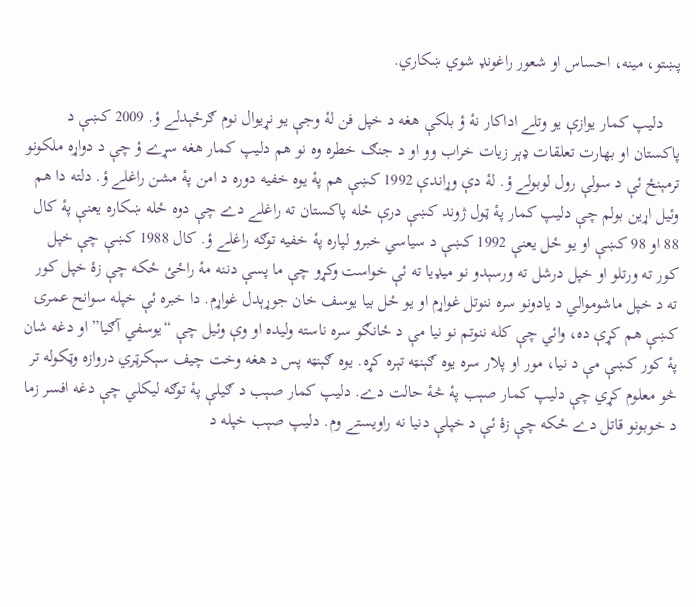پښتو، مينه، احساس او شعور راغونډ شوي ښکاري.

    دليپ کمار يوازې يو وتلے اداکار نۀ ؤ بلکې هغه د خپل فن لۀ وجې يو نړيوال نوم ګرځېدلے ؤ. 2009 کښې د پاکستان او بهارت تعلقات ډېر زيات خراب وو او د جنګ خطره وه نو هم دليپ کمار هغه سړے ؤ چې د دواړه ملکونو ترمېنځ ئې د سولې رول لوبولے ؤ. لۀ دې وړاندې 1992 کښې هم پۀ يوه خفيه دوره د امن پۀ مشن راغلے ؤ. دلته دا هم وئيل اړين بولم چې دليپ کمار پۀ ټول ژوند کښې درې ځله پاکستان ته راغلے دے چې دوه ځله ښکاره يعنې پۀ کال 88 او 98 کښې او يو ځل يعنې 1992 کښې د سياسي خبرو لپاره پۀ خفيه توګه راغلے ؤ. کال 1988 کښې چې خپل کور ته ورتلو او خپل درشل ته ورسېدو نو ميډيا ته ئې خواست وکړو چې ما پسې دننه مۀ راځئ ځکه چې زۀ خپل کور ته د خپل ماشوموالي د يادونو سره ننوتل غواړم او يو ځل بيا يوسف خان جوړېدل غواړم. دا خبره ئې خپله سوانح عمرۍ کښې هم کړې ده، وائي چې کله ننوتم نو نيا مې د ځانګو سره ناسته وليده او وې وئيل چې “يوسفي آګيا” او دغه شان پۀ کور کښې مې د نيا، مور او پلار سره يوه ګېنټه تېره کړه. يوه ګېنټه پس د هغه وخت چيف سېکرټري دروازه وټکوله تر څو معلوم کړي چې دليپ کمار صېب پۀ څۀ حالت دے. دليپ کمار صېب د ګيلې پۀ توګه ليکلي چې دغه افسر زما د خوبونو قاتل دے ځکه چې زۀ ئې د خپلې دنيا نه راويستے وم. دليپ صېب خپله د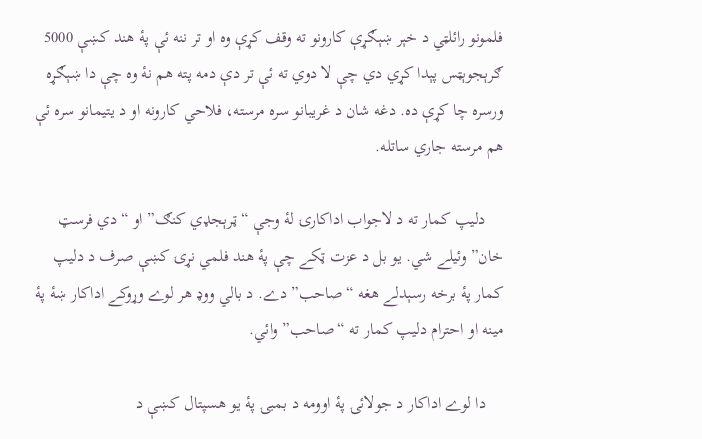فلمونو رائلټي د خېر ښېګړې کارونو ته وقف کړې وه او تر ننه ئې پۀ هند کښې 5000 ګرېجوېټس پېدا کړي دي چې لا دوي ته ئې تر دې دمه پته هم نۀ وه چې دا ښېګړه ورسره چا کړې ده. دغه شان د غريبانو سره مرسته، فلاحي کارونه او د يتيمانو سره ئې هم مرسته جاري ساتله.

    دليپ کمار ته د لاجواب اداکارۍ لۀ وجې “ټرېجډي کنګ” او “دي فرسټ خان” وئيلے شي. يو بل د عزت ټکے چې پۀ هند فلمي نړۍ کښې صرف د دليپ کمار پۀ برخه رسېدلے هغه “صاحب” دے. د بالي ووډ هر لوے وړوکے اداکار ښۀ پۀ مينه او احترام دليپ کمار ته “صاحب” وائي.

    دا لوے اداکار د جولائۍ پۀ اوومه د بمبۍ پۀ يو هسپتال کښې د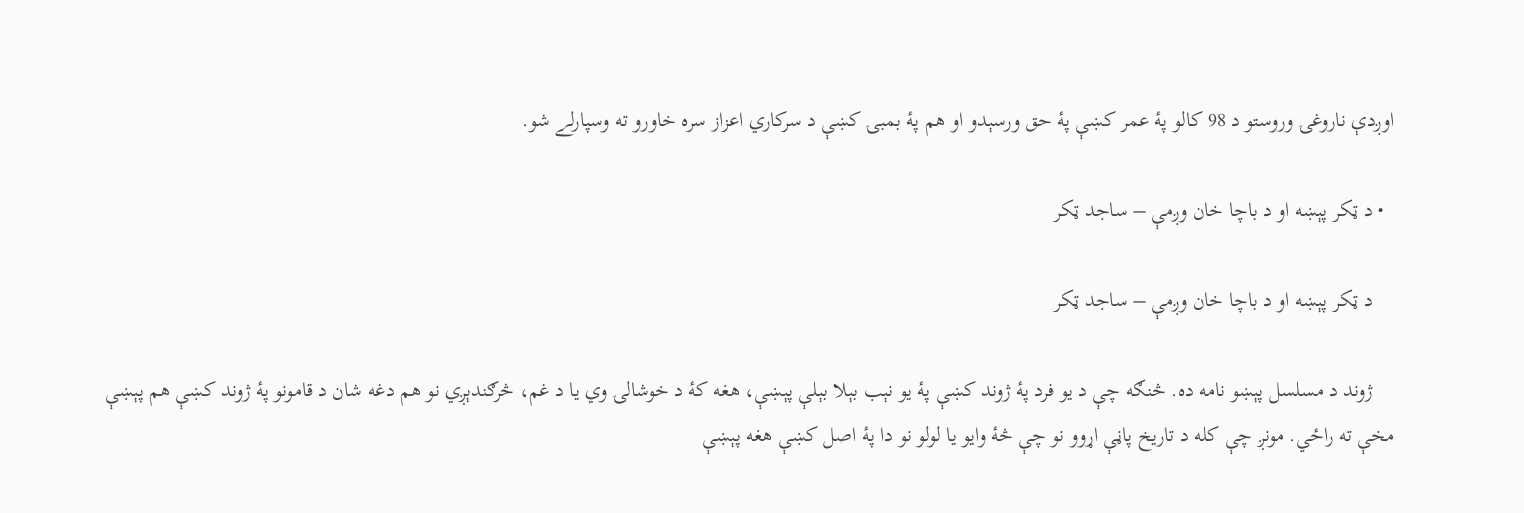اوږدې ناروغۍ وروستو د 98 کالو پۀ عمر کښې پۀ حق ورسېدو او هم پۀ بمبۍ کښې د سرکاري اعزاز سره خاورو ته وسپارلے شو.

  • د ټکر پېښه او د باچا خان وږمې – ساجد ټکر

    د ټکر پېښه او د باچا خان وږمې – ساجد ټکر

    ژوند د مسلسل پېښو نامه ده. څنګه چې د يو فرد پۀ ژوند کښې پۀ يو نېب بېلا بېلې پېښې، هغه کۀ د خوشالۍ وي يا د غم، څرګندېږي نو هم دغه شان د قامونو پۀ ژوند کښې هم پېښې مخې ته راځي. مونږ چې کله د تاريخ پاڼې اړوو نو چې څۀ وايو يا لولو نو دا پۀ اصل کښې هغه پېښې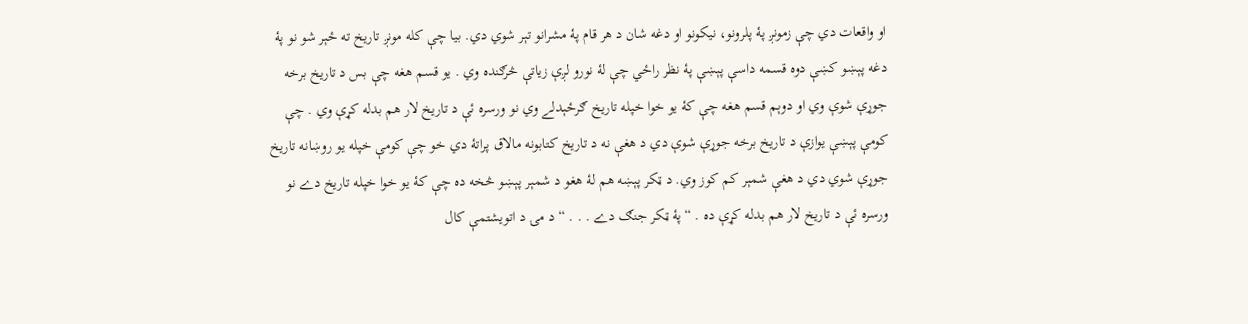او واقعات دي چې زمونږ پۀ پلرونو، نيکونو او دغه شان د هر قام پۀ مشرانو تېر شوي دي. بيا چې کله مونږ تاريخ ته ځېر شو نو پۀ دغه پېښو کښې دوه قسمه داسې پېښې پۀ نظر راځي چې لۀ نورو لږې زياتې څرګنده وي . يو قسم هغه چې بس د تاريخ برخه جوړې شوې وي او دوېم قسم هغه چې کۀ يو خوا خپله تاريخ ګرځېدلے وي نو ورسره ئې د تاريخ لار هم بدله کړې وي . چې کومې پېښې يوازې د تاريخ برخه جوړې شوې دي د هغې نه د تاريخ کتابونه مالاق پراتۀ دي خو چې کومې خپله يو روښانه تاريخ جوړې شوي دي د هغې شمېر کم کوز وي. د ټکر پېښه هم لۀ هغو د شمېر پېښو څخه ده چې کۀ يو خوا خپله تاريخ دے نو ورسره ئې د تاريخ لار هم بدله کړې ده . “پۀ ټکر جنګ دے . . . “د مۍ د اتويشتمې کال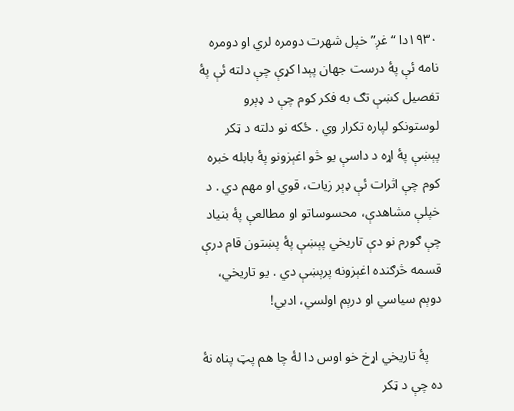۱۹۳۰دا “غږ” خپل شهرت دومره لري او دومره نامه ئې پۀ درست جهان پېدا کړې چې دلته ئې پۀ تفصيل کښې تګ به فکر کوم چې د ډېرو لوستونکو لپاره تکرار وي . ځکه نو دلته د ټکر پېښې پۀ اړه د داسې يو څو اغېزونو پۀ بابله خبره کوم چې اثرات ئې ډېر زيات، قوي او مهم دي . د خپلې مشاهدې، محسوساتو او مطالعې پۀ بنياد چې ګورم نو دې تاريخي پېښې پۀ پښتون قام درې قسمه څرګنده اغېزونه پرېښې دي . يو تاريخي، دوېم سياسي او درېم اولسي، ادبي!

    پۀ تاريخي اړخ خو اوس دا لۀ چا هم پټ پناه نۀ ده چې د ټکر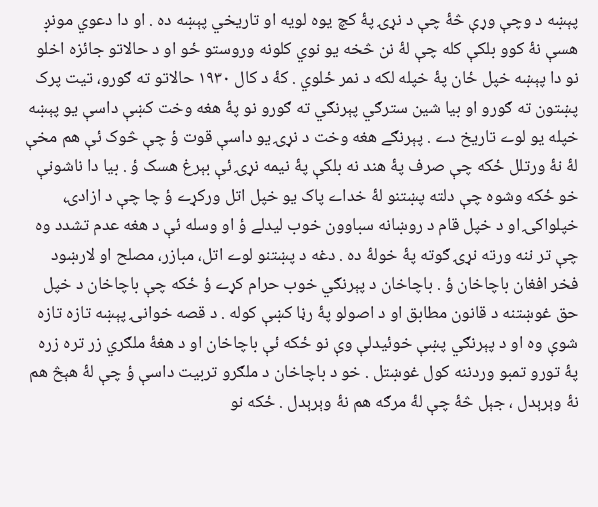پېښه د وچې وړې څۀ چې د نړۍ پۀ کچ يوه لويه او تاريخي پېښه ده . او دا دعوي مونږ هسې نۀ کوو بلکې کله چې لۀ نن څخه يو نوي کلونه وروستو ځو او د حالاتو جائزه اخلو نو دا پېښه خپل ځان پۀ خپله لکه د نمر ځلوي . کۀ د کال ۱۹۳۰ حالاتو ته ګورو، تيت پرک پښتون ته ګورو او بيا شين سترګي پېرنګي ته ګورو نو پۀ هغه وخت کښې داسې يو پېښه خپله يو لوے تاريخ دے . پېرنګے هغه وخت د نړۍ يو داسې قوت ؤ چې څوک ئې هم مخې لۀ نۀ ورتلل ځکه چې صرف پۀ هند نه بلکې پۀ نيمه نړۍ ئې بېرغ هسک ؤ . بيا دا ناشونې خو ځکه وشوه چې دلته پښتنو لۀ خداے پاک يو خپل اتل ورکړے ؤ چا چې د ازادۍ، خپلواکۍ او د خپل قام د روښانه سباوون خوب ليدلے ؤ او وسله ئې د هغه عدم تشدد وه چې تر ننه ورته نړۍ ګوته پۀ خولۀ ده . دغه د پښتنو لوے اتل، مبازر، مصلح او لارښود فخر افغان باچاخان ؤ . باچاخان د پېرنګي خوب حرام کړے ؤ ځکه چې باچاخان د خپل حق غوښتنه د قانون مطابق او د اصولو پۀ رڼا کښې کوله . د قصه خوانۍ پېښه تازه تازه شوې وه او د پېرنګي پښې خوئيدلې وې نو ځکه ئې باچاخان او د هغۀ ملګري زر تره زره پۀ تورو تمبو وردننه کول غوښتل . خو د باچاخان د ملګرو تربيت داسې ؤ چې لۀ هېڅ هم نۀ وېرېدل ، جېل څۀ چې لۀ مرګه هم نۀ وېرېدل . ځکه نو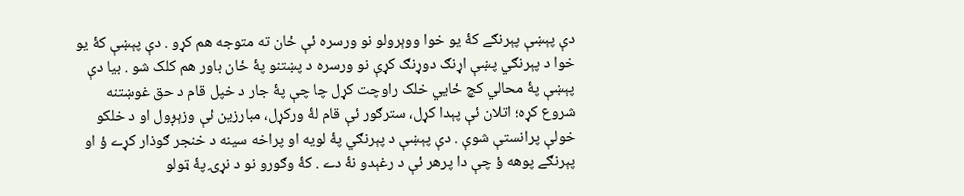دې پېښې پېرنګے کۀ يو خوا ووېرولو نو ورسره ئې ځان ته متوجه هم کړو . دې پېښې کۀ يو خوا د پېرنګي پښې اړنګ دوړنګ کړې نو ورسره د پښتنو پۀ ځان باور هم کلک شو . بيا دې پېښې پۀ محالي کچ ځايي خلک راوچت کړل چا چې پۀ جار د خپل قام د حق غوښتنه شروع کړه؛ اتلان ئې پېدا کړل، سترګور ئې قام لۀ ورکړل، مبارزين ئې وزېږول او د خلکو خولې پرانستې شوې . دې پېښې د پېرنګي پۀ لويه او پراخه سينه د خنجر ګوذار کړے ؤ او پېرنګے پوهه ؤ چې دا پرهر ئې د رغېدو نۀ دے . کۀ وګورو نو د نړۍ پۀ ټولو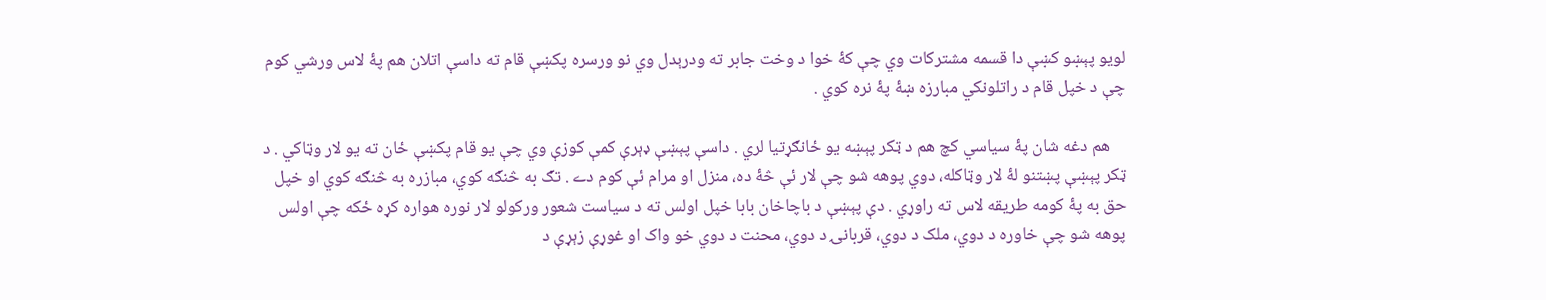لويو پېښو کښې دا قسمه مشترکات وي چې کۀ خوا د وخت جابر ته ودرېدل وي نو ورسره پکښې قام ته داسې اتلان هم پۀ لاس ورشي کوم چې د خپل قام د راتلونکي مبارزه ښۀ پۀ نره کوي .

    هم دغه شان پۀ سياسي کچ هم د ټکر پېښه يو ځانګړتيا لري . داسې پېښې ډېرې کمې کوزې وي چې يو قام پکښې ځان ته يو لار وټاکي . د ټکر پېښې پښتنو لۀ لار وټاکله، دوي پوهه شو چې لار ئې څۀ ده، منزل او مرام ئې کوم دے . تګ به څنګه کوي، مبازره به څنګه کوي او خپل حق به پۀ کومه طريقه لاس ته راوړي . دې پېښې د باچاخان بابا خپل اولس ته د سياست شعور ورکولو لار نوره هواره کړه ځکه چې اولس پوهه شو چې خاوره د دوي، ملک د دوي، قربانۍ د دوي، محنت د دوي خو واک او غوړې زېړې د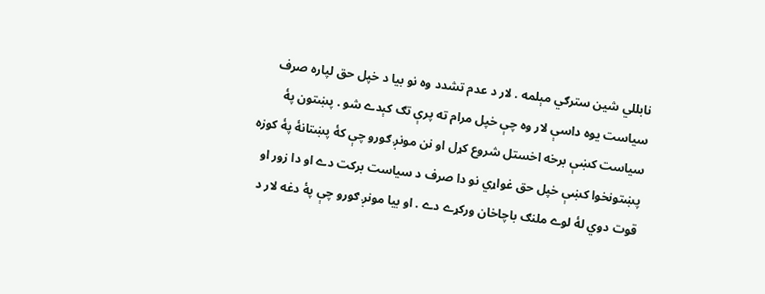نابللي شين سترګي مېلمه . لار د عدم تشدد وه نو بيا د خپل حق لپاره صرف سياست يوه داسې لار وه چې خپل مرام ته پرې تګ کېدے شو . پښتون پۀ سياست کښې برخه اخستل شروع کړل او نن مونږ ګورو چې کۀ پښتانۀ پۀ کوزه پښتونخوا کښې خپل حق غواړي نو دا صرف د سياست برکت دے او دا زور او قوت دوي لۀ لوے ملنګ باچاخان ورکړے دے . او بيا مونږ ګورو چې پۀ دغه لار د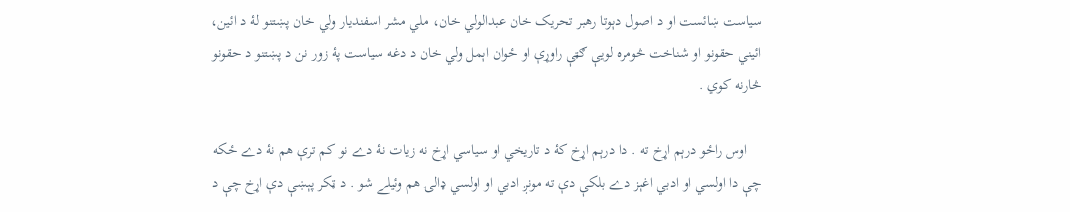سياست ښائست او د اصول دېوتا رهبر تحريک خان عبدالولي خان، ملي مشر اسفنديار ولي خان پښتنو لۀ د ائين، ائيني حقونو او شناخت څومره لويې ګټې راوړې او ځوان اېمل ولي خان د دغه سياست پۀ زور نن د پښتنو د حقونو څارنه کوي .

    اوس راځو درېم اړخ ته . دا درېم اړخ کۀ د تاريخي او سياسي اړخ نه زيات نۀ دے نو کم ترې هم نۀ دے ځکه چې دا اولسي او ادبي اغېز دے بلکې دې ته مونږ ادبي او اولسي ډالۍ هم وئيلے شو . د ټکر پېښې دې اړخ چې د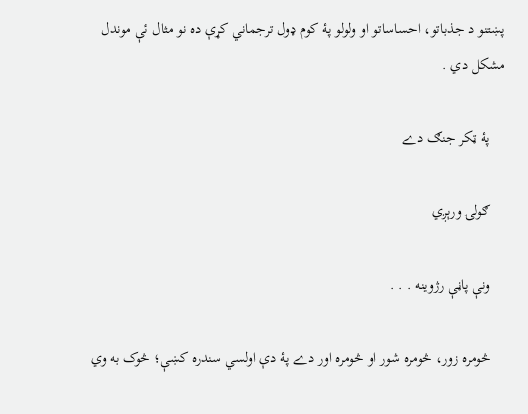پښتنو د جذباتو، احساساتو او ولولو پۀ کوم ډول ترجماني کړې ده نو مثال ئې موندل مشکل دي .

    پۀ ټکر جنګ دے

    ګولۍ ورېږي

    ونې پاڼې رژوينه . . .

    څومره زور، څومره شور او څومره اور دے پۀ دې اولسي سندره کښې؛ څوک به وي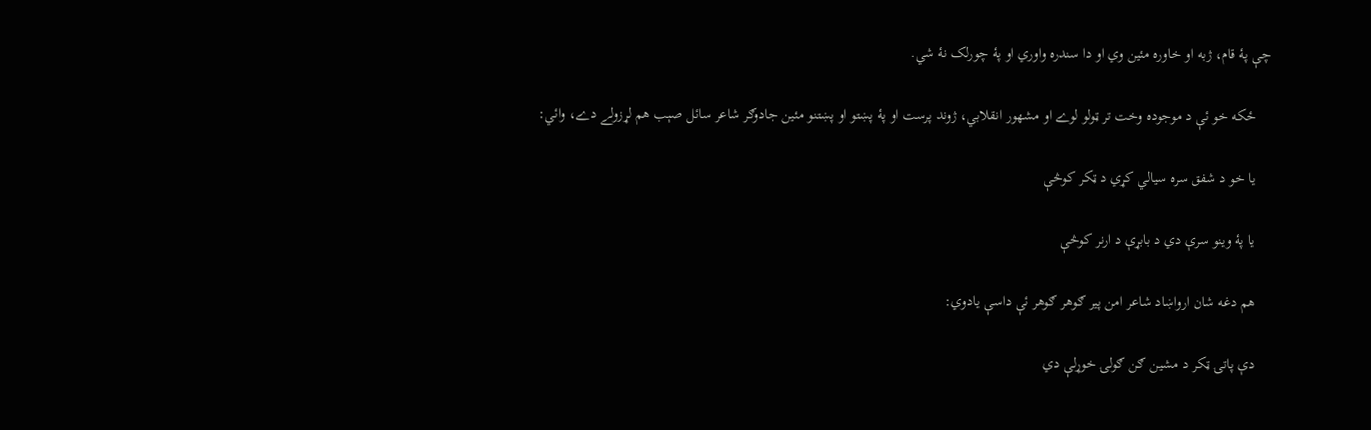چې پۀ قام، ژبه او خاوره مئين وي او دا سندره واوري او پۀ چورلک نۀ شي.

    ځکه خو ئې د موجوده وخت تر ټولو لوے او مشهور انقلابي، ژوند پرست او پۀ پښتو او پښتنو مئين جادوګر شاعر سائل صېب هم لړزولے دے، وائي:

    يا خو د شفق سره سيالي کړي د ټکر کوڅې

    يا پۀ وينو سرې دي د بابړې د ارنر کوڅې

    هم دغه شان ارواښاد شاعر امن پير ګوهر ګوهر ئې داسې يادوي:

    دې پاتۍ ټکر د مشين ګن ګولۍ خوړلې دي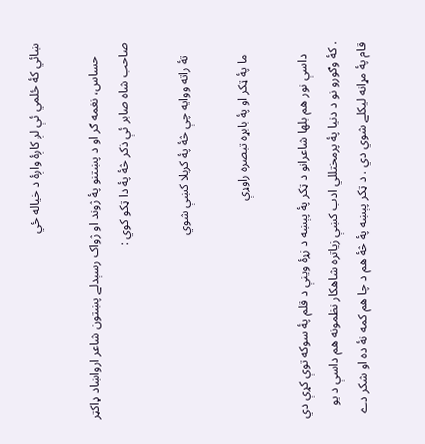ښائي کۀ ځلمي ئې لږ کاږۀ واږۀ د خياله ځي

    حساس، نغمه ګر او د پښتنو پۀ ژوند او ژواک رسېدلے پښتون شاعر ارواښاد ډاکټر صاحب شاه صابر ئې ذکر څۀ پۀ دا ټکو کوي :

    تۀ راته ووايه چې څۀ پۀ کربلا کښې شوي

    ما پۀ ټکر او پۀ بابړه تبصره راوړې

    داسې نور هم بلها شاعرانو د ټکر پۀ پېښه د زړۀ وينې د قلم پۀ سوکه توې کړې دي . کۀ وګورو نو د دنيا پۀ پرمختللي ادب کښې زياتره شاهکار نظمونه هم داسې د يو قام پۀ مړانه ليکلے شوي دي . د ټکر پېښه پۀ څۀ هم د چا هم کمه نۀ ده او شکر دے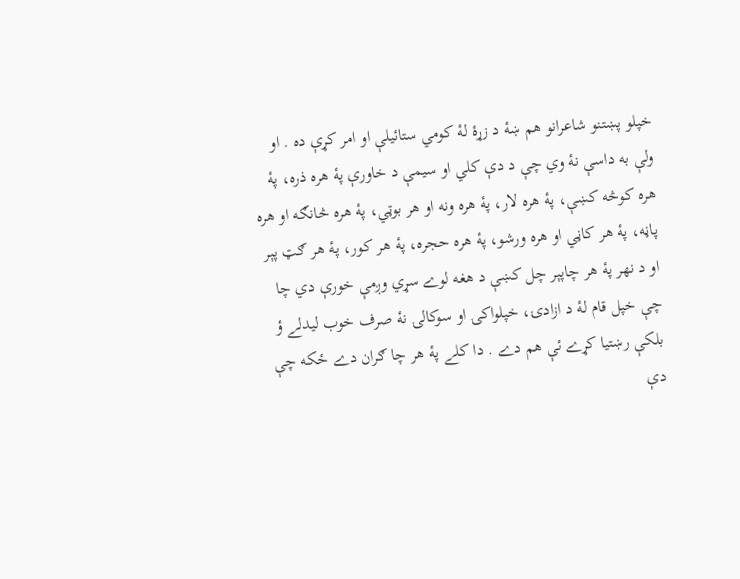خپلو پښتنو شاعرانو هم ښۀ د زړۀ لۀ کومي ستائيلې او امر کړې ده . او ولې به داسې نۀ وي چې د دې کلي او سيمې د خاورې پۀ هره ذره، پۀ هره کوڅه کښې، پۀ هره لار، پۀ هره ونه او هر بوټي، پۀ هره څانګه او هره پاڼه، پۀ هر کاڼي او هره ورشو، پۀ هره حجره، پۀ هر کور، پۀ هر ګټ پېر او د نهر پۀ هر چاپېر چل کښې د هغه لوے سړي وږمې خورې دي چا چې خپل قام لۀ د ازادۍ، خپلواکۍ او سوکالۍ نۀ صرف خوب ليدلے ؤ بلکې رښتيا کړے ئې هم دے . دا کلے پۀ هر چا ګران دے ځکه چې دې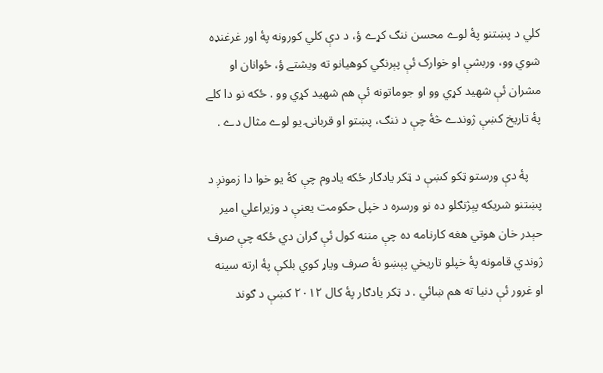کلي د پښتنو پۀ لوے محسن ننګ کړے ؤ، د دې کلي کورونه پۀ اور غرغنډه شوي وو، وربشې او خوارک ئې پېرنګي کوهيانو ته ويشتے ؤ، ځوانان او مشران ئې شهيد کړي وو او جوماتونه ئې هم شهيد کړي وو . ځکه نو دا کلے پۀ تاريخ کښې ژوندے څۀ چې د ننګ، پښتو او قربانۍ يو لوے مثال دے .

    پۀ دې ورستو ټکو کښې د ټکر يادګار ځکه يادوم چې کۀ يو خوا دا زمونږ د پښتنو شريکه پېژنګلو ده نو ورسره د خپل حکومت يعنې د وزيراعلي امير حېدر خان هوتي هغه کارنامه ده چې مننه کول ئې ګران دي ځکه چې صرف ژوندي قامونه پۀ خپلو تاريخي پېښو نۀ صرف وياړ کوي بلکې پۀ ارته سينه او غرور ئې دنيا ته هم ښائي . د ټکر يادګار پۀ کال ۲۰۱۲ کښې د ګوند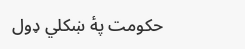حکومت پۀ ښکلي ډول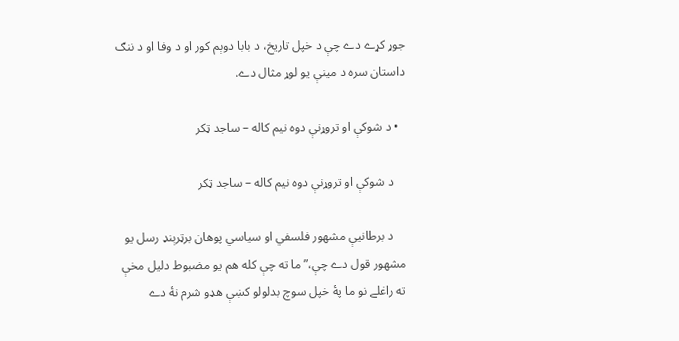جوړ کړے دے چې د خپل تاريخ، د بابا دوېم کور او د وفا او د ننګ داستان سره د مينې يو لوړ مثال دے.

  • د شوکې او تروړنې دوه نيم کاله – ساجد ټکر

    د شوکې او تروړنې دوه نيم کاله – ساجد ټکر

    د برطانيې مشهور فلسفي او سياسي پوهان برټرېنډ رسل يو مشهور قول دے چې،” ما ته چې کله هم يو مضبوط دليل مخې ته راغلے نو ما پۀ خپل سوچ بدلولو کښې هډو شرم نۀ دے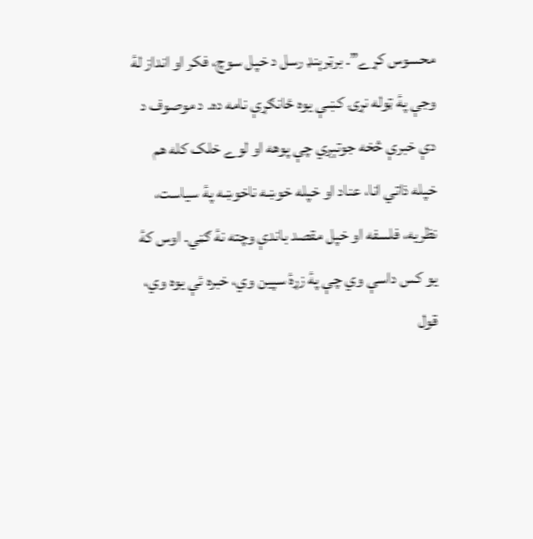محسوس کړے”. برټرېنډ رسل د خپل سوچ، فکر او انداز لۀ وجې پۀ ټوله نړۍ کښې يوه ځانګړې نامه ده. د موصوف د دې خبرې څخه جوتېږي چې پوهه او لوے خلک کله هم خپله ذاتي انا، عناد او خپله خوښه ناخوښه پۀ سياست، نظريه، فلسفه او خپل مقصد باندې وچته نۀ ګڼي. اوس کۀ يو کس داسې وي چې پۀ زړۀ سپين وي، خبره ئې يوه وي، قول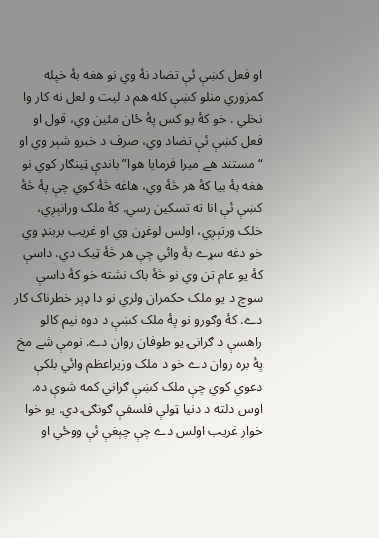او فعل کښې ئې تضاد نۀ وي نو هغه بۀ خپله کمزوري منلو کښې کله هم د ليت و لعل نه کار وا نخلي . خو کۀ يو کس پۀ ځان مئين وي، قول او فعل کښې ئې تضاد وي، صرف د خبرو شېر وي او “مستند هے ميرا فرمايا هوا” باندې ټينګار کوي نو هغه بۀ بيا کۀ هر څۀ وي، هاغه څۀ کوي چې پۀ څۀ کښې ئې انا ته تسکين رسي. کۀ ملک ورانېږي، خلک ورتېږي، اولس لوغړن وي او غريب بربنډ وي خو دغه سړے بۀ وائي چې هر څۀ ټيک دي. داسې کۀ يو عام تن وي نو څۀ باک نشته خو کۀ داسې سوچ د يو ملک حکمران ولري نو دا ډېر خطرناک کار دے. کۀ وګورو نو پۀ ملک کښې د دوه نيم کالو راهسې د ګرانۍ يو طوفان روان دے. نومې شے مخ پۀ بره روان دے خو د ملک وزيراعظم وائي بلکې دعوي کوي چې ملک کښې ګراني کمه شوې ده. اوس دلته د دنيا ټولې فلسفې ګونګۍ دي. يو خوا خوار غريب اولس دے چې چېغې ئې ووځي او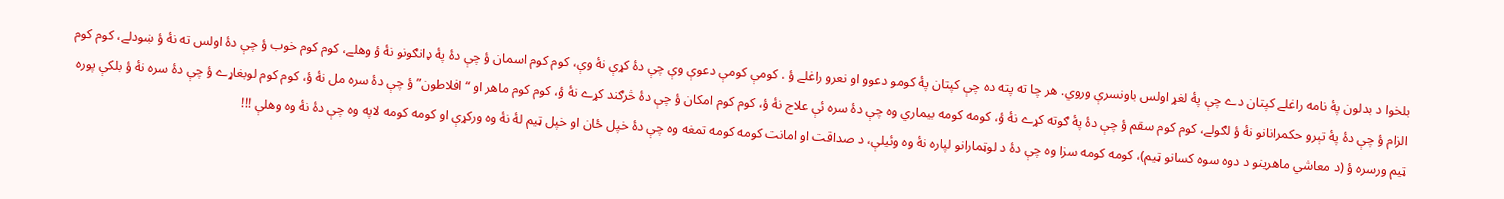بلخوا د بدلون پۀ نامه راغلے کپتان دے چې پۀ لغړ اولس باونسرې وروي. هر چا ته پته ده چې کپتان پۀ کومو دعوو او نعرو راغلے ؤ . کومې کومې دعوې وې چې دۀ کړې نۀ وې، کوم کوم اسمان ؤ چې دۀ پۀ ډانګونو نۀ ؤ وهلے، کوم کوم خوب ؤ چې دۀ اولس ته نۀ ؤ ښودلے، کوم کوم الزام ؤ چې دۀ پۀ تېرو حکمرانانو نۀ ؤ لګولے، کوم کوم سقم ؤ چې دۀ پۀ ګوته کړے نۀ ؤ، کومه کومه بيماري وه چې دۀ سره ئې علاج نۀ ؤ، کوم کوم امکان ؤ چې دۀ څرګند کړے نۀ ؤ، کوم کوم ماهر او “افلاطون” ؤ چې دۀ سره مل نۀ ؤ، کوم کوم لوبغاړے ؤ چې دۀ سره نۀ ؤ بلکې پوره ټيم ورسره ؤ (د معاشي ماهرينو د دوه سوه کسانو ټيم)، کومه کومه سزا وه چې دۀ د لوټمارانو لپاره نۀ وه وئيلې، د صداقت او امانت کومه کومه تمغه وه چې دۀ خپل ځان او خپل ټيم لۀ نۀ وه ورکړې او کومه کومه لاپه وه چې دۀ نۀ وه وهلې !!!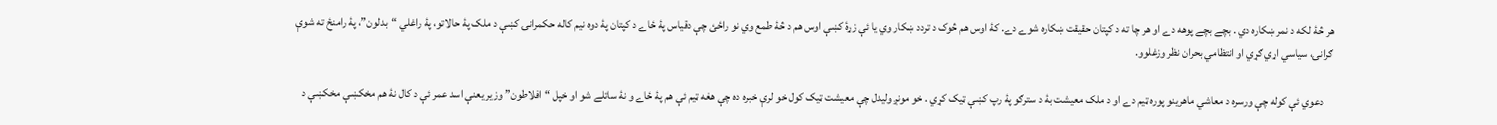هر څۀ لکه د نمر ښکاره دي . بچے بچے پوهه دے او هر چا ته د کپتان حقيقت ښکاره شوے دے. کۀ اوس هم څوک د تردد ښکار وي يا ئې زړۀ کښې اوس هم د څۀ طمع وي نو راځئ چې دقياس پۀ ځاے د کپتان پۀ دوه نيم کاله حکمرانۍ کښې د ملک پۀ حالاتو، پۀ راغلي “بدلون”، پۀ رامنځ ته شوې ګرانۍ، سياسي اړي ګړي او انتظامي بحران نظر وزغلوو.

    دعوي ئې کوله چې ورسره د معاشي ماهرينو پوره ټيم دے او د ملک معيشت بۀ د سترګو پۀ رپ کښې ټيک کړي . خو مونږ وليدل چې معيشت ټيک کول خو لرې خبره ده چې هغه ټيم ئې هم پۀ ځاے و نۀ ساتلے شو او خپل “افلاطون” وزير يعنې اسد عمر ئې د کال نۀ هم مخکښې مخکښې د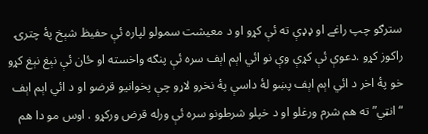سترګو چپ راغے او ډډې ته ئې کړو او د معيشت سمولو لپاره ئې حفيظ شېخ پۀ چترۍ راکوز کړو .دعوې ئې کړې وې نو ائي اېم اېف سره ئې پنګه واخسته او ځان ئې نېغ نېغ کړو خو پۀ اخر د ائي اېم اېف پښو لۀ داسې پۀ نخرو لاړو چې پخوانيو قرضو او د ائي اېم اېف “انټي” ته هم شرم ورغلو او د خپلو شرطونو سره ئې ورله قرض ورکړو . اوس مو دا هم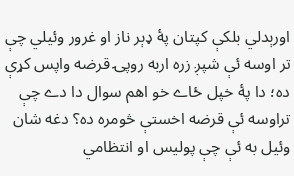اورېدلي بلکې کپتان پۀ ډېر ناز او غرور وئيلي چې تر اوسه ئې شپږ زره اربه روپۍ قرضه واپس کړې دہ؛ دا پۀ خپل ځاے خو اهم سوال دا دے چې تراوسه ئې قرضه اخستې څومره ده؟ دغه شان وئيل به ئې چې پوليس او انتظامي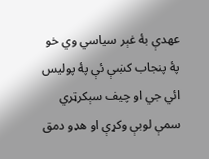عهدې بۀ غېر سياسي وي خو پۀ پنجاب کښې ئې پۀ پوليس ائي جي او چيف سېکرټري سمې لوبې وکړې او هډو دمق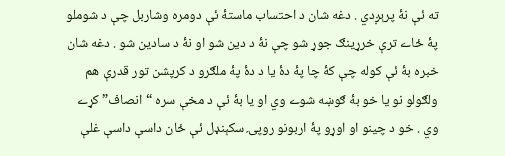ته ئې نۀ پرېږدي . دغه شان د احتساب ماستۀ ئې دومره وشاربل چې د شوملو پۀ ځاے ترې خرړينګ جوړ شو چې نۀ د دين شو او نۀ د سادين شو . دغه شان خبره بۀ ئې کوله چې کۀ چا پۀ دۀ يا د دۀ پۀ ملګرو د کرپشن تور قدرې هم ولګولو نو يا خو بۀ ګوښه شوے وي او يا بۀ ئې د مخې سره “انصاف” کړے وي . خو د چينو او اوړو پۀ اربونو روپۍ سکېنډل ئې ځان داسې داسې غلې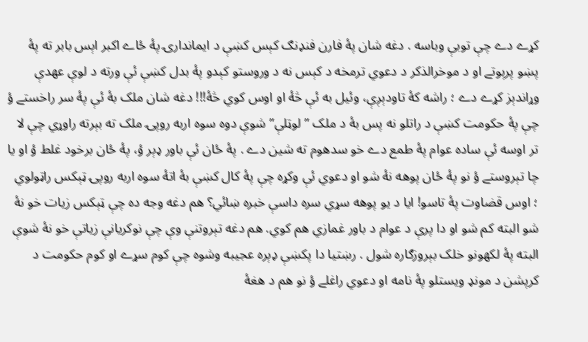کړے دے چې توبې وباسه . دغه شان پۀ فارن فنډنګ کېس کښې د ايماندارۍ پۀ ځاے اکبر اېس بابر ته پۀ پښو پرېوتے او د موخرالذکر د دعوي ترمخه د کېس نه د وروستو کېدو پۀ بدل کښې ئې ورته د لوې عهدې وړاندېز کړے دے ؛ راشه کۀ تاودېږې، وئيل به ئې څۀ او اوس کوي څۀ!!! دغه شان ملک بۀ ئې پۀ سر راخستے ؤ چې پۀ حکومت کښې د راتلو نه پس بۀ د ملک ” لوټلې” شوې دوه سوه اربه روپۍ ملک ته بېرته راوړي چې لا تر اوسه ئې ساده عوام پۀ طمع دے خو سدهوم ته شين دے . پۀ ځان ئې باور ډېر ؤ، پۀ ځان برخود غلط ؤ او يا چا تېروستے ؤ نو پۀ ځان پوهه نۀ شو او دعوي ئې وکړه چې پۀ کال کښې بۀ اتۀ سوه اربه روپۍ ټېکس راټولوي ؛ اوس قضاوت پۀ تاسو! ايا د يو پوهه سړي سره داسې خبره ښائي؟ هم دغه وجه ده چې ټېکس زيات خو نۀ شو البته کم شو او دا پرې د عوام د باور غمازي هم کوي. هم دغه تېروتنې وې چې نوکريانې زياتې خو نۀ شوې البته پۀ لکهونو خلک بېروزګاره شول . رښتيا دا پکښې ډېره عجيبه وشوه چې کوم سړے او کوم حکومت د کرپشن د مونډ ويستلو پۀ نامه او دعوي راغلے ؤ نو هم د هغۀ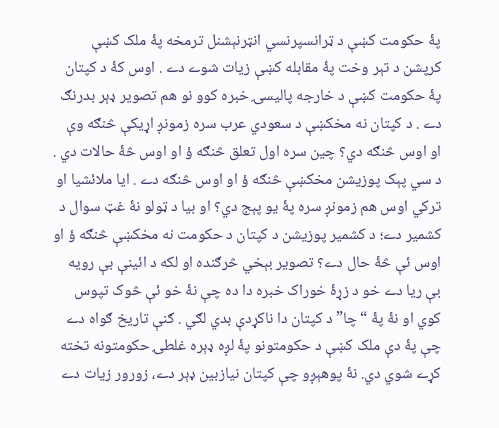پۀ حکومت کښې د ټرانسپرنسي انټرنېشنل ترمخه پۀ ملک کښې کرپشن د تېر وخت پۀ مقابله کښې زيات شوے دے . اوس کۀ د کپتان پۀ حکومت کښې د خارجه پاليسۍ خبره کوو نو هم تصوير ډېر بدرنګ دے . د کپتان نه مخکښې د سعودي عرب سره زمونږ اړيکې څنګه وې او اوس څنګه دي؟ چين سره اول تعلق څنګه ؤ او اوس څۀ حالات دي . د سي پېک پوزيشن مخکښې څنګه ؤ او اوس څنګه دے . ايا ملائشيا او ترکي اوس هم زمونږ سره پۀ يو پېج دي؟ او بيا د ټولو نۀ غټ سوال د کشمير دے؛ د کشمير پوزيشن د کپتان د حکومت نه مخکښې څنګه ؤ او اوس ئې څۀ حال دے؟ تصوير بېخي څرګنده او لکه د ائينې بې رويه بې ريا دے خو د زړۀ خوراک خبره دا ده چې نۀ خو ئې څوک تپوس کوي او نۀ پۀ “چا” د کپتان دا ناکړدې بدي لګي . ګنې تاريخ ګواه دے چې پۀ دې ملک کښې د حکومتونو پۀ لږه ډېره غلطۍ حکومتونه تخته کړے شوي دي. نۀ پوهېږو چې کپتان نيازبين ډېر دے، زورور زيات دے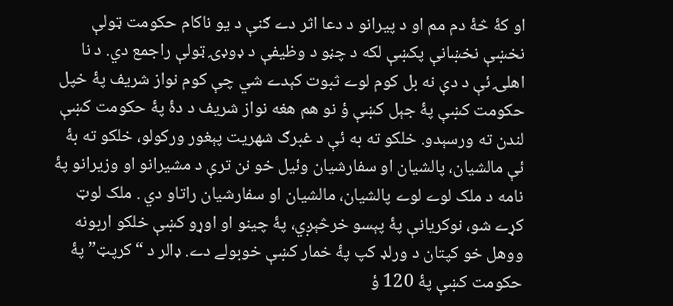او کۀ څۀ دم مم او د پيرانو د دعا اثر دے ګنې د يو ناکام حکومت ټولې نخښې نخښانې پکښې لکه د چڼو د وظيفې د ډوډۍ ټولې راجمع دي. د نا اهلۍ ئې د دې نه بل کوم لوے ثبوت کېدے شي چې کوم نواز شريف پۀ خپل حکومت کښې پۀ جېل کښې ؤ نو هم هغه نواز شريف د دۀ پۀ حکومت کښې لندن ته ورسېدو. خلکو ته به ئې د غبرګ شهريت پېغور ورکولو، خلکو ته بۀ ئې مالشيان، پالشيان او سفارشيان وئيل خو نن ترې د مشيرانو او وزيرانو پۀ نامه د ملک لوے لوے پالشيان، مالشيان او سفارشيان راتاو دي . ملک لوټ کړے شو، نوکريانې پۀ پېسو خرڅېږي، پۀ چينو او اوړو کښې خلکو اربونه ووهل خو کپتان د ورلډ کپ پۀ خمار کښې خوبولے دے. ډالر د “کرپټ” پۀ حکومت کښې پۀ 120 ؤ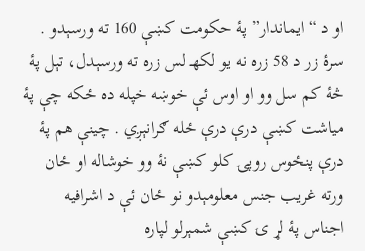او د “ايماندار” پۀ حکومت کښې 160 ته ورسېدو . سرۀ زر د 58 زره نه يو لکهـ لس زره ته ورسېدل، تېل پۀ څۀ کم سل وو او اوس ئې خوښه خپله ده ځکه چې پۀ مياشت کښې درې درې ځله ګرانېږي . چينې هم پۀ درې پنځوس روپۍ کلو کښې نۀ وو خوشاله او ځان ورته غريب جنس معلومېدو نو ځان ئې د اشرافيه اجناس پۀ لړ ۍ کښې شمېرلو لپاره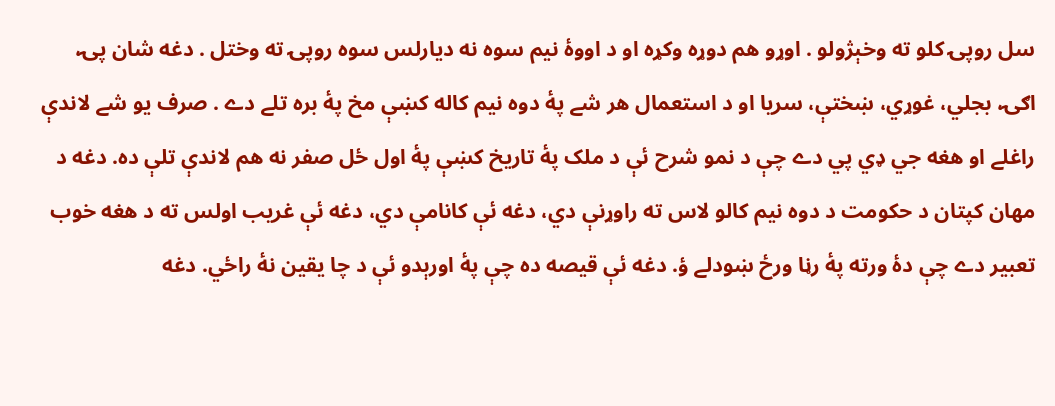سل روپۍ کلو ته وخېژولو . اوړو هم دوړه وکړه او د اووۀ نيم سوه نه ديارلس سوه روپۍ ته وختل . دغه شان پۍ، اګۍ، بجلي، غوړي، ښختې، سريا او د استعمال هر شے پۀ دوه نيم کاله کښې مخ پۀ بره تلے دے . صرف يو شے لاندې راغلے او هغه جي ډي پي دے چې د نمو شرح ئې د ملک پۀ تاريخ کښې پۀ اول ځل صفر نه هم لاندې تلې ده. دغه د مهان کپتان د حکومت د دوه نيم کالو لاس ته راوړنې دي، دغه ئې کانامې دي، دغه ئې غريب اولس ته د هغه خوب تعبير دے چې دۀ ورته پۀ رڼا ورځ ښودلے ؤ. دغه ئې قيصه ده چې پۀ اورېدو ئې د چا يقين نۀ راځي. دغه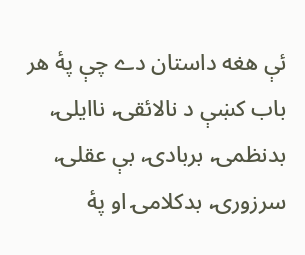ئې هغه داستان دے چې پۀ هر باب کښې د نالائقۍ، ناايلۍ، بدنظمۍ، بربادۍ، بې عقلۍ، سرزورۍ، بدکلامۍ او پۀ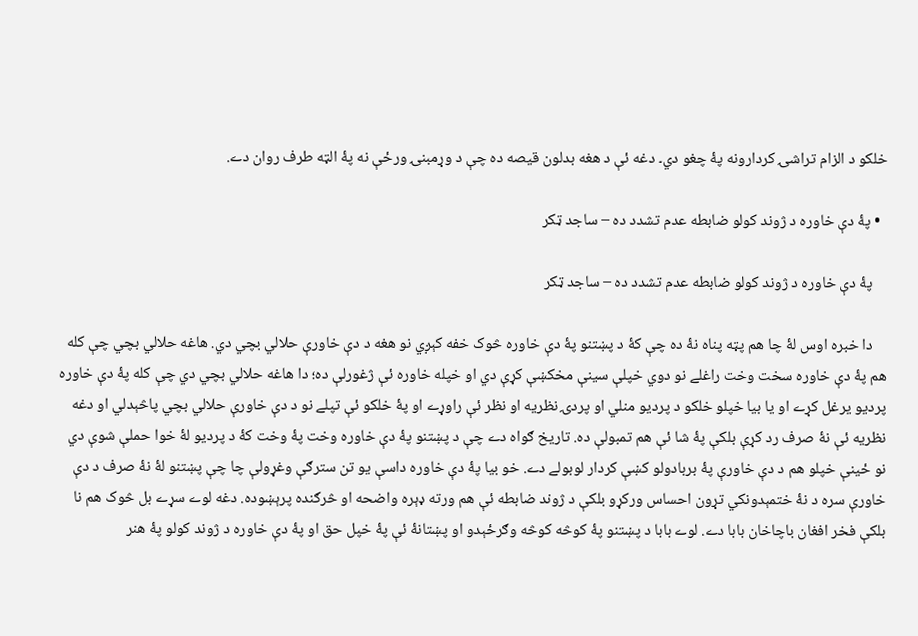خلکو د الزام تراشۍ کردارونه پۀ چغو دي۔ دغه ئې د هغه بدلون قيصه ده چې د وړمبنۍ ورځې نه پۀ الټه طرف روان دے.

  • پۀ دې خاوره د ژوند کولو ضابطه عدم تشدد ده – ساجد ټکر

    پۀ دې خاوره د ژوند کولو ضابطه عدم تشدد ده – ساجد ټکر

    دا خبره اوس لۀ چا هم پټه پناه نۀ ده چې کۀ د پښتنو پۀ دې خاوره څوک خفه کېږي نو هغه د دې خاورې حلالي بچي دي. هاغه حلالي بچي چې کله هم پۀ دې خاوره سخت وخت راغلے نو دوي خپلې سينې مخکښې کړې دي او خپله خاوره ئې ژغورلې ده؛ دا هاغه حلالي بچي دي چې کله پۀ دې خاوره پرديو يرغل کړے او يا بيا خپلو خلکو د پرديو منلي او پردۍ نظريه او نظر ئې راوړے او پۀ خلکو ئې تپلے نو د دې خاورې حلالي بچي پاڅېدلي او دغه نظريه ئې نۀ صرف رد کړې بلکې پۀ شا ئې هم تمبولې ده. تاريخ ګواه دے چې د پښتنو پۀ دې خاوره وخت پۀ وخت کۀ د پرديو لۀ خوا حملې شوې دي نو ځينې خپلو هم د دې خاورې پۀ بربادولو کښې کردار لوبولے دے. خو بيا پۀ دې خاوره داسې يو تن سترګې وغړولې چا چې پښتنو لۀ نۀ صرف د دې خاورې سره د نۀ ختمېدونکي تړون احساس ورکړو بلکې د ژوند ضابطه ئې هم ورته ډېره واضحه او څرګنده پرېښوده. دغه لوے سړے بل څوک هم نا بلکې فخر افغان باچاخان بابا دے. لوے بابا د پښتنو پۀ کوڅه کوڅه وګرځېدو او پښتانۀ ئې پۀ خپل حق او پۀ دې خاوره د ژوند کولو پۀ هنر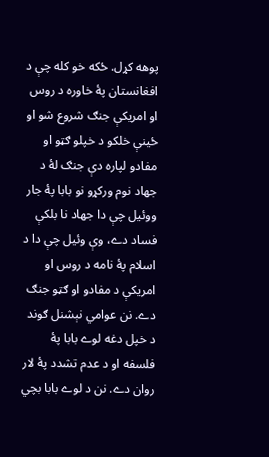پوهه کړل. ځکه خو کله چې د افغانستان پۀ خاوره د روس او امريکې جنګ شروع شو او ځينې خلکو د خپلو ګټو او مفادو لپاره دې جنګ لۀ د جهاد نوم ورکړو نو بابا پۀ جار ووئيل چې دا جهاد نا بلکې فساد دے، وې وئيل چې دا د اسلام پۀ نامه د روس او امريکې د مفادو او ګټو جنګ دے. نن عوامي نېشنل ګوند د خپل دغه لوے بابا پۀ فلسفه او د عدم تشدد پۀ لار روان دے. نن د لوے بابا بچي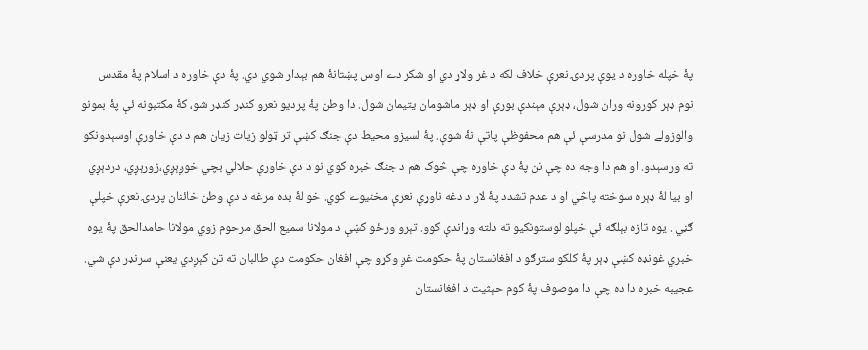پۀ خپله خاوره د يوې پردۍ نعرې خلاف لکه د غر ولاړ دي او شکر دے اوس پښتانۀ هم بېدار شوي دي. پۀ دې خاوره د اسلام پۀ مقدس نوم ډېر کورونه وران شول، ډېرې مېندې بورې او ډېر ماشومان يتيمان شول. دا وطن پۀ پرديو نعرو کنډر کنډر شو، کۀ مکتبونه ئې پۀ بمونو والوزولے شول نو مدرسې ئې هم محفوظې پاتې نۀ شوې. پۀ لسيزو محيط دې جنګ کښې تر ټولو زيات زيان هم د دې خاورې اوسېدونکو ته ورسېدو. او هم دا وجه ده چې نن پۀ دې خاوره چې څوک هم د جنګ خبره کوي نو د دې خاورې حلالي بچي خوږېږي،زورېږي، دردېږي او بيا لۀ ډېره سوخته پاڅي او د عدم تشدد پۀ لار د دغه ناوړې نعرې مخنيوے کوي. خو لۀ بده مرغه د دې وطن خائنان پردۍ نعرې خپلې ګڼي . يوه تازه بېلګه ئې خپلو لوستونکيو ته دلته وړاندې کوو. تېرو ورځو کښې د مولانا سميع الحق مرحوم زوي مولانا حامدالحق پۀ يوه خبري غونډه کښې ډېر پۀ کلکو سترګو د افغانستان پۀ حکومت غږ وکړو چې افغان حکومت دې طالبان ته تن کېږدي يعنې سرنډر دې شي. عجيبه خبره دا ده چې دا موصوف پۀ کوم حېثيت د افغانستان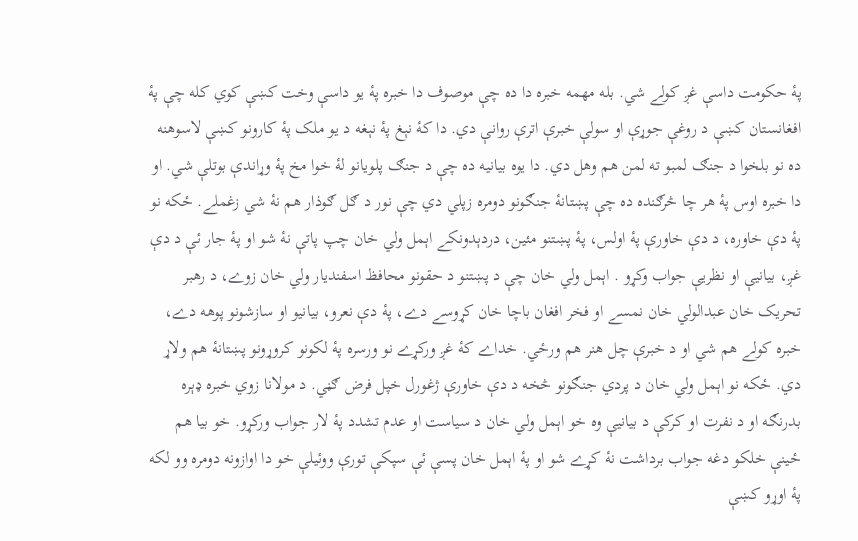پۀ حکومت داسې غږ کولے شي. بله مهمه خبره دا ده چې موصوف دا خبره پۀ يو داسې وخت کښې کوي کله چې پۀ افغانستان کښې د روغې جوړې او سولې خبرې اترې روانې دي. دا کۀ نېغ پۀ نېغه د يو ملک پۀ کارونو کښې لاسوهنه ده نو بلخوا د جنګ لمبو ته لمن هم وهل دي. دا يوه بيانيه ده چې د جنګ پلويانو لۀ خوا مخ پۀ وړاندې بوتلې شي. او دا خبره اوس پۀ هر چا څرګنده ده چې پښتانۀ جنګونو دومره زپلي دي چې نور د ګل ګوذار هم نۀ شي زغملے. ځکه نو پۀ دې خاوره، د دې خاورې پۀ اولس، پۀ پښتنو مئين، دردېدونکے اېمل ولي خان چپ پاتې نۀ شو او پۀ جار ئې د دې غږ، بيانيې او نظريې جواب وکړو . اېمل ولي خان چې د پښتنو د حقونو محافظ اسفنديار ولي خان زوے، د رهبر تحريک خان عبدالولي خان نمسے او فخر افغان باچا خان کړوسے دے، پۀ دې نعرو، بيانيو او سازشونو پوهه دے، خبره کولے هم شي او د خبرې چل هنر هم ورځي. خداے کۀ غږ ورکړے نو ورسره پۀ لکونو کروړونو پښتانۀ هم ولاړ دي. ځکه نو اېمل ولي خان د پردي جنګونو څخه د دې خاورې ژغورل خپل فرض ګڼي. د مولانا زوي خبره ډېره بدرنګه او د نفرت او کرکې د بيانيې وه خو اېمل ولي خان د سياست او عدم تشدد پۀ لار جواب ورکړو. خو بيا هم ځينې خلکو دغه جواب برداشت نۀ کړے شو او پۀ اېمل خان پسې ئې سپکې تورې ووئيلې خو دا اوازونه دومره وو لکه پۀ اوړو کښې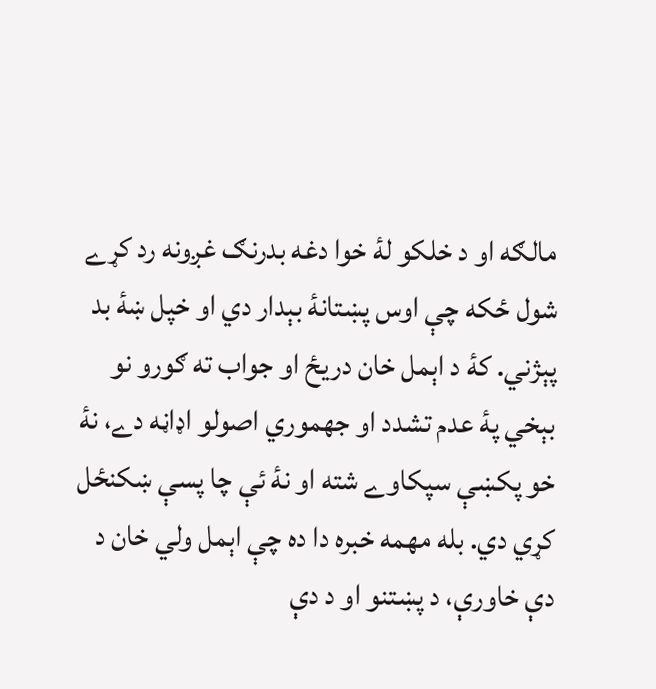مالګه او د خلکو لۀ خوا دغه بدرنګ غږونه رد کړے شول ځکه چې اوس پښتانۀ بېدار دي او خپل ښۀ بد پېژني. کۀ د اېمل خان دريځ او جواب ته ګورو نو بېخي پۀ عدم تشدد او جهموري اصولو اډاڼه دے، نۀ خو پکښې سپکاوے شته او نۀ ئې چا پسې ښکنځل کړي دي. بله مهمه خبره دا ده چې اېمل ولي خان د دې خاورې، د پښتنو او د دې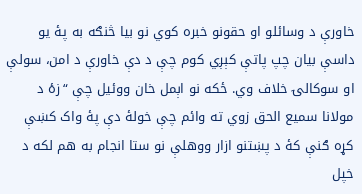خاورې د وسائلو او حقونو خبره کوي نو بيا څنګه به پۀ يو داسې بيان چپ پاتې کېږي کوم چې د دې خاورې د امن، سولې او سوکالۍ خلاف وي. ځکه نو اېمل خان ووئيل چې “زۀ د مولانا سميع الحق زوي ته وائم چې خولۀ دې پۀ واک کښې کړه ګنې کۀ د پښتنو ازار ووهلې نو ستا انجام به هم لکه د خپل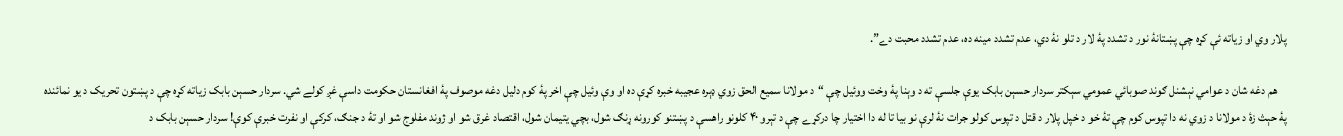پلار وي او زياته ئې کړه چې پښتانۀ نور د تشدد پۀ لار د تلو نۀ دي، عدم تشدد مينه ده، عدم تشدد محبت دے”.

    هم دغه شان د عوامي نېشنل ګوند صوبائي عمومي سېکتر سردار حسېن بابک يوې جلسې ته د وېنا پۀ وخت ووئيل چې “د مولانا سميع الحق زوي ډېره عجيبه خبره کړې ده او وې وئيل چې اخر پۀ کوم دليل دغه موصوف پۀ افغانستان حکومت داسې غږ کولے شي. سردار حسېن بابک زياته کړه چې د پښتون تحريک د يو نمائنده پۀ حېث زۀ د مولانا د زوي نه دا تپوس کوم چې تۀ خو د خپل پلار د قتل د تپوس کولو جرات نۀ لرې نو بيا تا له دا اختيار چا درکړے چې د تېرو ۴۰ کلونو راهسې د پښتنو کورونه ړنګ شول، بچي يتيمان شول، اقتصاد غرق شو او ژوند مفلوج شو او تۀ د جنګ، کرکې او نفرت خبرې کوې! سردار حسېن بابک د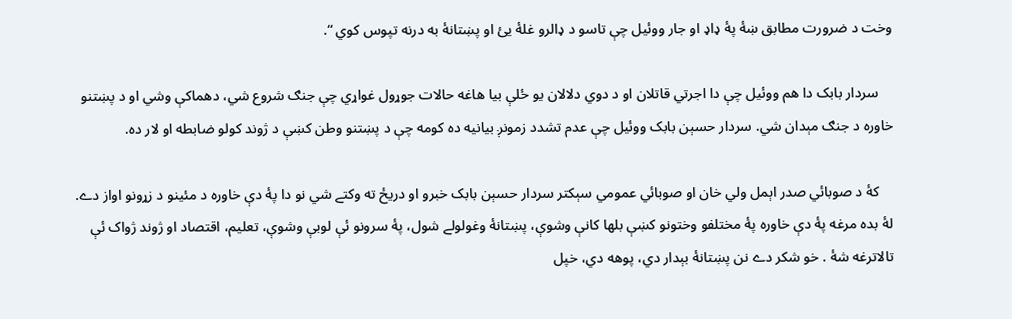وخت د ضرورت مطابق ښۀ پۀ ډاډ او جار ووئيل چې تاسو د ډالرو غلۀ يئ او پښتانۀ به درنه تپوس کوي “.

    سردار بابک دا هم ووئيل چې دا اجرتي قاتلان او د دوي دلالان يو ځلې بيا هاغه حالات جوړول غواړي چې جنګ شروع شي، دهماکې وشي او د پښتنو خاوره د جنګ مېدان شي. سردار حسېن بابک ووئيل چې عدم تشدد زمونږ بيانيه ده کومه چې د پښتنو وطن کښې د ژوند کولو ضابطه او لار ده.

    کۀ د صوبائي صدر اېمل ولي خان او صوبائي عمومي سېکتر سردار حسېن بابک خبرو او دريځ ته وکتے شي نو دا پۀ دې خاوره د مئينو د زړونو اواز دے. لۀ بده مرغه پۀ دې خاوره پۀ مختلفو وختونو کښې بلها کانې وشوې، پښتانۀ وغولولے شول، پۀ سرونو ئې لوبې وشوې، تعليم، اقتصاد او ژوند ژواک ئې تالاترغه شۀ . خو شکر دے نن پښتانۀ بېدار دي، پوهه دي، خپل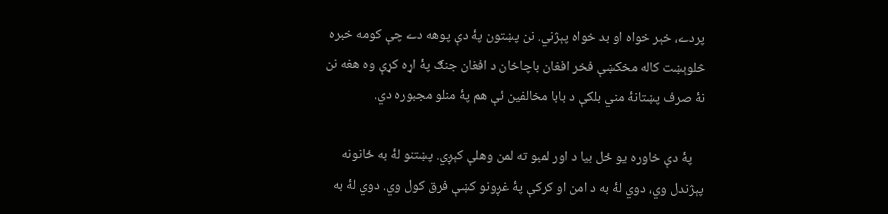پردے، خېر خواه او بد خواه پېژني. نن پښتون پۀ دې پوهه دے چې کومه خبره څلوېښت کاله مخکښې فخر افغان باچاخان د افغان جنګ پۀ اړه کړې وه هغه نن نۀ صرف پښتانۀ مني بلکې د بابا مخالفين ئې هم پۀ منلو مجبوره دي.

    پۀ دې خاوره يو ځل بيا د اور لمبو ته لمن وهلې کېږي. پښتنو لۀ به ځانونه پېژندل وي، دوي لۀ به د امن او کرکې پۀ غږونو کښې فرق کول وي. دوي لۀ به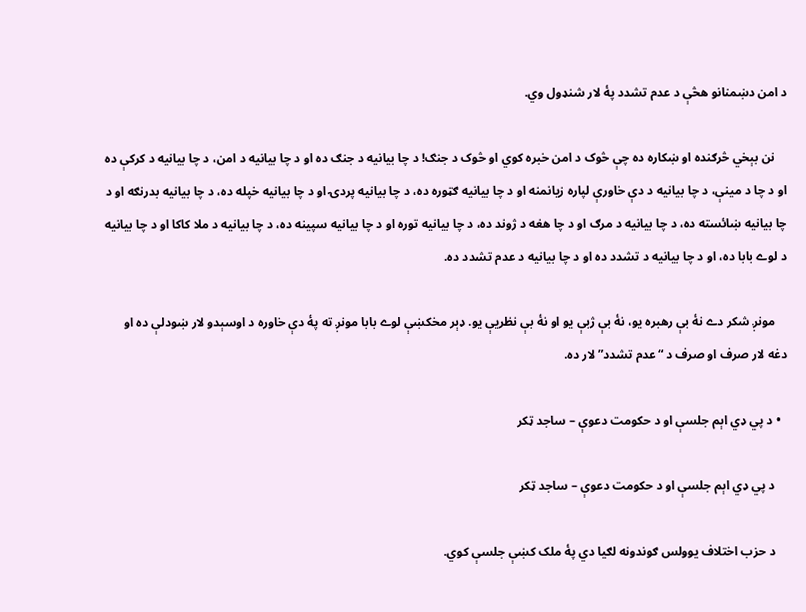د امن دښمنانو هڅې د عدم تشدد پۀ لار شنډول وي.

    نن بېخي څرګنده او ښکاره ده چې څوک د امن خبره کوي او څوک د جنګ! د چا بيانيه د جنګ ده او د چا بيانيه د امن، د چا بيانيه د کرکې ده او د چا د مينې، د چا بيانيه د دې خاورې لپاره زيانمنه او د چا بيانيه ګټوره ده، د چا بيانيه پردۍ او د چا بيانيه خپله ده، د چا بيانيه بدرنګه او د چا بيانيه ښائسته ده، د چا بيانيه د مرګ او د چا هغه د ژوند ده، د چا بيانيه توره او د چا بيانيه سپينه ده، د چا بيانيه د ملا کاکا او د چا بيانيه د لوے بابا ده، او د چا بيانيه د تشدد ده او د چا بيانيه د عدم تشدد ده.

    مونږ شکر دے نۀ بې رهبره يو، نۀ بې ژبې يو او نۀ بې نظريې يو. ډېر مخکښې لوے بابا مونږ ته پۀ دې خاوره د اوسېدو لار ښودلې ده او دغه لار صرف او صرف د “عدم تشدد” لار ده.

  • د پي ډي اېم جلسې او د حکومت دعوې – ساجد ټکر

    د پي ډي اېم جلسې او د حکومت دعوې – ساجد ټکر

    د حزب اختلاف يوولس ګوندونه لګيا دي پۀ ملک کښې جلسې کوي.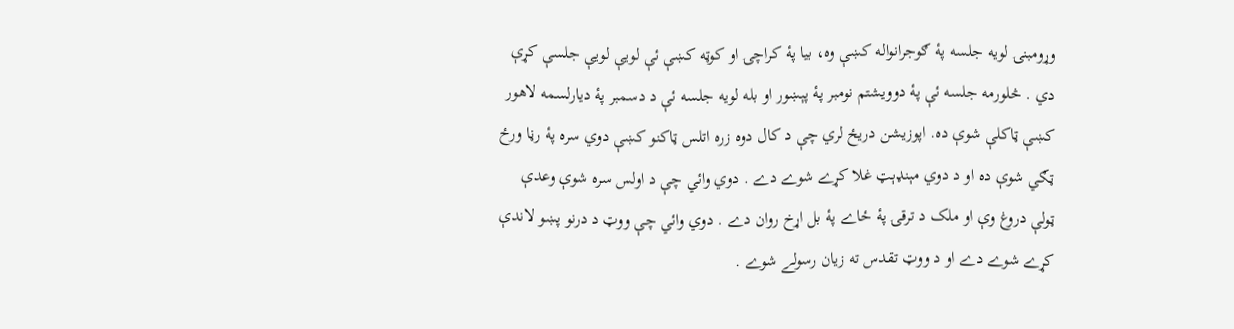وړومبنۍ لويه جلسه پۀ ګوجرانواله کښې وه، بيا پۀ کراچۍ او کوټه کښې ئې لويې لويې جلسې کړې دي . څلورمه جلسه ئې پۀ دوويشتم نومبر پۀ پېښور او بله لويه جلسه ئې د دسمبر پۀ ديارلسمه لاهور کښې ټاکلې شوې ده. اپوزيشن دريځ لري چې د کال دوه زره اتلس ټاکنو کښې دوي سره پۀ رڼا ورځ ټګي شوې ده او د دوي مېنډېټ غلا کړے شوے دے . دوي وائي چې د اولس سره شوې وعدې ټولې دروغ وې او ملک د ترقۍ پۀ ځاے پۀ بل اړخ روان دے . دوي وائي چې ووټ د درنو پښو لاندې کړے شوے دے او د ووټ تقدس ته زيان رسولے شوے .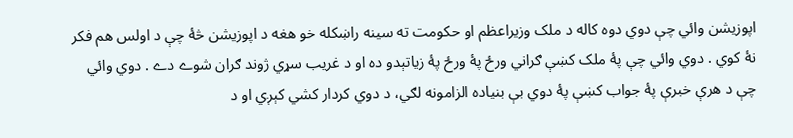اپوزيشن وائي چې دوي دوه کاله د ملک وزيراعظم او حکومت ته سينه راښکله خو هغه د اپوزيشن څۀ چې د اولس هم فکر نۀ کوي . دوي وائي چې پۀ ملک کښې ګراني ورځ پۀ ورځ پۀ زياتېدو ده او د غريب سړي ژوند ګران شوے دے . دوي وائي چې د هرې خبرې پۀ جواب کښې پۀ دوي بې بنياده الزامونه لګي، د دوي کردار کشي کېږي او د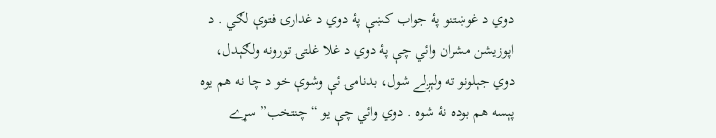دوي د غوښتنو پۀ جواب کښې پۀ دوي د غدارۍ فتوې لګي . د اپوزيشن مشران وائي چې پۀ دوي د غلا غلتۍ تورونه ولګېدل، دوي جېلونو ته ولېږلے شول، بدنامۍ ئې وشوې خو د چا نه هم يوه پېسه هم بوده نۀ شوه . دوي وائي چې يو “چنتخب” سړے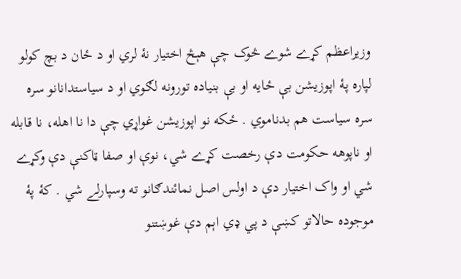وزيراعظم کړے شوے څوک چې هېڅ اختيار نۀ لري او د ځان د بچ کولو لپاره پۀ اپوزيشن بې ځايه او بې بنياده تورونه لګوي او د سياستدانانو سره سره سياست هم بدناموي . ځکه نو اپوزيشن غواړي چې دا نا اهله، نا قابله او ناپوهه حکومت دې رخصت کړے شي، نوې او صفا ټاکنې دې وکړے شي او واک اختيار دې د اولس اصل نمائندګانو ته وسپارلے شي . کۀ پۀ موجوده حالاتو کښې د پي ډي اېم دې غوښتنو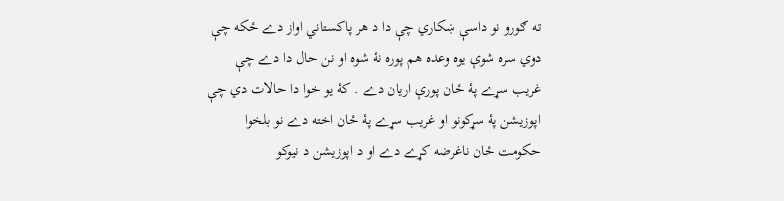ته ګورو نو داسې ښکاري چې دا د هر پاکستاني اواز دے ځکه چې دوي سره شوې يوه وعده هم پوره نۀ شوه او نن حال دا دے چې غريب سړے پۀ ځان پورې اريان دے . کۀ يو خوا دا حالات دي چې اپوزيشن پۀ سړکونو او غريب سړے پۀ ځان اخته دے نو بلخوا حکومت ځان ناغرضه کړے دے او د اپوزيشن د نيوکو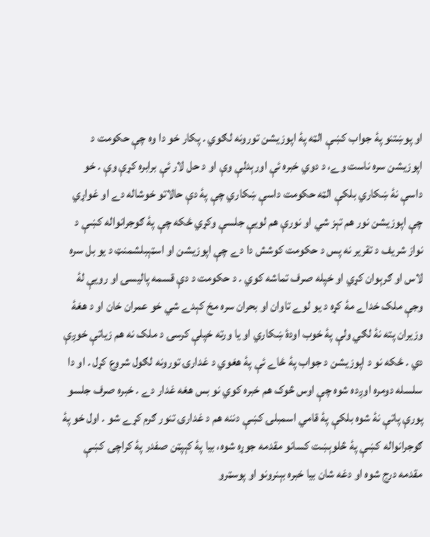او پوښتنو پۀ جواب کښې الټه پۀ اپوزيشن تورونه لګوي . پکار خو دا وه چې حکومت د اپوزيشن سره ناست وے، د دوي خبره ئې اورېدلې وې او د حل لار ئې برابره کړې وې . خو داسې نۀ ښکاري بلکې الټه حکومت داسې ښکاري چې پۀ دې حالاتو خوشاله دے او غواړي چې اپوزيشن نور هم تېز شي او نورې هم لويې جلسې وکړي ځکه چې پۀ ګوجرانواله کښې د نواز شريف د تقرير نه پس د حکومت کوشش دا دے چې اپوزيشن او اسټېبلشمنټ د يو بل سره لاس او ګرېوان کړي او خپله صرف تماشه کوي . د حکومت د دې قسمه پاليسۍ او رويې لۀ وجې ملک خداے مۀ کړه د يو لوے تاوان او بحران سره مخ کېدے شي خو عمران خان او د هغۀ وزيران پته نۀ لګي ولې پۀ خوب اودۀ ښکاري او يا ورته خپلې کرسۍ د ملک نه هم زياتې خوږې دي . ځکه نو د اپوزيشن د جواب پۀ ځاے ئې پۀ هغوي د غدارۍ تورونه لګول شروع کړل . او دا سلسله دومره اوږده شوه چې اوس څوک هم خبره کوي نو بس هغه غدار دے . خبره صرف جلسو پورې پاتې نۀ شوه بلکې پۀ قامي اسمبلۍ کښې دننه هم د غدارۍ تنور ګرم کړے شو . اول خو پۀ ګوجرانواله کښې پۀ څلوېښت کسانو مقدمه جوړه شوه، بيا پۀ کېپټن صفدر پۀ کراچۍ کښې مقدمه درج شوه او دغه شان بيا خبره بېنرونو او پوسټرو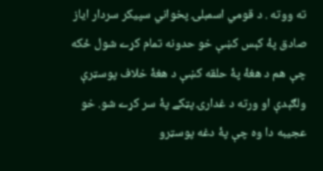ته ووته . د قومي اسمبلۍ پخواني سپيکر سردار اياز صادق پۀ کېس کښې خو حدونه تمام کړے شول ځکه چې هم د هغۀ پۀ حلقه کښې د هغۀ خلاف پوسټرې ولګېدې او ورته د غدارۍ پټکے پۀ سر کړے شو. خو عجيبه دا وه چې پۀ دغه پوسټرو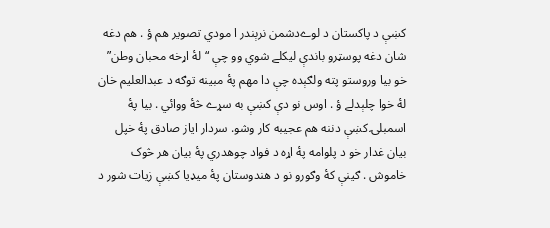کښې د پاکستان د لوےدشمن نرېندر ا مودي تصوير هم ؤ . هم دغه شان دغه پوسټرو باندې ليکلے شوي وو چې “لۀ اړخه محبان وطن” خو بيا وروستو پته ولګېده چې دا مهم پۀ مبينه توګه د عبدالعليم خان لۀ خوا چلېدلے ؤ . اوس نو دې کښې به سړے څۀ ووائي . بيا پۀ اسمبلۍ کښې دننه هم عجيبه کار وشو. سردار اياز صادق پۀ خپل بيان غدار خو د پلوامه پۀ اړه د فواد چوهدري پۀ بيان هر څوک خاموش . ګينې کۀ وګورو نو د هندوستان پۀ ميډيا کښې زيات شور د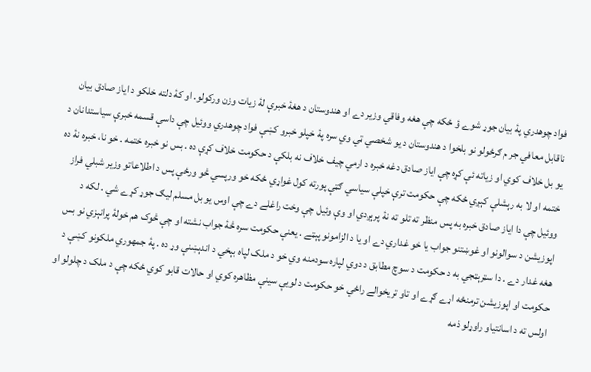فواد چوهدري پۀ بيان جوړ شوے ؤ ځکه چې هغه وفاقي وزير دے او هندوستان د هغۀ خبرې لۀ زيات وزن ورکولو. او کۀ دلته خلکو د اياز صادق بيان ناقابل معافي جر م ګرځولو نو بلخوا د هندوستان د يو شخصي ټي وي سره پۀ خپلو خبرو کښې فواد چوهدري ووئيل چې داسې قسمه خبرې سياستدانان د يو بل خلاف کوي او زياته ئې کړه چې اياز صادق دغه خبره د ارمي چيف خلاف نه بلکې د حکومت خلاف کړې ده . بس نو خبره ختمه . خو نا، خبره نۀ ده ختمه او لا به رېشلې کېږي ځکه چې حکومت ترې خپلې سياسي ګټې پورته کول غواړي ځکه خو ورپسي څو ورځې پس د اطلاعاتو وزير شبلي فراز ووئيل چې دا اياز صادق خبره به پس منظر ته تلو ته نۀ پرېږدي او وې وئيل چې وخت راغلے دے چې اوس يو بل مسلم ليګ جوړ کړے شي . لکه د اپوزيشن د سوالونو او غوښتنو جواب يا خو غداري دے او يا د الزامونو پېټے . يعنې حکومت سره څۀ جواب نشته او چې څوک هم خولۀ پرانېزي نو بس هغه غدار دے . دا سټرېټجي به د حکومت د سوچ مطابق د دوي لپاره سودمنه وي خو د ملک لپاه بېخي د اندېښنې وړ ده . پۀ جمهوري ملکونو کښې د حکومت او اپوزيشن ترمنځه اړے ګړے او تاو تريخوالے راځي خو حکومت د لويې سينې مظاهره کوي او حالات قابو کوي ځکه چې د ملک د چلولو او اولس ته د اسانتياو راوړلو ذمه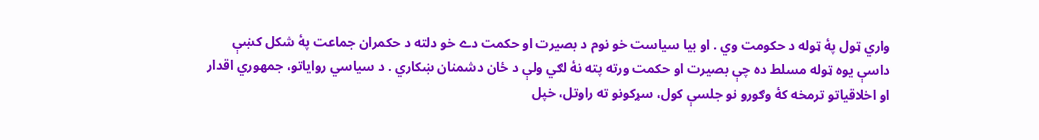واري ټول پۀ ټوله د حکومت وي . او بيا سياست خو نوم د بصيرت او حکمت دے خو دلته د حکمران جماعت پۀ شکل کښې داسې يوه ټوله مسلط ده چې بصيرت او حکمت ورته پته نۀ لګي ولې د ځان دشمنان ښکاري . د سياسي رواياتو، جمهوري اقدار او اخلاقياتو ترمخه کۀ وګورو نو جلسې کول، سړکونو ته راوتل، خپل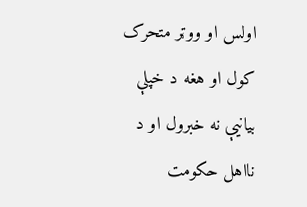اولس او ووټر متحرک کول او هغه د خپلې بيانيې نه خبرول او د نااهل حکومت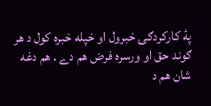پۀ کارکردګۍ خبرول او خپله خبره کول د هر ګوند حق او ورسره فرض هم دے . هم دغه شان هم د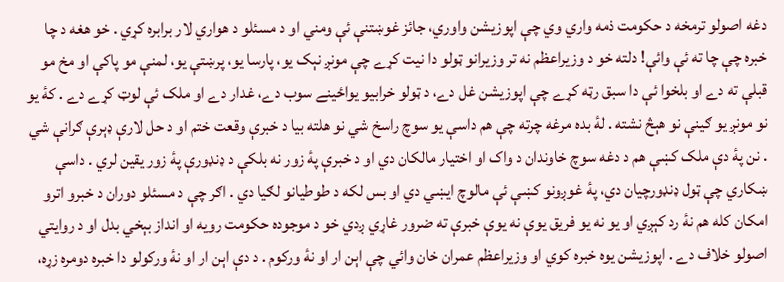دغه اصولو ترمخه د حکومت ذمه واري وي چې اپوزيشن واوري، جائز غوښتنې ئې ومني او د مسئلو د هواري لار برابره کړي . خو هغه د چا خبره چې چا ته ئې وائې! دلته خو د وزيراعظم نه تر وزيرانو ټولو دا نيت کړے چې مونږ نېک يو، پارسا يو، پرښتې يو، لمنې مو پاکې او مخ مو قبلې ته دے او بلخوا ئې دا سبق رټه کړے چې اپوزيشن غل دے، د ټولو خرابيو يواځينے سوب دے، غدار دے او ملک ئې لوټ کړے دے . کۀ يو نو مونږ يو ګينې نو هېڅ نشته . لۀ بده مرغه چرته چې هم داسې يو سوچ راسخ شي نو هلته بيا د خبرې وقعت ختم او د حل لارې ډېرې ګرانې شي . نن پۀ دې ملک کښې هم د دغه سوچ خاوندان د واک او اختيار مالکان دي او د خبرې پۀ زور نه بلکې د ډنډورې پۀ زور يقين لري . داسې ښکاري چې ټول ډنډورچيان دي، پۀ غوږونو کښې ئې مالوچ ايښي دي او بس لکه د طوطيانو لګيا دي . اګر چې د مسئلو دوران د خبرو اترو امکان کله هم نۀ رد کېږي او يو نه يو فريق يوې نه يوې خبرې ته ضرور غاړي ږدي خو د موجوده حکومت رويه او انداز بېخي بدل او د روايتي اصولو خلاف دے . اپوزيشن يوه خبره کوي او وزيراعظم عمران خان وائي چې اېن ار او نۀ ورکوم . د دې اېن ار او نۀ ورکولو دا خبره دومره زړه،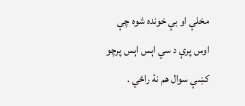مخلې او بې خونده شوه چې اوس پرې د سي اېس اېس پرچو کښې سوال هم نۀ راځي .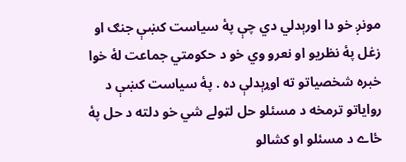مونږ خو دا اورېدلي دي چې پۀ سياست کښې جنګ او زغل پۀ نظريو او نعرو وي خو د حکومتي جماعت لۀ خوا خبره شخصياتو ته اوړېدلې ده . پۀ سياست کښې د رواياتو ترمخه د مسئلو حل لټولے شي خو دلته د حل پۀ ځاے د مسئلو او کشالو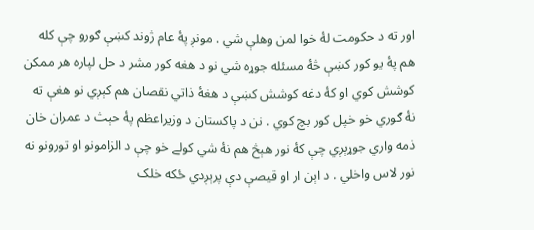اور ته د حکومت لۀ خوا لمن وهلې شي . مونږ پۀ عام ژوند کښې ګورو چې کله هم پۀ يو کور کښې څۀ مسئله جوړه شي نو د هغه کور مشر د حل لپاره هر ممکن کوشش کوي او کۀ دغه کوشش کښې د هغۀ ذاتي نقصان هم کېږي نو هغې ته نۀ ګوري خو خپل کور بچ کوي . نن د پاکستان د وزيراعظم پۀ حېث د عمران خان ذمه واري جوړېږي چې کۀ نور هېڅ هم نۀ شي کولے خو چې د الزامونو او تورونو نه نور لاس واخلي . د اېن ار او قيصې دې پرېږدي ځکه خلک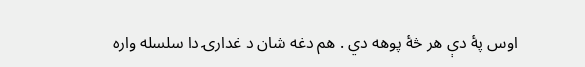اوس پۀ دې هر څۀ پوهه دي . هم دغه شان د غدارۍ دا سلسله واره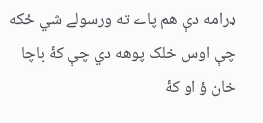ډرامه دې هم پاے ته ورسولے شي ځکه چې اوس خلک پوهه دي چې کۀ باچا خان ؤ او کۀ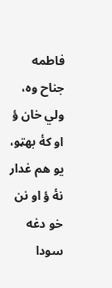فاطمه جناح وه، ولي خان ؤ او کۀ بهټو، يو هم غدار نۀ ؤ او نن خو دغه سودا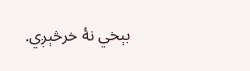بېخي نۀ خرڅېږي.